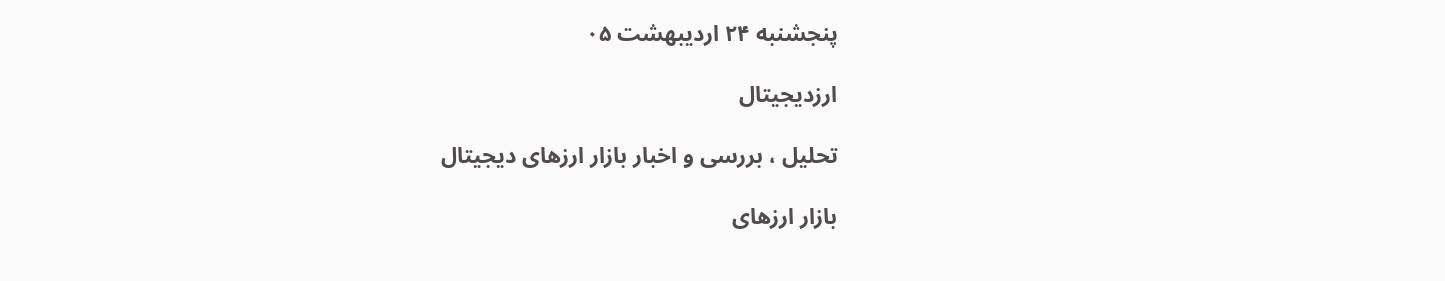پنجشنبه ۲۴ اردیبهشت ۰۵

ارزدیجیتال

تحلیل ، بررسی و اخبار بازار ارزهای دیجیتال

بازار ارزهای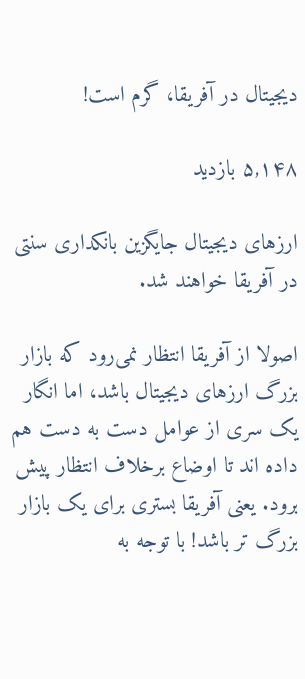دیجیتال در آفریقا، گرم است!

۵,۱۴۸ بازديد

ارزهای دیجیتال جایگزین بانکداری سنتی در آفریقا خواهند شد.

اصولا از آفریقا انتظار نمی‌رود که بازار بزرگ ارزهای دیجیتال باشد، اما انگار یک سری از عوامل دست به دست هم داده اند تا اوضاع برخلاف انتظار پیش برود. یعنی آفریقا بستری برای یک بازار بزرگ تر باشد! با توجه به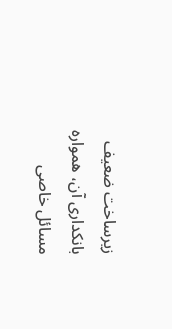زیرساخت ضعیف بانکداری آن، همواره مسائل خاصی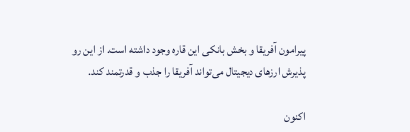پیرامون آفریقا و بخش بانکی این قاره وجود داشته است. از این رو پذیرش ارزهای دیجیتال می‌تواند آفریقا را جذب و قدرتمند کند.

اکنون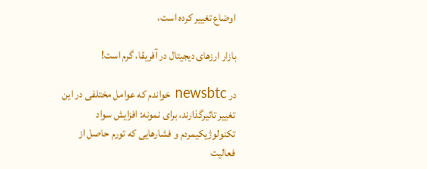اوضاع تغییر کرده است،

بازار ارزهای دیجیتال در آفریقا، گرم است!

در newsbtc خواندم که عوامل مختلفی در این تغییر تاثیرگذارند، برای نمونه: افزایش سواد تکنولوژیکیمردم و فشارهایی که تورم حاصل از فعالیت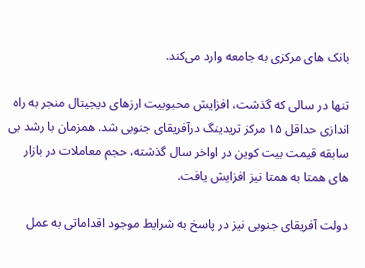بانک های مرکزی به جامعه وارد می‌کند.

تنها در سالی که گذشت، افزایش محبوبیت ارزهای دیجیتال منجر به راه اندازی حداقل ۱۵ مرکز تریدینگ درآفریقای جنوبی شد. همزمان با رشد بی سابقه قیمت بیت کوین در اواخر سال گذشته، حجم معاملات در بازار های همتا به همتا نیز افزایش یافت.

دولت آفریقای جنوبی نیز در پاسخ به شرایط موجود اقداماتی به عمل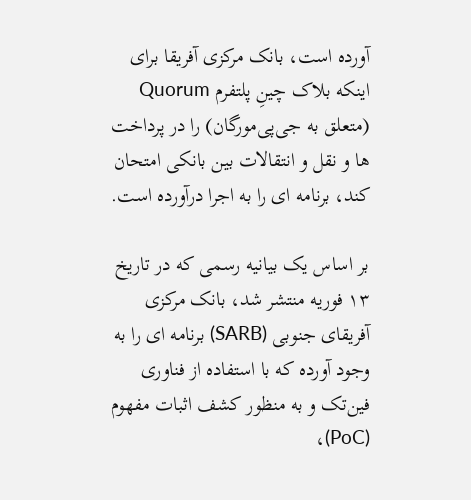آورده است، بانک مرکزی آفریقا برای اینکه بلاک چینِ پلتفرم Quorum (متعلق به جی‌پی‌مورگان) را در پرداخت ها و نقل و انتقالات بین بانکی امتحان کند، برنامه ای را به اجرا درآورده است.

بر اساس یک بیانیه رسمی که در تاریخ ۱۳ فوریه منتشر شد، بانک مرکزی آفریقای جنوبی (SARB) برنامه ای را به وجود آورده که با استفاده از فناوری فین‌تک و به منظور کشف اثبات مفهوم (PoC)،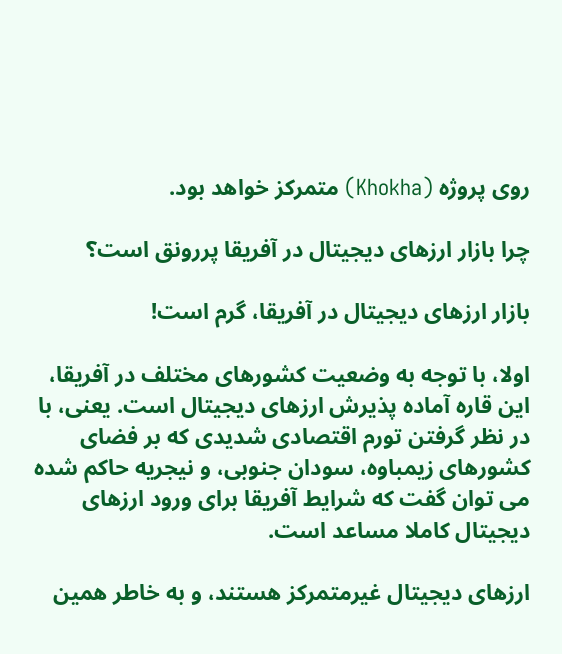روی پروژه (Khokha) متمرکز خواهد بود.

چرا بازار ارزهای دیجیتال در آفریقا پررونق است؟

بازار ارزهای دیجیتال در آفریقا، گرم است!

اولا، با توجه به وضعیت کشورهای مختلف در آفریقا، این قاره آماده پذیرش ارزهای دیجیتال است. یعنی، با در نظر گرفتن تورم اقتصادی شدیدی که بر فضای کشورهای زیمباوه، سودان جنوبی، و نیجریه حاکم شده می توان گفت که شرایط آفریقا برای ورود ارزهای دیجیتال کاملا مساعد است.

ارزهای دیجیتال غیرمتمرکز هستند، و به خاطر همین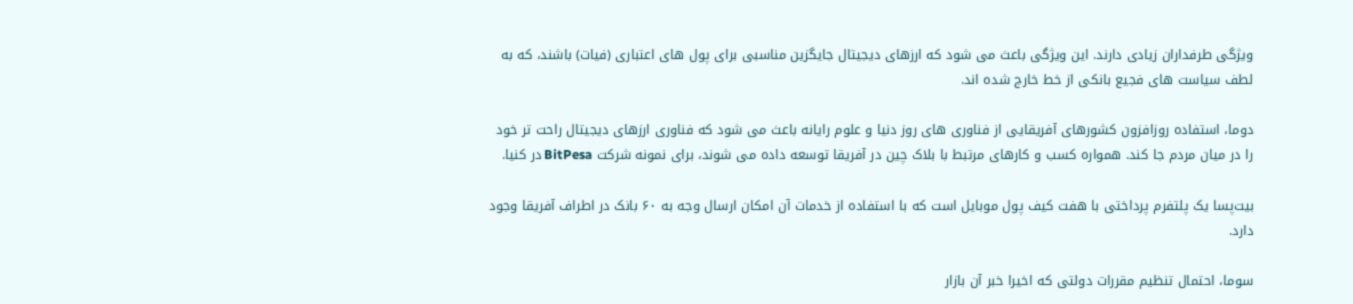ویژگی طرفداران زیادی دارند. این ویژگی باعث می شود که ارزهای دیجیتال جایگزین مناسبی برای پول های اعتباری (فیات) باشند، که به لطف سیاست های فجیع بانکی از خط خارج شده اند.

دوما، استفاده روزافزون کشورهای آفریقایی از فناوری های روز دنیا و علوم رایانه باعث می شود که فناوری ارزهای دیجیتال راحت تر خود را در میان مردم جا کند. همواره کسب و کارهای مرتبط با بلاک چین در آفریقا توسعه داده می شوند، برای نمونه شرکت BitPesa در کنیا.

بیت‌پسا یک پلتفرم پرداختی با هفت کیف پول موبایل است که با استفاده از خدمات آن امکان ارسال وجه به ۶۰ بانک در اطراف آفریقا وجود دارد.

سوما، احتمال تنظیم مقررات دولتی که اخیرا خبر آن بازار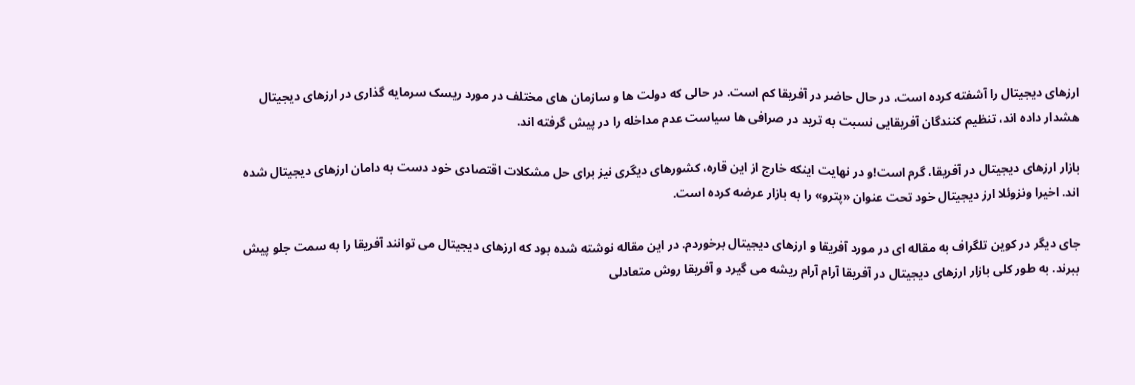ارزهای دیجیتال را آشفته کرده است، در حال حاضر در آفریقا کم است. در حالی که دولت ها و سازمان های مختلف در مورد ریسک سرمایه گذاری در ارزهای دیجیتال هشدار داده اند، تنظیم کنندگان آفریقایی نسبت به ترید در صرافی ها سیاست عدم مداخله را در پیش گرفته اند.

بازار ارزهای دیجیتال در آفریقا، گرم است!و در نهایت اینکه خارج از این قاره، کشورهای دیگری نیز برای حل مشکلات اقتصادی خود دست به دامان ارزهای دیجیتال شده اند. اخیرا ونزوئلا ارز دیجیتال خود تحت عنوان «پترو» را به بازار عرضه کرده است.

جای دیگر در کوین تلگراف به مقاله ای در مورد آفریقا و ارزهای دیجیتال برخوردم. در این مقاله نوشته شده بود که ارزهای دیجیتال می توانند آفریقا را به سمت جلو پیش ببرند. به طور کلی بازار ارزهای دیجیتال در آفریقا آرام آرام ریشه می گیرد و آفریقا روش متعادلی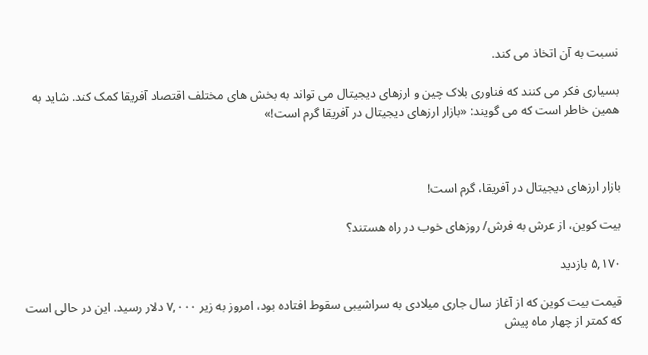نسبت به آن اتخاذ می کند.

بسیاری فکر می کنند که فناوری بلاک چین و ارزهای دیجیتال می تواند به بخش های مختلف اقتصاد آفریقا کمک کند. شاید به همین خاطر است که می گویند: «بازار ارزهای دیجیتال در آفریقا گرم است!»



بازار ارزهای دیجیتال در آفریقا، گرم است!

بیت کوین، از عرش به فرش/ روزهای خوب در راه هستند؟

۵,۱۷۰ بازديد

قیمت بیت کوین که از آغاز سال جاری میلادی به سراشیبی سقوط افتاده بود، امروز به زیر ۷,۰۰۰ دلار رسید. این در حالی است که کمتر از چهار ماه پیش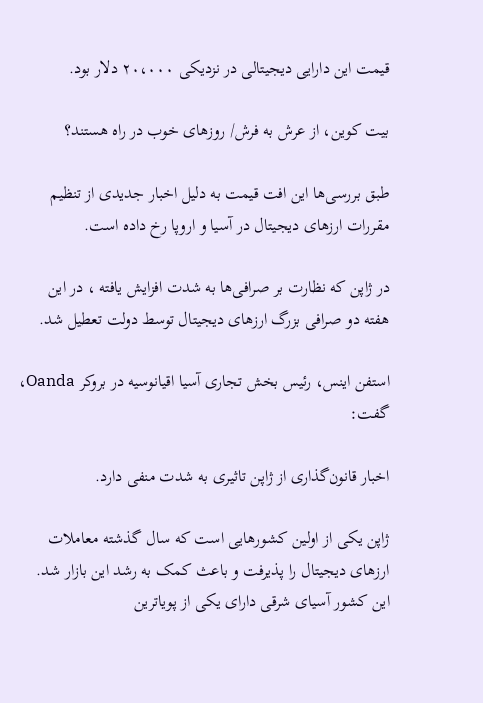قیمت این دارایی دیجیتالی در نزدیکی ۲۰،۰۰۰ دلار بود.

بیت کوین، از عرش به فرش/ روزهای خوب در راه هستند؟

طبق بررسی‌ها این افت قیمت به دلیل اخبار جدیدی از تنظیم مقررات ارزهای دیجیتال در آسیا و اروپا رخ داده است.

در ژاپن که نظارت بر صرافی‌ها به شدت افزایش یافته ، در این هفته دو صرافی بزرگ ارزهای دیجیتال توسط دولت تعطیل شد.

استفن اینس، رئیس بخش تجاری آسیا اقیانوسیه در بروکر Oanda، گفت:

اخبار قانون‌گذاری از ژاپن تاثیری به شدت منفی دارد.

ژاپن یکی از اولین کشورهایی است که سال گذشته معاملات ارزهای دیجیتال را پذیرفت و باعث کمک به رشد این بازار شد. این کشور آسیای شرقی دارای یکی از پویاترین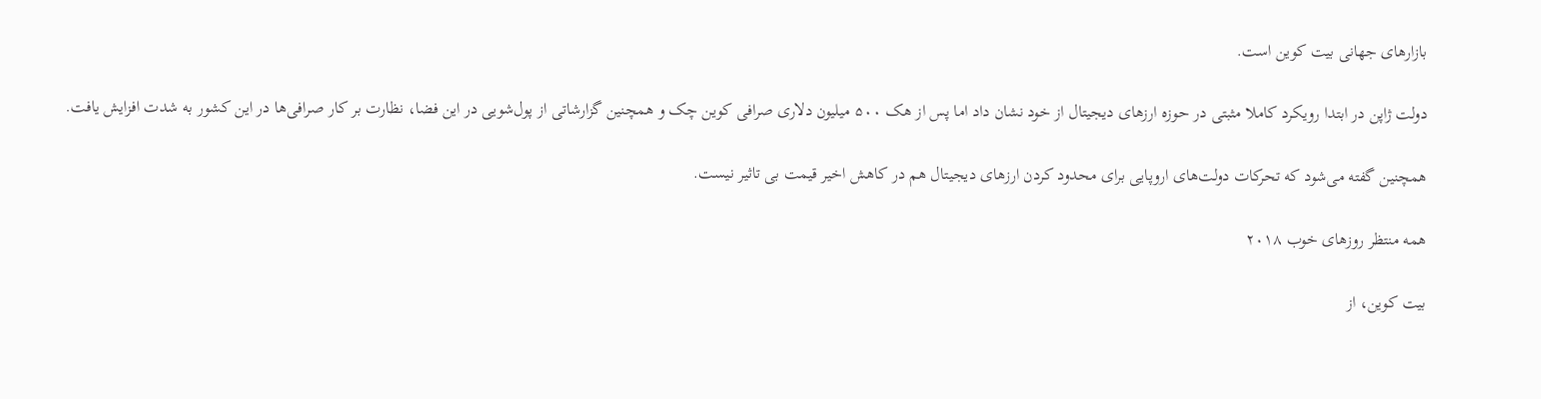بازارهای جهانی بیت کوین است.

دولت ژاپن در ابتدا رویکرد کاملا مثبتی در حوزه ارزهای دیجیتال از خود نشان داد اما پس از هک ۵۰۰ میلیون دلاری صرافی کوین چک و همچنین گزارشاتی از پول‌شویی در این فضا، نظارت بر کار صرافی‌ها در این کشور به شدت افزایش یافت.

همچنین گفته می‌شود که تحرکات دولت‌های اروپایی برای محدود کردن ارزهای دیجیتال هم در کاهش اخیر قیمت بی تاثیر نیست.

همه منتظر روزهای خوب ۲۰۱۸

بیت کوین، از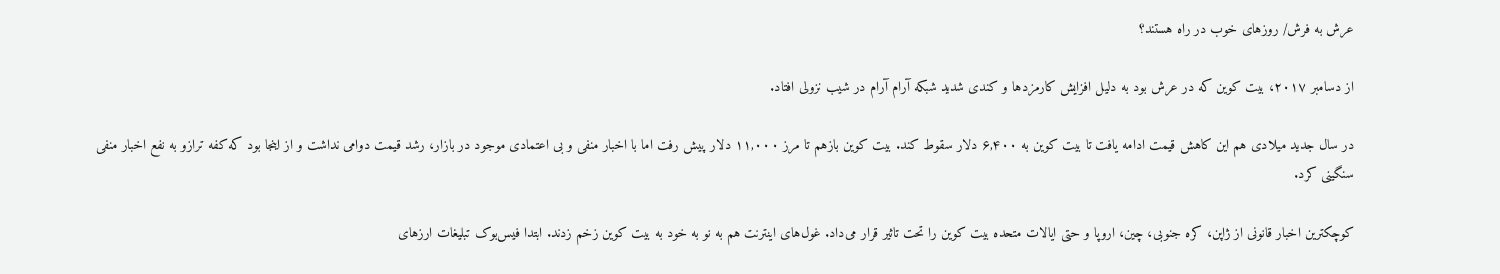عرش به فرش/ روزهای خوب در راه هستند؟

از دسامبر ۲۰۱۷، بیت کوین که در عرش بود به دلیل افزایش کارمزدها و کندی شدید شبکه آرام آرام در شیب نزولی افتاد.

در سال جدید میلادی هم این کاهش قیمت ادامه یافت تا بیت کوین به ۶,۴۰۰ دلار سقوط کند. بیت کوین بازهم تا مرز ۱۱,۰۰۰ دلار پیش رفت اما با اخبار منفی و بی اعتمادی موجود در بازار، رشد قیمت دوامی نداشت و از اینجا بود که کفه ترازو به نفع اخبار منفی سنگینی کرد.

کوچکترین اخبار قانونی از ژاپن، کره جنوبی، چین، اروپا و حتی ایالات متحده بیت کوین را تحت تاثیر قرار می‌داد. غول‌های اینترنت هم به نو به خود به بیت کوین زخم زدند. ابتدا فیس‌بوک تبلیغات ارزهای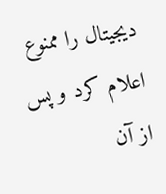دیجیتال را ممنوع اعلام کرد و پس از آن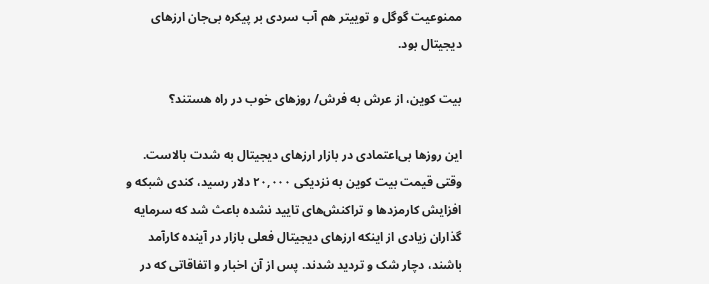ممنوعیت گوگل و توییتر هم آب سردی بر پیکره بی‌جان ارزهای دیجیتال بود.

بیت کوین، از عرش به فرش/ روزهای خوب در راه هستند؟

این روزها بی‌اعتمادی در بازار ارزهای دیجیتال به شدت بالاست. وقتی قیمت بیت کوین به نزدیکی ۲۰,۰۰۰ دلار رسید، کندی شبکه و افزایش کارمزدها و تراکنش‌های تایید نشده باعث شد که سرمایه گذاران زیادی از اینکه ارزهای دیجیتال فعلی بازار در آینده کارآمد باشند، دچار شک و تردید شدند. پس از آن اخبار و اتفاقاتی که در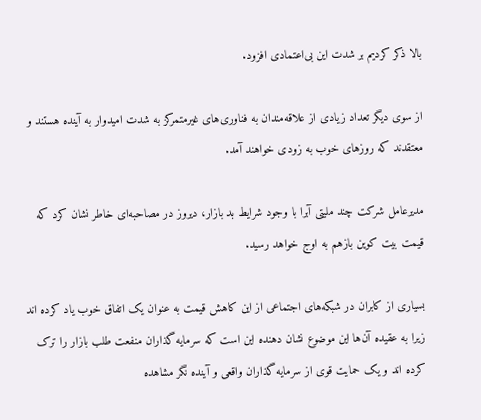بالا ذکر کردیم بر شدت این بی‌اعتمادی افزود.

از سوی دیگر تعداد زیادی از علاقه‌مندان به فناوری‌های غیرمتمرکز به شدت امیدوار به آینده هستند و معتقدند که روزهای خوب به زودی خواهند آمد.

مدیرعامل شرکت چند ملیتی آبرا با وجود شرایط بد بازار، دیروز در مصاحبه‌ای خاطر نشان کرد که قیمت بیت کوین بازهم به اوج خواهد رسید.

بسیاری از کابران در شبکه‌های اجتماعی از این کاهش قیمت به عنوان یک اتفاق خوب یاد کرده اند زیرا به عقیده آن‌ها این موضوع نشان دهنده این است که سرمایه گذاران منفعت طلب بازار را ترک کرده اند و یک حمایت قوی از سرمایه گذاران واقعی و آینده نگر مشاهده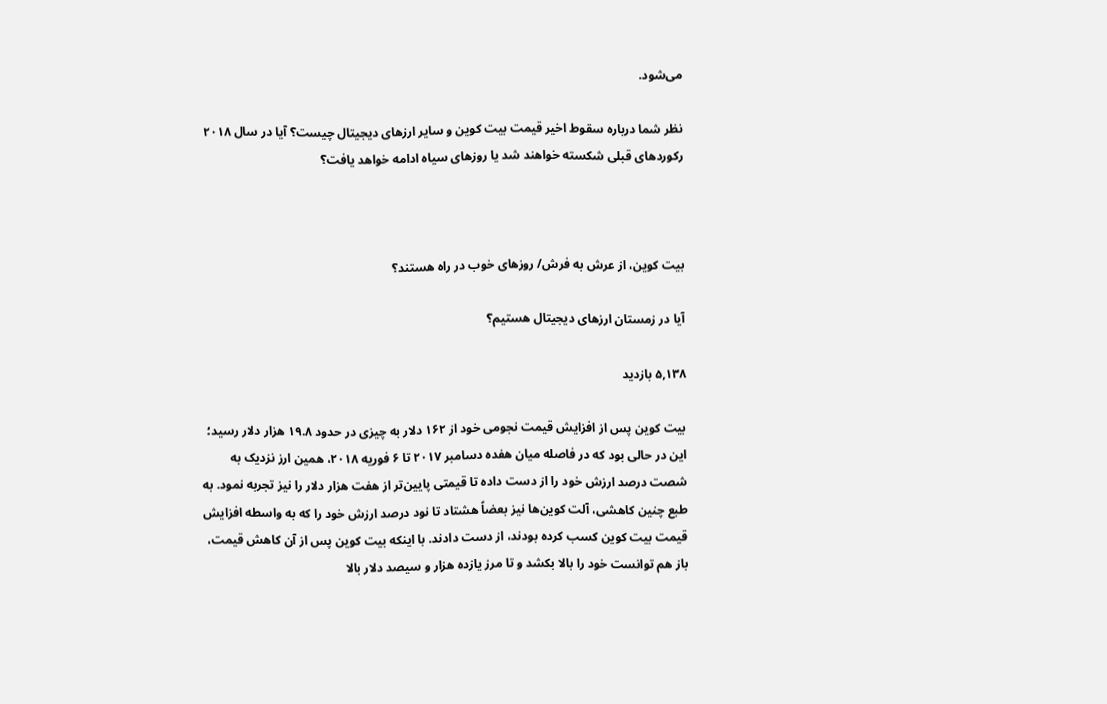می‌شود.

نظر شما درباره سقوط اخیر قیمت بیت کوین و سایر ارزهای دیجیتال چیست؟ آیا در سال ۲۰۱۸ رکوردهای قبلی شکسته خواهند شد یا روزهای سیاه ادامه خواهد یافت؟



بیت کوین، از عرش به فرش/ روزهای خوب در راه هستند؟

آیا در زمستان ارزهای دیجیتال هستیم؟

۵,۱۳۸ بازديد

بیت کوین پس از افزایش قیمت نجومی خود از ۱۶۲ دلار به چیزی در حدود ۱۹.۸ هزار دلار رسید؛ این در حالی بود که در فاصله میان هفده دسامبر ۲۰۱۷ تا ۶ فوریه ۲۰۱۸، همین ارز نزدیک به شصت درصد ارزش خود را از دست داده تا قیمتی پایین‌تر از هفت هزار دلار را نیز تجربه نمود. به طبع چنین کاهشی، آلت کوین‌ها نیز بعضاً هشتاد تا نود درصد ارزش خود را که به واسطه افزایش قیمت بیت کوین کسب کرده بودند، از دست دادند. با اینکه بیت کوین پس از آن کاهش قیمت، باز هم توانست خود را بالا بکشد و تا مرز یازده هزار و سیصد دلار بالا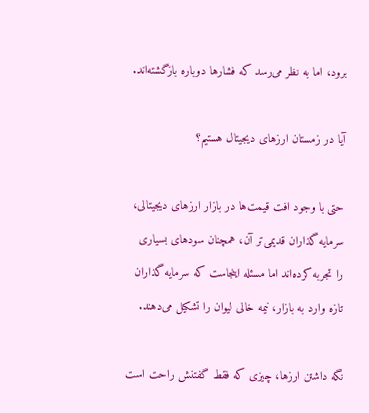برود، اما به نظر می‌رسد که فشارها دوباره بازگشته‌اند.

آیا در زمستان ارزهای دیجیتال هستیم؟

حتی با وجود افت قیمت‌ها در بازار ارزهای دیجیتالی، سرمایه گذاران قدیمی‌تر آن، همچنان سودهای بسیاری را تجربه کرده‌اند اما مسئله اینجاست که سرمایه گذاران تازه وارد به بازار، نیمه خالی لیوان را تشکیل می‌دهند.

نگه داشتن ارزها، چیزی که فقط گفتنش راحت است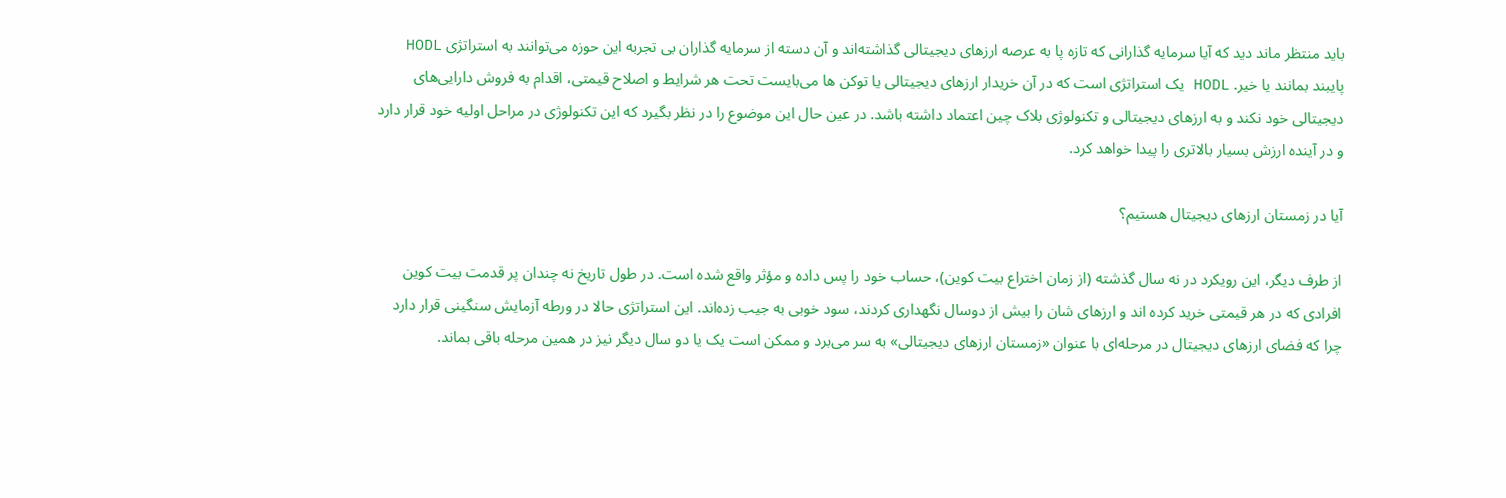باید منتظر ماند دید که آیا سرمایه گذارانی که تازه پا به عرصه ارزهای دیجیتالی گذاشته‌اند و آن دسته از سرمایه گذاران بی تجربه این حوزه می‌توانند به استراتژی HODL پایبند بمانند یا خیر. HODL یک استراتژی است که در آن خریدار ارزهای دیجیتالی یا توکن ها می‌بایست تحت هر شرایط و اصلاح قیمتی، اقدام به فروش دارایی‌های دیجیتالی خود نکند و به ارزهای دیجیتالی و تکنولوژی بلاک چین اعتماد داشته باشد. در عین حال این موضوع را در نظر بگیرد که این تکنولوژی در مراحل اولیه خود قرار دارد و در آینده ارزش بسیار بالاتری را پیدا خواهد کرد.

آیا در زمستان ارزهای دیجیتال هستیم؟

از طرف دیگر، این رویکرد در نه سال گذشته (از زمان اختراع بیت کوین)، حساب خود را پس داده و مؤثر واقع شده است. در طول تاریخ نه چندان پر قدمت بیت کوین افرادی که در هر قیمتی خرید کرده اند و ارزهای شان را بیش از دوسال نگهداری کردند، سود خوبی به جیب زده‌اند. این استراتژی حالا در ورطه آزمایش سنگینی قرار دارد چرا که فضای ارزهای دیجیتال در مرحله‌ای با عنوان «زمستان ارزهای دیجیتالی» به سر می‌برد و ممکن است یک یا دو سال دیگر نیز در همین مرحله باقی بماند.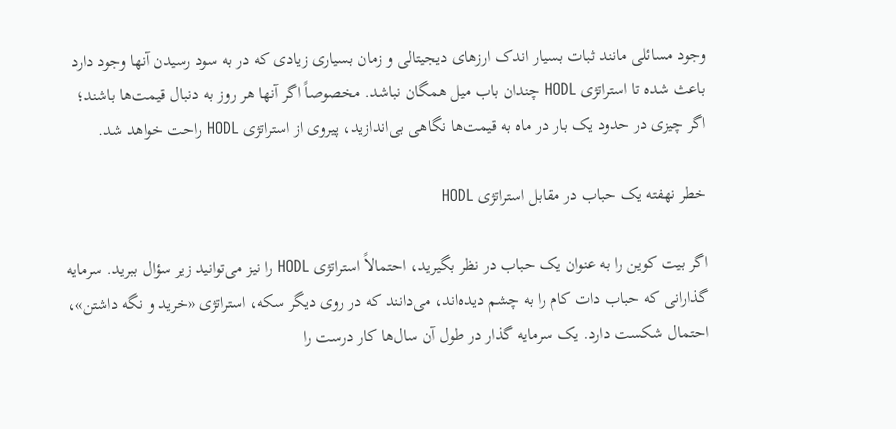وجود مسائلی مانند ثبات بسیار اندک ارزهای دیجیتالی و زمان بسیاری زیادی که در به سود رسیدن آنها وجود دارد باعث شده تا استراتژی HODL چندان باب میل همگان نباشد. مخصوصاً اگر آنها هر روز به دنبال قیمت‌ها باشند؛ اگر چیزی در حدود یک بار در ماه به قیمت‌ها نگاهی بی‌اندازید، پیروی از استراتژی HODL راحت خواهد شد.

خطر نهفته یک حباب در مقابل استراتژی HODL

اگر بیت کوین را به عنوان یک حباب در نظر بگیرید، احتمالاً استراتژی HODL را نیز می‌توانید زیر سؤال ببرید. سرمایه گذارانی که حباب دات کام را به چشم دیده‌اند، می‌دانند که در روی دیگر سکه، استراتژی «خرید و نگه داشتن»، احتمال شکست دارد. یک سرمایه گذار در طول آن سال‌ها کار درست را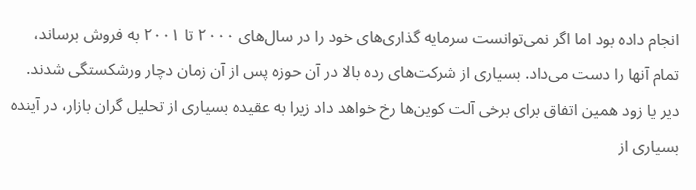انجام داده بود اما اگر نمی‌توانست سرمایه گذاری‌های خود را در سال‌های ۲۰۰۰ تا ۲۰۰۱ به فروش برساند، تمام آنها را دست می‌داد. بسیاری از شرکت‌های رده بالا در آن حوزه پس از آن زمان دچار ورشکستگی شدند. دیر یا زود همین اتفاق برای برخی آلت کوین‌ها رخ خواهد داد زیرا به عقیده بسیاری از تحلیل گران بازار، در آینده بسیاری از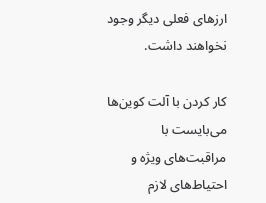ارزهای فعلی دیگر وجود نخواهند داشت.

کار کردن با آلت کوین‌ها می‌بایست با مراقبت‌های ویژه و احتیاط‌های لازم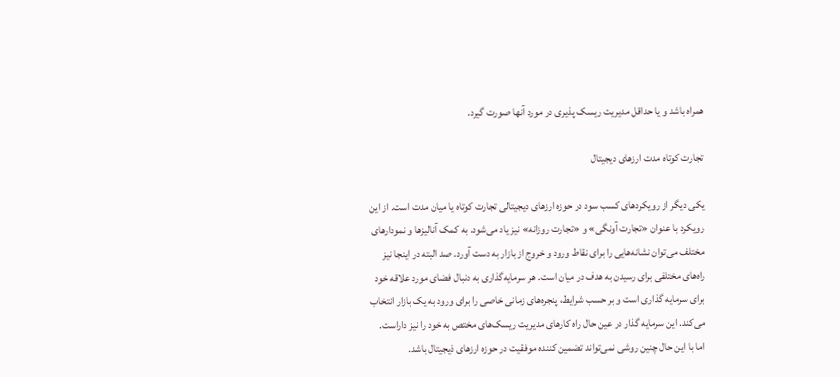همراه باشد و یا حداقل مدیریت ریسک پذیری در مورد آنها صورت گیرد.

تجارت کوتاه مدت ارزهای دیجیتال

یکی دیگر از رویکردهای کسب سود در حوزه ارزهای دیجیتالی تجارت کوتاه یا میان مدت است. از این رویکرد با عنوان «تجارت آونگی» و «تجارت روزانه» نیز یاد می‌شود. به کمک آنالیزها و نمودارهای مختلف می‌توان نشانه‌هایی را برای نقاط ورود و خروج از بازار به دست آورد. صد البته در اینجا نیز راه‌های مختلفی برای رسیدن به هدف در میان است. هر سرمایه‌گذاری به دنبال فضای مورد علاقه خود برای سرمایه گذاری است و بر حسب شرایط، پنجره‌های زمانی خاصی را برای ورود به یک بازار انتخاب می‌کند. این سرمایه گذار در عین حال راه کارهای مدیریت ریسک‌های مختص به خود را نیز داراست. اما با این حال چنین روشی نمی‌تواند تضمین کننده موفقیت در حوزه ارزهای ذیجیتال باشد.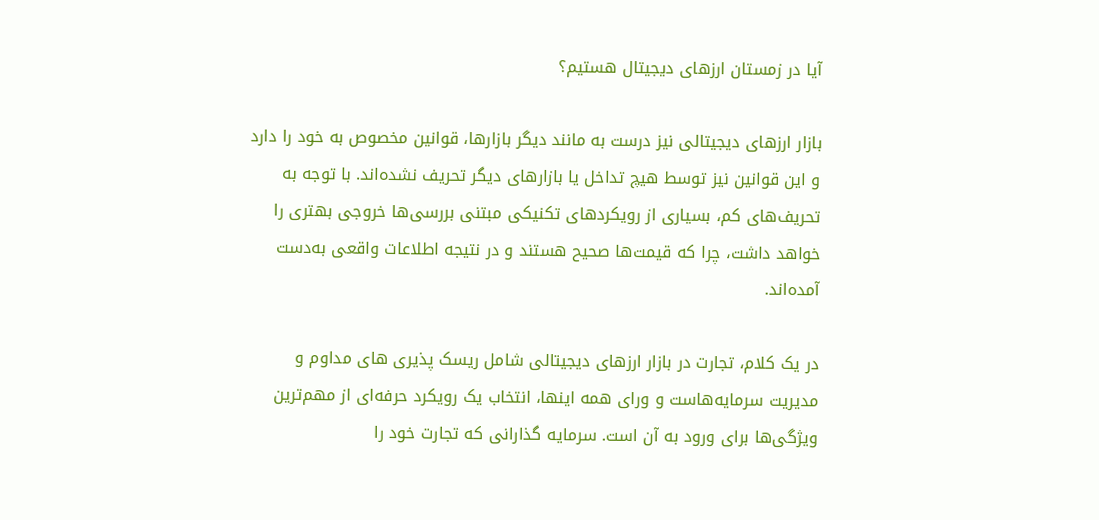آیا در زمستان ارزهای دیجیتال هستیم؟

بازار ارزهای دیجیتالی نیز درست به مانند دیگر بازارها، قوانین مخصوص به خود را دارد و این قوانین نیز توسط هیچ تداخل یا بازارهای دیگر تحریف نشده‌اند. با توجه به تحریف‌های کم، بسیاری از رویکردهای تکنیکی مبتنی بررسی‌ها خروجی بهتری را خواهد داشت، چرا که قیمت‌ها صحیح هستند و در نتیجه اطلاعات واقعی به‌دست آمده‌اند.

در یک کلام، تجارت در بازار ارزهای دیجیتالی شامل ریسک پذیری های مداوم و مدیریت سرمایه‌هاست و ورای همه اینها، انتخاب یک رویکرد حرفه‌ای از مهم‌ترین ویژگی‌ها برای ورود به آن است. سرمایه گذارانی که تجارت خود را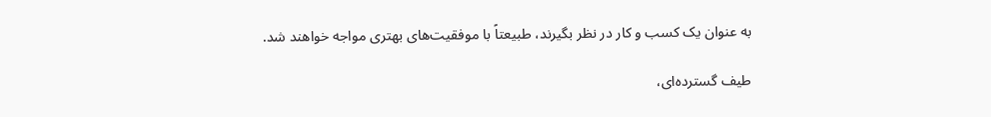به عنوان یک کسب و کار در نظر بگیرند، طبیعتاً با موفقیت‌های بهتری مواجه خواهند شد.

طیف گسترده‌ای،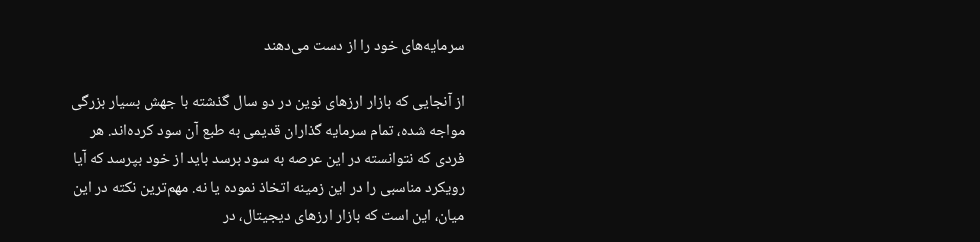سرمایه‌های خود را از دست می‌دهند

از آنجایی که بازار ارزهای نوین در دو سال گذشته با جهش بسیار بزرگی مواجه شده‌، تمام سرمایه گذاران قدیمی به طبع آن سود کرده‌اند. هر فردی که نتوانسته در این عرصه به سود برسد باید از خود بپرسد که آیا رویکرد مناسبی را در این زمینه اتخاذ نموده یا نه. مهم‌ترین نکته در این میان، این است که بازار ارزهای دیجیتال، در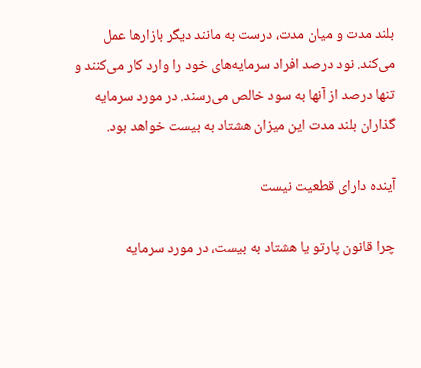بلند مدت و میان مدت، درست به مانند دیگر بازارها عمل می‌کند. نود درصد افراد سرمایه‌های خود را وارد کار می‌کنند و تنها درصد از آنها به سود خالص می‌رسند. در مورد سرمایه گذاران بلند مدت این میزان هشتاد به بیست خواهد بود.

آینده دارای قطعیت نیست

چرا قانون پارتو یا هشتاد به بیست، در مورد سرمایه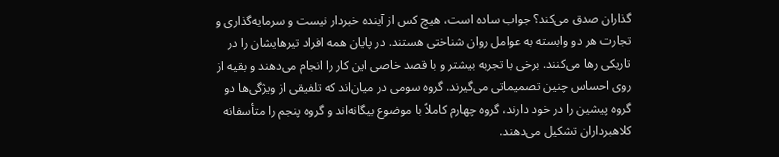گذاران صدق می‌کند؟ جواب ساده است، هیچ کس از آینده خبردار نیست و سرمایه‌گذاری و تجارت هر دو وابسته به عوامل روان شناختی هستند. در پایان همه افراد تیرهایشان را در تاریکی رها می‌کنند. برخی با تجربه بیشتر و با قصد خاصی این کار را انجام می‌دهند و بقیه از روی احساس چنین تصمیماتی می‌گیرند. گروه سومی در میان‌اند که تلفیقی از ویژگی‌ها دو گروه پیشین را در خود دارند، گروه چهارم کاملاً با موضوع بیگانه‌اند و گروه پنجم را متأسفانه کلاهبرداران تشکیل می‌دهند.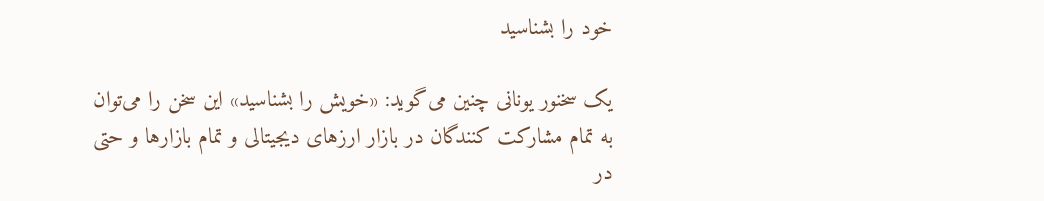خود را بشناسید

یک سخنور یونانی چنین می‌گوید: «خویش را بشناسید» این سخن را می‌توان به تمام مشارکت کنندگان در بازار ارزهای دیجیتالی و تمام بازارها و حتی در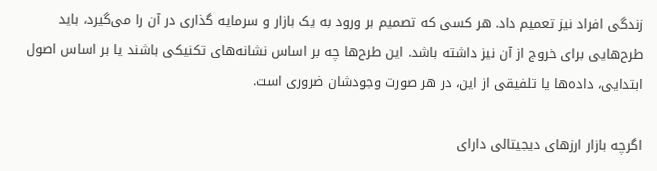زندگی افراد نیز تعمیم داد. هر کسی که تصمیم بر ورود به یک بازار و سرمایه گذاری در آن را می‌گیرد، باید طرح‌هایی برای خروج از آن نیز داشته باشد. این طرح‌ها چه بر اساس نشانه‌های تکنیکی باشند یا بر اساس اصول ابتدایی، داده‌ها یا تلفیقی از این، در هر صورت وجودشان ضروری است.

اگرچه بازار ارزهای دیجیتالی دارای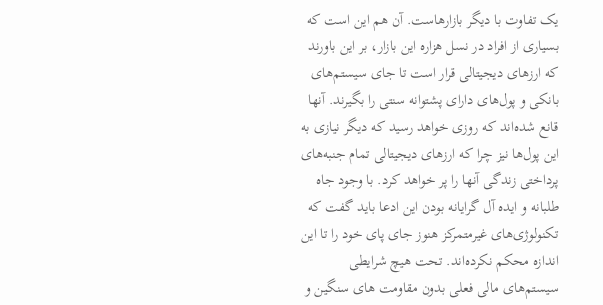یک تفاوت با دیگر بازارهاست. آن هم این است که بسیاری از افراد در نسل هزاره این بازار، بر این باورند که ارزهای دیجیتالی قرار است تا جای سیستم‌های بانکی و پول‌های دارای پشتوانه سنتی را بگیرند. آنها قانع شده‌اند که روزی خواهد رسید که دیگر نیازی به این پول‌ها نیز چرا که ارزهای دیجیتالی تمام جنبه‌های پرداختی زندگی آنها را پر خواهد کرد. با وجود جاه طلبانه و ایده آل گرایانه بودن این ادعا باید گفت که تکنولوژی‌های غیرمتمرکز هنوز جای پای خود را تا این اندازه محکم نکرده‌اند. تحت هیچ شرایطی سیستم‌های مالی فعلی بدون مقاومت های سنگین و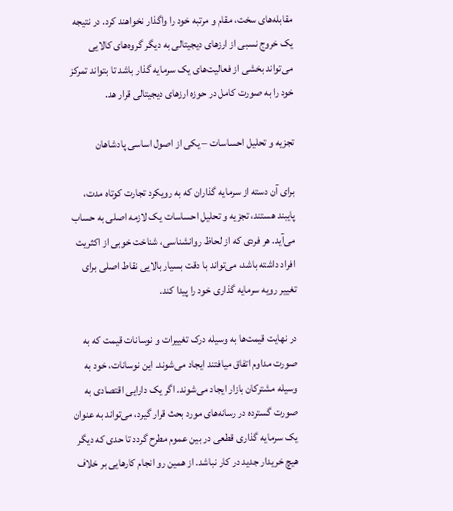مقابله‌های سخت، مقام و مرتبه خود را واگذار نخواهند کرد. در نتیجه یک خروج نسبی از ارزهای دیجیتالی به دیگر گروه‌های کالایی می‌تواند بخشی از فعالیت‌های یک سرمایه گذار باشد تا بتواند تمرکز خود را به صورت کامل در حوزه ارزهای دیجیتالی قرار هد.

تجزیه و تحلیل احساسات – یکی از اصول اساسی پادشاهان

برای آن دسته از سرمایه گذاران که به رویکرد تجارت کوتاه مدت، پایبند هستند، تجزیه و تحلیل احساسات یک لازمه اصلی به حساب می‌آید. هر فردی که از لحاظ روانشناسی، شناخت خوبی از اکثریت افراد داشته باشد، می‌تواند با دقت بسیار بالایی نقاط اصلی برای تغییر رویه سرمایه گذاری خود را پیدا کند.

در نهایت قیمت‌ها به وسیله درک تغییرات و نوسانات قیمت که به صورت مداوم اتفاق میافتند ایجاد می‌شوند. این نوسانات، خود به وسیله مشترکان بازار ایجاد می‌شوند. اگر یک دارایی اقتصادی به صورت گسترده در رسانه‌های مورد بحث قرار گیرد، می‌تواند به عنوان یک سرمایه گذاری قطعی در بین عموم مطرح گردد تا حدی که دیگر هیچ خریدار جدید در کار نباشد. از همین رو انجام کارهایی بر خلاف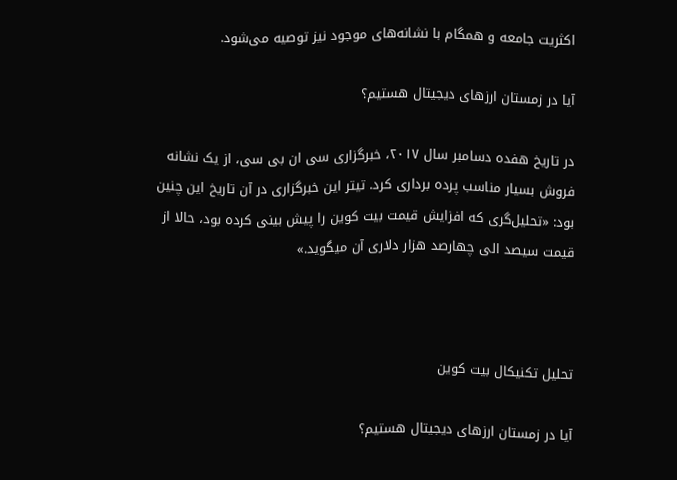اکثریت جامعه و همگام با نشانه‌های موجود نیز توصیه می‌شود.

آیا در زمستان ارزهای دیجیتال هستیم؟

در تاریخ هفده دسامبر سال ۲۰۱۷، خبرگزاری سی ان بی سی، از یک نشانه فروش بسیار مناسب پرده برداری کرد. تیتر این خبرگزاری در آن تاریخ این چنین بود: «تحلیل‌گری که افزایش قیمت بیت کوین را پیش بینی کرده بود، حالا از قیمت سیصد الی چهارصد هزار دلاری آن میگوید.»



تحلیل تکنیکال بیت کوین

آیا در زمستان ارزهای دیجیتال هستیم؟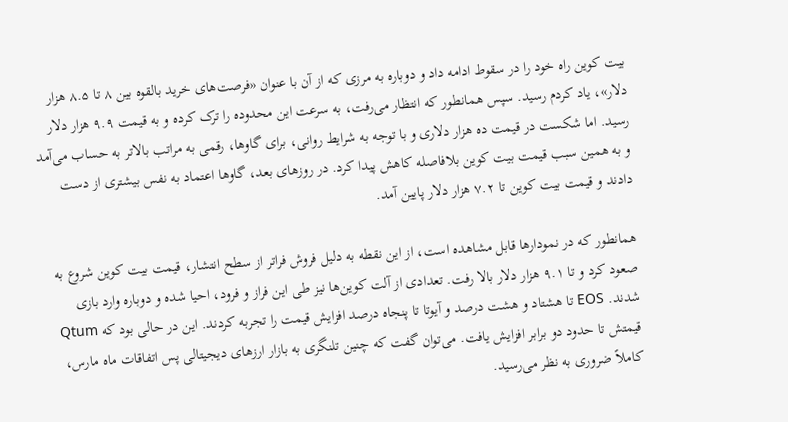بیت کوین راه خود را در سقوط ادامه داد و دوباره به مرزی که از آن با عنوان «فرصت‌های خرید بالقوه بین ۸ تا ۸.۵ هزار دلار»، یاد کردم رسید. سپس همانطور که انتظار می‌رفت، به سرعت این محدوده را ترک کرده و به قیمت ۹.۹ هزار دلار رسید. اما شکست در قیمت ده هزار دلاری و با توجه به شرایط روانی، برای گاوها، رقمی به مراتب بالاتر به حساب می‌آمد و به همین سبب قیمت بیت کوین بلافاصله کاهش پیدا کرد. در روزهای بعد، گاوها اعتماد به نفس بیشتری از دست دادند و قیمت بیت کوین تا ۷.۲ هزار دلار پایین آمد.

همانطور که در نمودارها قابل مشاهده است، از این نقطه به دلیل فروش فراتر از سطح انتشار، قیمت بیت کوین شروع به صعود کرد و تا ۹.۱ هزار دلار بالا رفت. تعدادی از آلت کوین‌ها نیز طی این فراز و فرود، احیا شده و دوباره وارد بازی شدند. EOS تا هشتاد و هشت درصد و آیوتا تا پنجاه درصد افزایش قیمت را تجربه کردند. این در حالی بود که Qtum قیمتش تا حدود دو برابر افزایش یافت. می‌توان گفت که چنین تلنگری به بازار ارزهای دیجیتالی پس اتفاقات ماه مارس، کاملاً ضروری به نظر می‌رسید.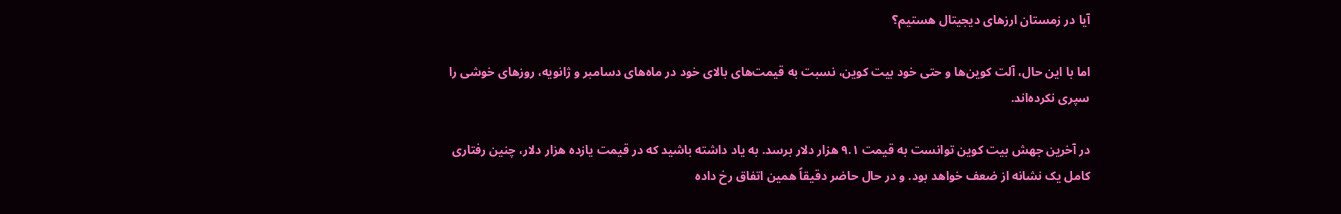آیا در زمستان ارزهای دیجیتال هستیم؟

اما با این حال، آلت کوین‌ها و حتی خود بیت کوین، نسبت به قیمت‌های بالای خود در ماه‌های دسامبر و ژانویه، روزهای خوشی را سپری نکرده‌اند.

در آخرین جهش بیت کوین توانست به قیمت ۹.۱ هزار دلار برسد. به یاد داشته باشید که در قیمت یازده هزار دلار، چنین رفتاری کامل یک نشانه از ضعف خواهد بود. و در حال حاضر دقیقاً همین اتفاق رخ داده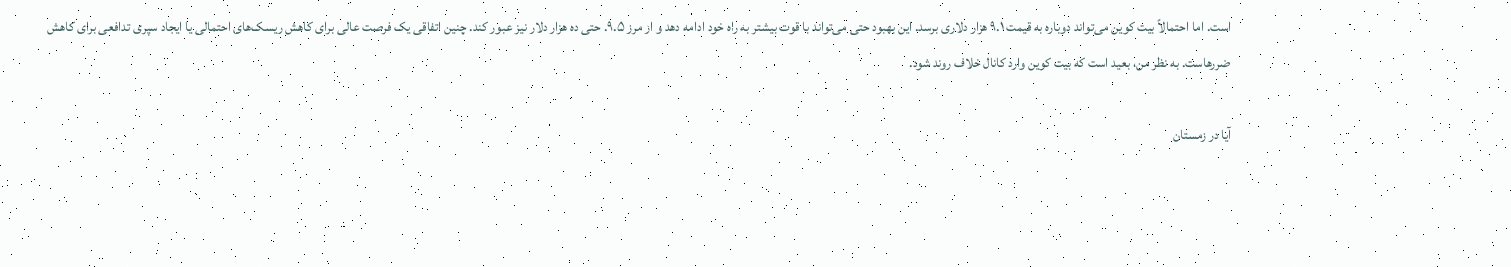است. اما احتمالاً بیت کوین می‌تواند دوباره به قیمت ۹.۱ هزار دلاری برسد. این بهبود حتی می‌تواند با قوت بیشتر به راه خود ادامه دهد و از مرز ۹.۵. حتی ده هزار دلار نیز عبور کند. چنین اتفاقی یک فرصت عالی برای کاهش ریسک‌های احتمالی یا ایجاد سپری تدافعی برای کاهش ضررهاست. به نظر من، بعید است که بیت کوین وارد کانال خلاف روند شود.

آیا در زمستان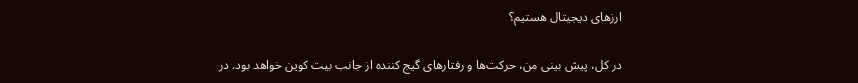ارزهای دیجیتال هستیم؟

در کل، پیش بینی من، حرکت‌ها و رفتارهای گیج کننده از جانب بیت کوین خواهد بود. در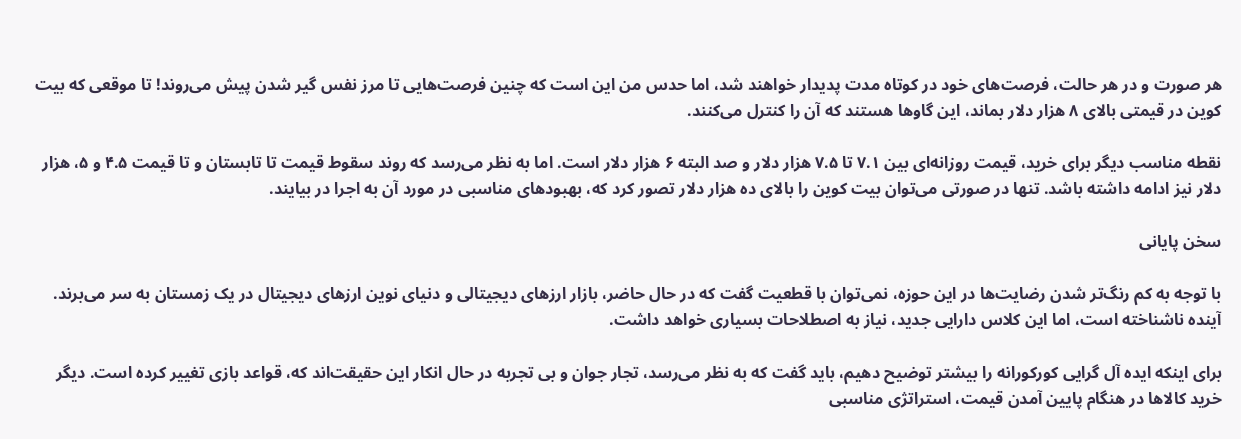هر صورت و در هر حالت، فرصت‌های خود در کوتاه مدت پدیدار خواهند شد، اما حدس من این است که چنین فرصت‌هایی تا مرز نفس گیر شدن پیش می‌روند! تا موقعی که بیت کوین در قیمتی بالای ۸ هزار دلار بماند، این گاوها هستند که آن را کنترل می‌کنند.

نقطه مناسب دیگر برای خرید، قیمت روزانه‌ای بین ۷.۱ تا ۷.۵ هزار دلار و صد البته ۶ هزار دلار است. اما به نظر می‌رسد که روند سقوط قیمت تا تابستان و تا قیمت ۴.۵ و ۵، هزار دلار نیز ادامه داشته باشد. تنها در صورتی می‌توان بیت کوین را بالای ده هزار دلار تصور کرد که، بهبودهای مناسبی در مورد آن به اجرا در بیایند.

سخن پایانی

با توجه به کم رنگ‌تر شدن رضایت‌ها در این حوزه، نمی‌توان با قطعیت گفت که در حال حاضر، بازار ارزهای دیجیتالی و دنیای نوین ارزهای دیجیتال در یک زمستان به سر می‌برند. آینده ناشناخته است، اما این کلاس دارایی جدید، نیاز به اصطلاحات بسیاری خواهد داشت.

برای اینکه ایده آل گرایی کورکورانه را بیشتر توضیح دهیم، باید گفت که به نظر می‌رسد، تجار جوان و بی تجربه در حال انکار این حقیقت‌اند که، قواعد بازی تغییر کرده است. دیگر خرید کالاها در هنگام پایین آمدن قیمت، استراتژی مناسبی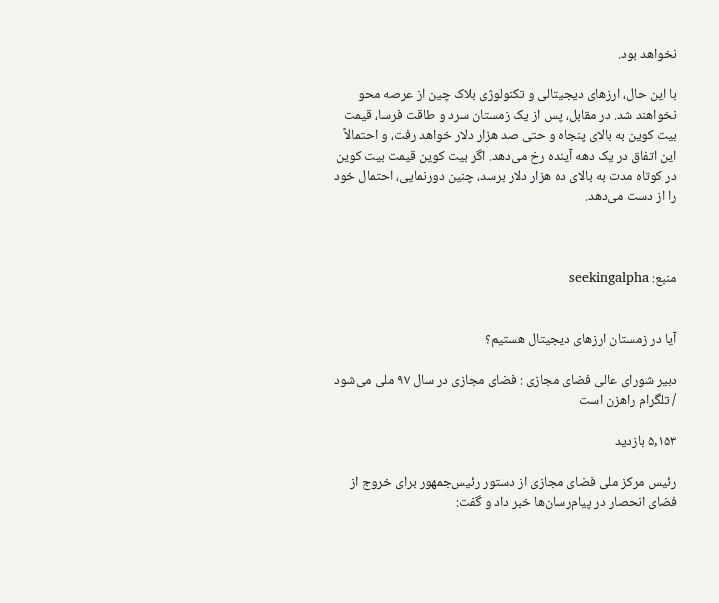نخواهد بود.

با این حال، ارزهای دیجیتالی و تکنولوژی بلاک چین از عرصه محو نخواهند شد. در مقابل، پس از یک زمستان سرد و طاقت فرسا، قیمت بیت کوین به بالای پنجاه و حتی صد هزار دلار خواهد رفت، و احتمالاً این اتفاق در یک دهه آینده رخ می‌دهد. اگر بیت کوین قیمت بیت کوین در کوتاه مدت به بالای ده هزار دلار برسد، چنین دورنمایی، احتمال خود را از دست می‌دهد.



منبع: seekingalpha


آیا در زمستان ارزهای دیجیتال هستیم؟

دبیر شورای عالی فضای مجازی : فضای مجازی در سال ۹۷ ملی می‌شود / تلگرام راهزن است

۵,۱۵۳ بازديد

رئیس مرکز ملی فضای مجازی از دستور رئیس‌جمهور برای خروج از فضای انحصار در پیام‌رسان‌ها خبر داد و گفت: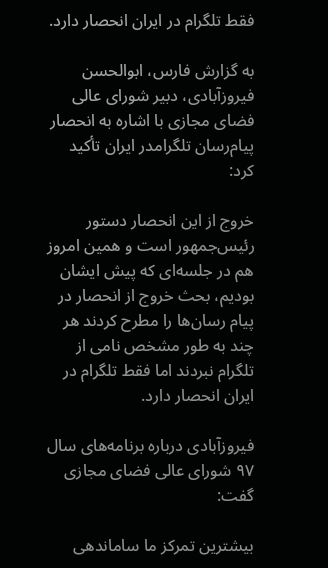فقط تلگرام در ایران انحصار دارد.

به گزارش فارس، ابوالحسن فیروزآبادی، دبیر شورای عالی فضای مجازی با اشاره به انحصار پیام‌رسان تلگرامدر ایران تأکید کرد:

خروج از این انحصار دستور رئیس‌جمهور است و همین امروز هم در جلسه‌ای که پیش ایشان بودیم، بحث خروج از انحصار در پیام رسان‌ها را مطرح کردند هر چند به طور مشخص نامی از تلگرام نبردند اما فقط تلگرام در ایران انحصار دارد.

فیروزآبادی درباره برنامه‌های سال ۹۷ شورای عالی فضای مجازی گفت:

بیشترین تمرکز ما ساماندهی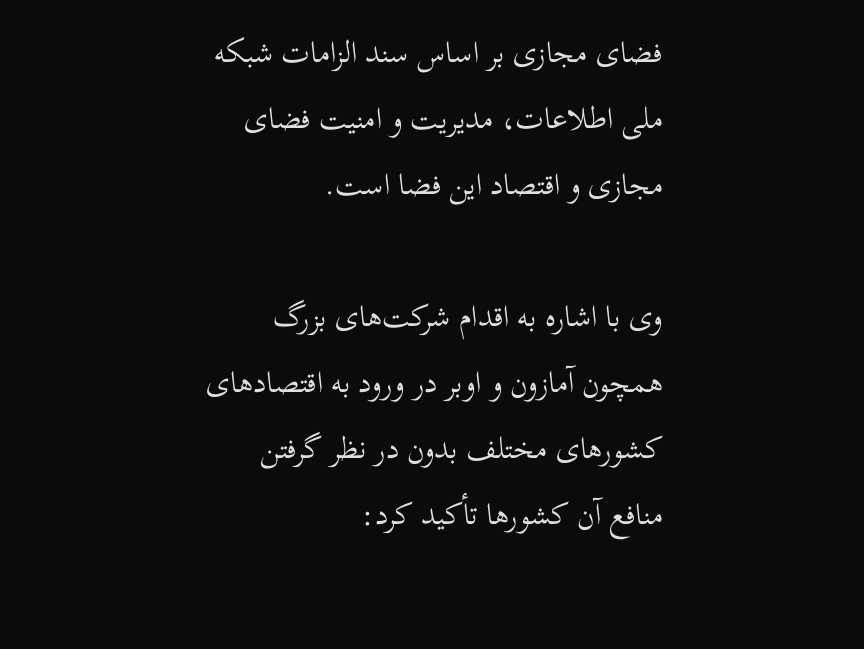فضای مجازی بر اساس سند الزامات شبکه ملی اطلاعات، مدیریت و امنیت فضای مجازی و اقتصاد این فضا است.

وی با اشاره به اقدام شرکت‌های بزرگ همچون آمازون و اوبر در ورود به اقتصادهای کشورهای مختلف بدون در نظر گرفتن منافع آن کشورها تأکید کرد: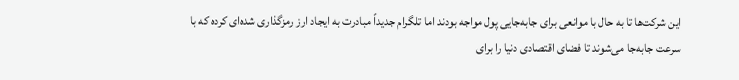این شرکت‌ها تا به حال با موانعی برای جابه‌جایی پول مواجه بودند اما تلگرام جدیداً مبادرت به ایجاد ارز رمزگذاری شده‌ای کرده که با سرعت جابه‌جا می‌شوند تا فضای اقتصادی دنیا را برای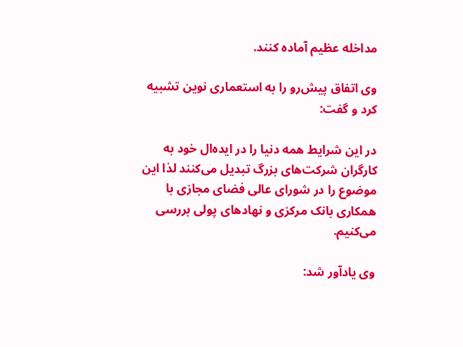مداخله عظیم آماده کنند.

وی اتفاق پیش‌رو را به استعماری نوین تشبیه کرد و گفت:

در این شرایط همه دنیا را در ایده‌ال خود به کارگران شرکت‌های بزرگ تبدیل می‌کنند لذا این موضوع را در شورای عالی فضای مجازی با همکاری بانک مرکزی و نهادهای پولی بررسی می‌کنیم.

وی یادآور شد: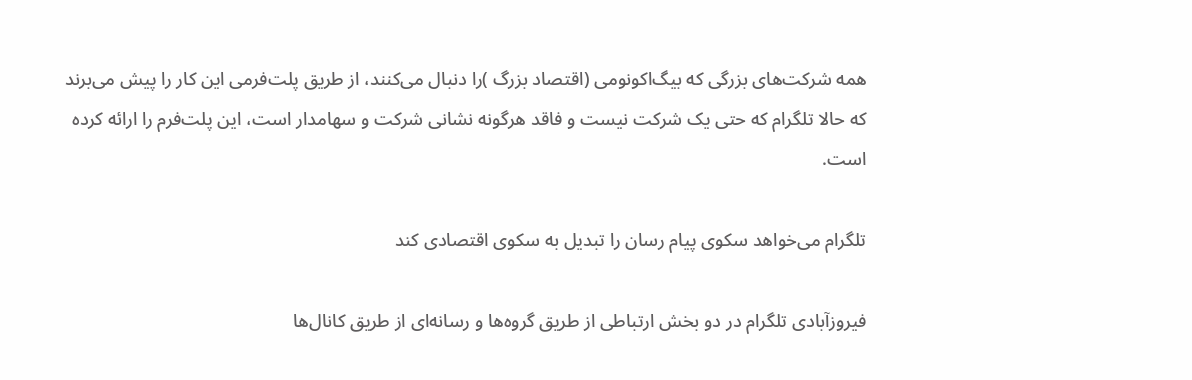همه شرکت‌های بزرگی که بیگ‌اکونومی (اقتصاد بزرگ )را دنبال می‌کنند، از طریق پلت‌فرمی این کار را پیش می‌برند که حالا تلگرام که حتی یک شرکت نیست و فاقد هرگونه نشانی شرکت و سهامدار است، این پلت‌فرم را ارائه کرده است.

تلگرام می‌خواهد سکوی پیام رسان را تبدیل به سکوی اقتصادی کند

فیروزآبادی تلگرام در دو بخش ارتباطی از طریق گروه‌ها و رسانه‌ای از طریق کانال‌ها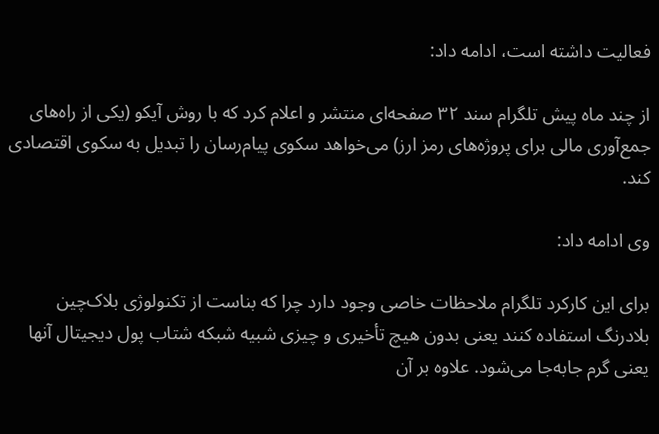فعالیت داشته است، ادامه داد:

از چند ماه پیش تلگرام سند ۳۲ صفحه‌ای منتشر و اعلام کرد که با روش آیکو (یکی از راه‌های جمع‌آوری مالی برای پروژه‌های رمز ارز) می‌خواهد سکوی پیام‌رسان را تبدیل به سکوی اقتصادی کند.

وی ادامه داد:

برای این کارکرد تلگرام ملاحظات خاصی وجود دارد چرا که بناست از تکنولوژی بلاک‌چین بلادرنگ استفاده کنند یعنی بدون هیچ تأخیری و چیزی شبیه شبکه شتاب پول دیجیتال آنها یعنی گرم جابه‌جا می‌شود. علاوه بر آن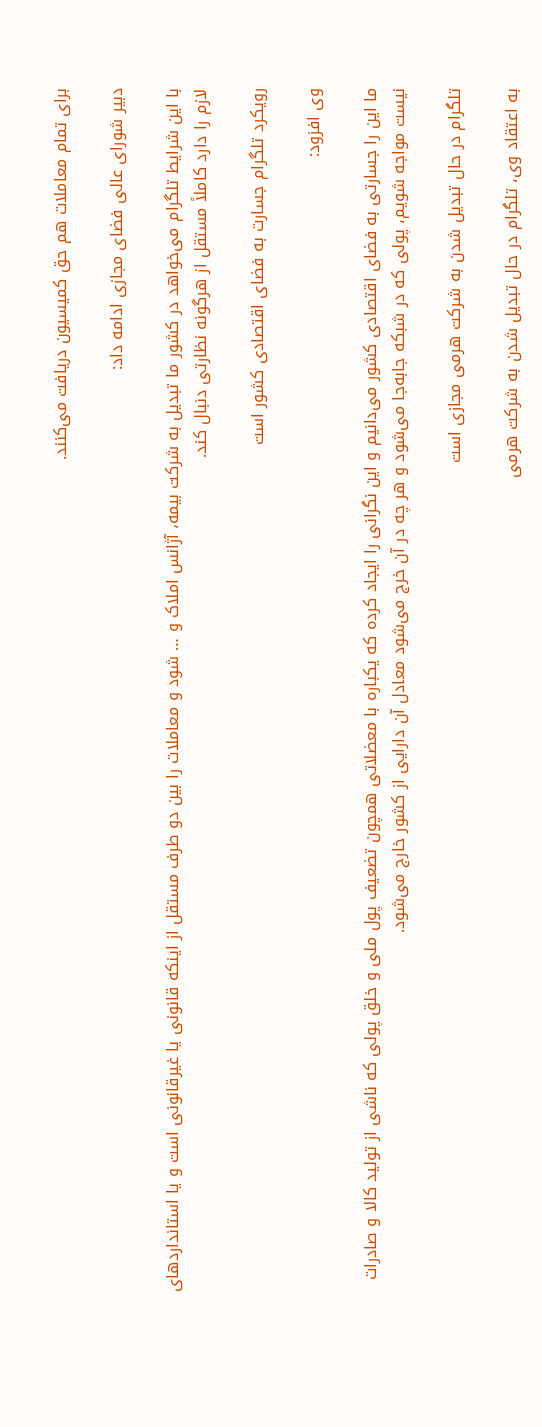برای تمام معاملات هم حق کمیسیون دریافت می‌کنند.

دبیر شورای عالی فضای مجازی ادامه داد:

با این شرایط تلگرام می‌خواهد در کشور ما تبدیل به شرکت بیمه، آژانس املاک و … شود و معاملات را بین دو طرف مستقل از اینکه قانونی یا غیرقانونی است و یا استانداردهای لازم را دارد کاملاً مستقل از هرگونه نظارتی دنبال کند.

رویکرد تلگرام جسارت به فضای اقتصادی کشور است

وی افزود:

ما این را جسارتی به فضای اقتصادی کشور می‌دانیم و این نگرانی را ایجاد کرده که یکباره با معضلاتی همچون تضعیف پول ملی و خلق پولی که ناشی از تولید کالا و صادرات نیست مواجه شویم، پولی که در شبکه جابه‌جا می‌شود و هر چه در آن خرج می‌شود معادل آن دارایی از کشور خارج می‌شود.

تلگرام در حال تبدیل شدن به شرکت هرمی مجازی است

به اعتقاد وی، تلگرام در حال تبدیل شدن به شرکت هرمی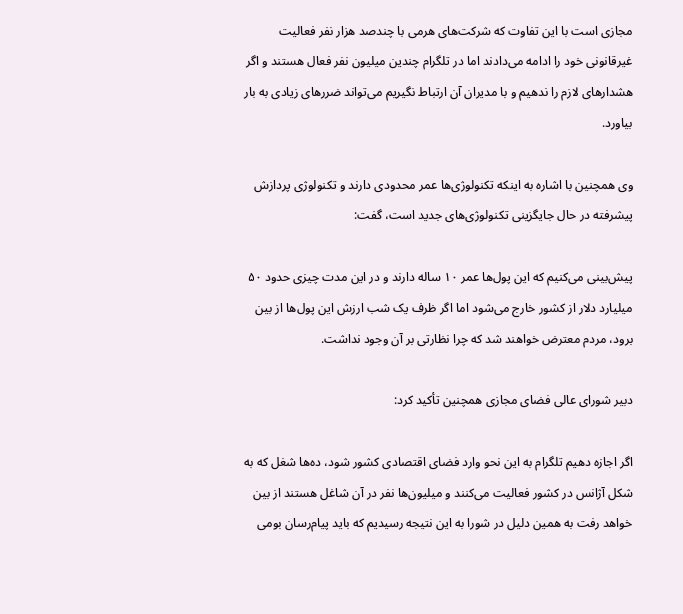مجازی است با این تفاوت که شرکت‌های هرمی با چندصد هزار نفر فعالیت غیرقانونی خود را ادامه می‌دادند اما در تلگرام چندین میلیون نفر فعال هستند و اگر هشدارهای لازم را ندهیم و با مدیران آن ارتباط نگیریم می‌تواند ضررهای زیادی به بار بیاورد.

وی همچنین با اشاره به اینکه تکنولوژی‌ها عمر محدودی دارند و تکنولوژی پردازش پیشرفته در حال جایگزینی تکنولوژی‌های جدید است، گفت:

پیش‌بینی می‌کنیم که این پول‌ها عمر ۱۰ ساله دارند و در این مدت چیزی حدود ۵۰ میلیارد دلار از کشور خارج می‌شود اما اگر ظرف یک شب ارزش این پول‌ها از بین برود، مردم معترض خواهند شد که چرا نظارتی بر آن وجود نداشت.

دبیر شورای عالی فضای مجازی همچنین تأکید کرد:

اگر اجازه دهیم تلگرام به این نحو وارد فضای اقتصادی کشور شود، ده‌ها شغل که به شکل آژانس در کشور فعالیت می‌کنند و میلیون‌ها نفر در آن شاغل هستند از بین خواهد رفت به همین دلیل در شورا به این نتیجه رسیدیم که باید پیام‌رسان بومی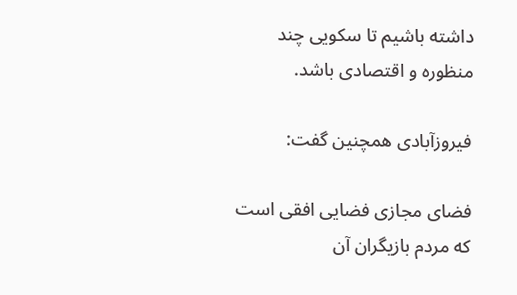داشته باشیم تا سکویی چند منظوره و اقتصادی باشد.

فیروزآبادی همچنین گفت:

فضای مجازی فضایی افقی است که مردم بازیگران آن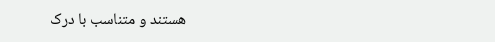هستند و متناسب با درک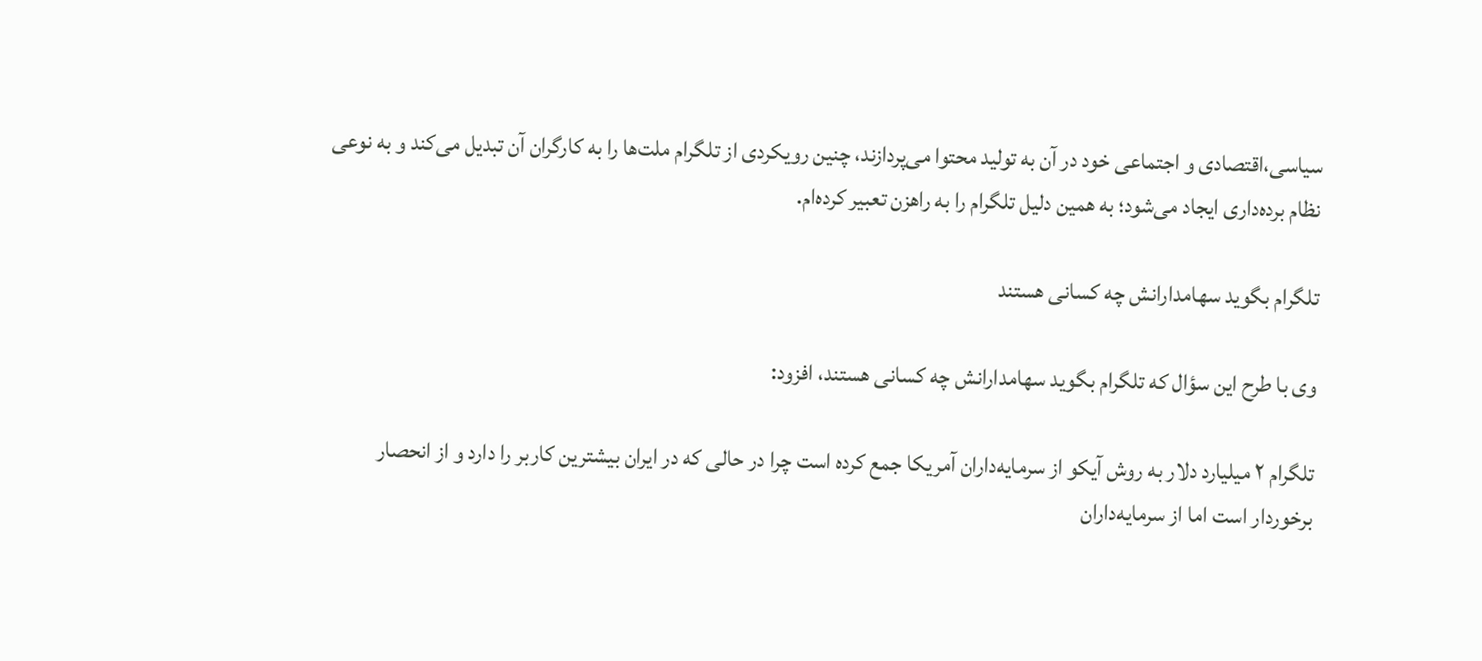سیاسی،‌اقتصادی و اجتماعی خود در آن به تولید محتوا می‌پردازند، چنین رویکردی از تلگرام ملت‌ها را به کارگران آن تبدیل می‌کند و به نوعی نظام برده‌داری ایجاد می‌شود؛ به همین دلیل تلگرام را به راهزن تعبیر کرده‌ام.

تلگرام بگوید سهامدارانش چه کسانی هستند

وی با طرح این سؤال که تلگرام بگوید سهامدارانش چه کسانی هستند، افزود:

تلگرام ۲ میلیارد دلار به روش آیکو از سرمایه‌داران آمریکا جمع کرده است چرا در حالی که در ایران بیشترین کاربر را دارد و از انحصار برخوردار است اما از سرمایه‌داران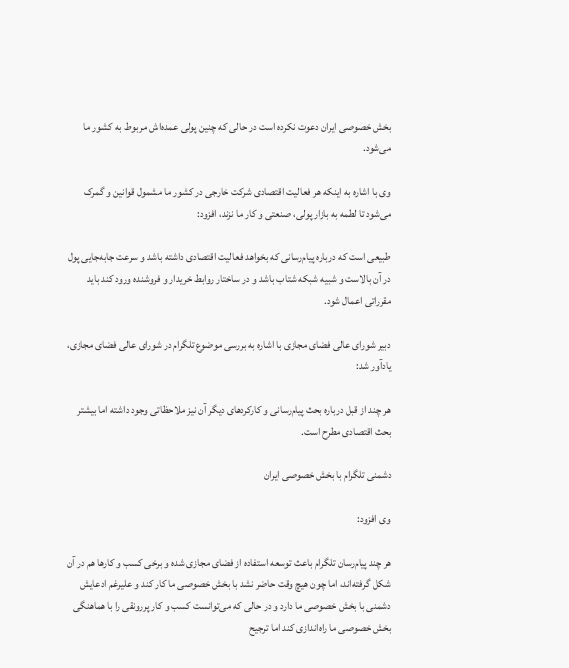بخش خصوصی ایران دعوت نکرده است در حالی که چنین پولی عمده‌اش مربوط به کشور ما می‌شود.

وی با اشاره به اینکه هر فعالیت اقتصادی شرکت خارجی در کشور ما مشمول قوانین و گمرک می‌‌شود تا لطمه به بازار پولی، صنعتی و کار ما نزند، افزود:

طبیعی است که درباره پیام‌رسانی که بخواهد فعالیت اقتصادی داشته باشد و سرعت جابه‌جایی پول در آن بالاست و شبیه شبکه شتاب باشد و در ساختار روابط خریدار و فروشنده ورود کند باید مقرراتی اعمال شود.

دبیر شورای عالی فضای مجازی با اشاره به بررسی موضوع تلگرام در شورای عالی فضای مجازی، یادآور شد:

هر چند از قبل درباره بحث پیام‌رسانی و کارکردهای دیگر آن نیز ملاحظاتی وجود داشته اما بیشتر بحث اقتصادی مطرح است.

دشمنی تلگرام با بخش خصوصی ایران

وی افزود:

هر چند پیام‌رسان تلگرام باعث توسعه استفاده از فضای مجازی شده و برخی کسب و کارها هم در آن شکل گرفته‌اند، اما چون هیچ وقت حاضر نشد با بخش خصوصی ما کار کند و علیرغم ادعایش دشمنی با بخش خصوصی ما دارد و در حالی که می‌توانست کسب و کار پررونقی را با هماهنگی بخش خصوصی ما راه‌‌اندازی کند اما ترجیح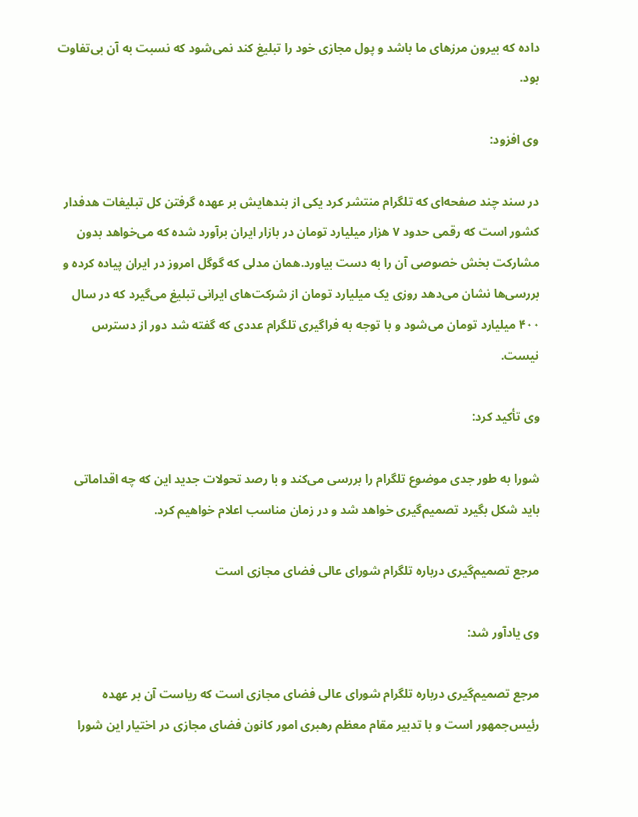داده که بیرون مرزهای ما باشد و پول مجازی خود را تبلیغ کند نمی‌شود که نسبت به آن بی‌تفاوت بود.

وی افزود:

در سند چند صفحه‌ای که تلگرام منتشر کرد یکی از بندهایش بر عهده گرفتن کل تبلیغات هدفدار کشور است که رقمی حدود ۷ هزار میلیارد تومان در بازار ایران برآورد شده که می‌خواهد بدون مشارکت بخش خصوصی آن را به دست بیاورد.همان مدلی که گوگل امروز در ایران پیاده کرده و بررسی‌ها نشان می‌دهد روزی یک میلیارد تومان از شرکت‌های ایرانی تبلیغ می‌گیرد که در سال ۴۰۰ میلیارد تومان می‌شود و با توجه به فراگیری تلگرام عددی که گفته شد دور از دسترس نیست.

وی تأکید کرد:

شورا به طور جدی موضوع تلگرام را بررسی می‌کند و با رصد تحولات جدید این که چه اقداماتی باید شکل بگیرد تصمیم‌گیری خواهد شد و در زمان مناسب اعلام خواهیم کرد.

مرجع تصمیم‌گیری درباره تلگرام شورای عالی فضای مجازی است

وی یادآور شد:

مرجع تصمیم‌گیری درباره تلگرام شورای عالی فضای مجازی است که ریاست آن بر عهده رئیس‌جمهور است و با تدبیر مقام معظم رهبری امور کانون فضای مجازی در اختیار این شورا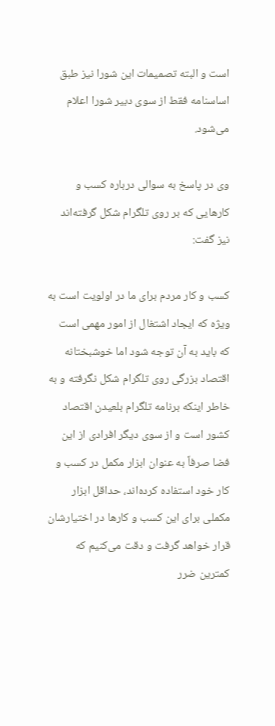است و البته تصمیمات این شورا نیز طبق اساسنامه فقط از سوی دبیر شورا اعلام می‌شود.

وی در پاسخ به سوالی درباره کسب و کارهایی که بر روی تلگرام شکل گرفته‌اند نیز گفت:

کسب و کار مردم برای ما در اولویت است به ویژه که ایجاد اشتغال از امور مهمی است که باید به آن توجه شود اما خوشبختانه اقتصاد بزرگی روی تلگرام شکل نگرفته و به خاطر اینکه برنامه تلگرام بلعیدن اقتصاد کشور است و از سوی دیگر افرادی از این فضا صرفاً به عنوان ابزار مکمل در کسب و کار خود استفاده کرده‌اند، حداقل ابزار مکملی برای این کسب و کارها در اختیارشان قرار خواهد گرفت و دقت می‌کنیم که کمترین ضرر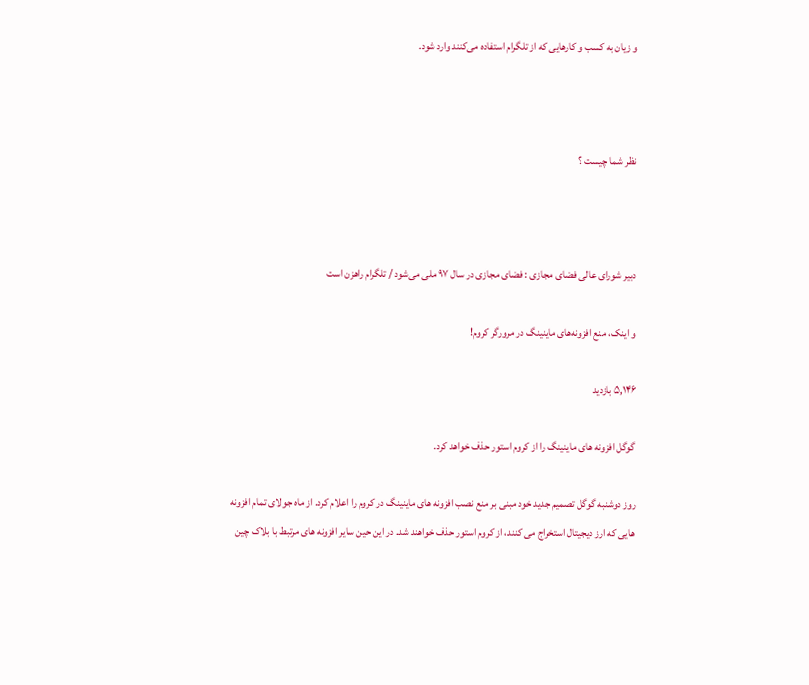و زیان به کسب و کارهایی که از تلگرام استفاده می‌کنند وارد شود.



نظر شما چیست ؟



دبیر شورای عالی فضای مجازی : فضای مجازی در سال ۹۷ ملی می‌شود / تلگرام راهزن است

و اینک، منع افزونه‌های ماینینگ در مرورگر کروم!

۵,۱۴۶ بازديد

گوگل افزونه های ماینینگ را از کروم استور حذف خواهد کرد.

روز دوشنبه گوگل تصمیم جدید خود مبنی بر منع نصب افزونه های ماینینگ در کروم را اعلام کرد. از ماه جولای تمام افزونه هایی که ارز دیجیتال استخراج می کنند، از کروم استور حذف خواهند شد. در این حین سایر افزونه های مرتبط با بلاک چین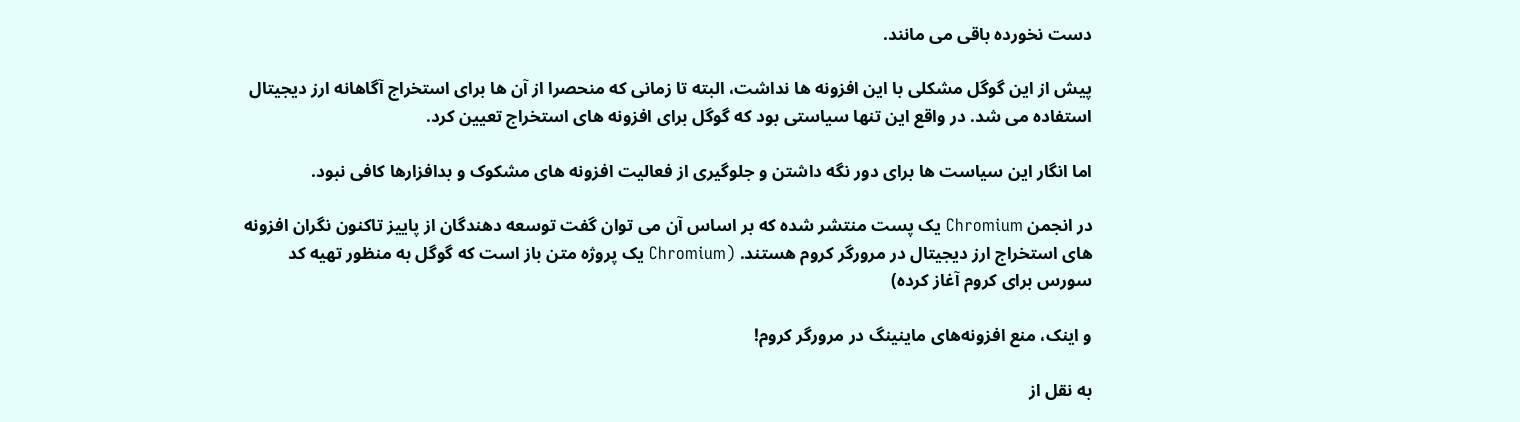دست نخورده باقی می مانند.

پیش از این گوگل مشکلی با این افزونه ها نداشت، البته تا زمانی که منحصرا از آن ها برای استخراج آگاهانه ارز دیجیتال استفاده می شد. در واقع این تنها سیاستی بود که گوگل برای افزونه های استخراج تعیین کرد.

اما انگار این سیاست ها برای دور نگه داشتن و جلوگیری از فعالیت افزونه های مشکوک و بدافزارها کافی نبود.

در انجمن Chromium یک پست منتشر شده که بر اساس آن می توان گفت توسعه دهندگان از پاییز تاکنون نگران افزونه های استخراج ارز دیجیتال در مرورگر کروم هستند. (Chromium یک پروژه متن باز است که گوگل به منظور تهیه کد سورس برای کروم آغاز کرده)

و اینک، منع افزونه‌های ماینینگ در مرورگر کروم!

به نقل از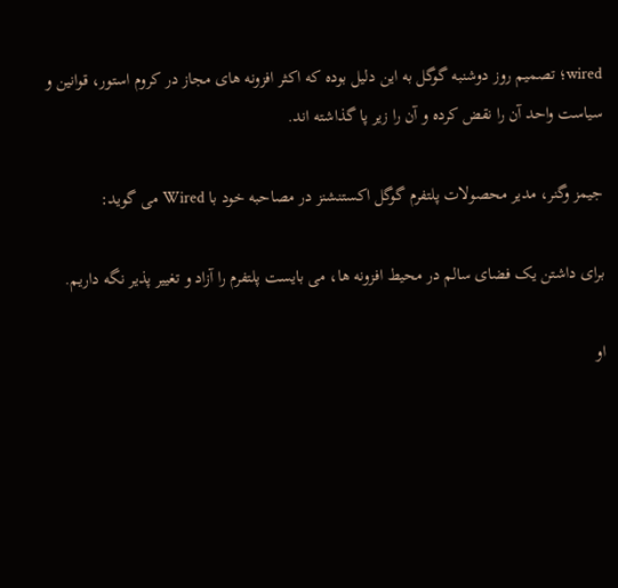wired؛ تصمیم روز دوشنبه گوگل به این دلیل بوده که اکثر افزونه های مجاز در کروم استور، قوانین و سیاست واحد آن را نقض کرده و آن را زیر پا گذاشته اند.

جیمز وگنر، مدیر محصولات پلتفرم گوگل اکستنشنز در مصاحبه خود با Wired می گوید:

برای داشتن یک فضای سالم در محیط افزونه ها، می بایست پلتفرم را آزاد و تغییر پذیر نگه داریم.

او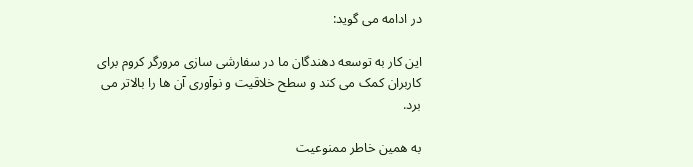در ادامه می گوید:

این کار به توسعه دهندگان ما در سفارشی سازی مرورگر کروم برای کاربران کمک می کند و سطح خلاقیت و نوآوری آن ها را بالاتر می برد.

به همین خاطر ممنوعیت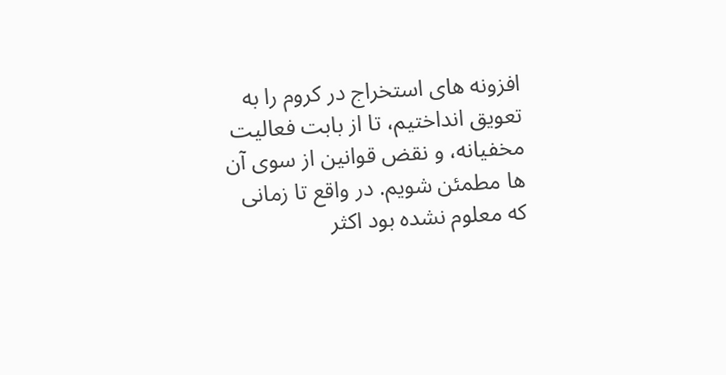افزونه های استخراج در کروم را به تعویق انداختیم، تا از بابت فعالیت مخفیانه، و نقض قوانین از سوی آن ها مطمئن شویم. در واقع تا زمانی که معلوم نشده بود اکثر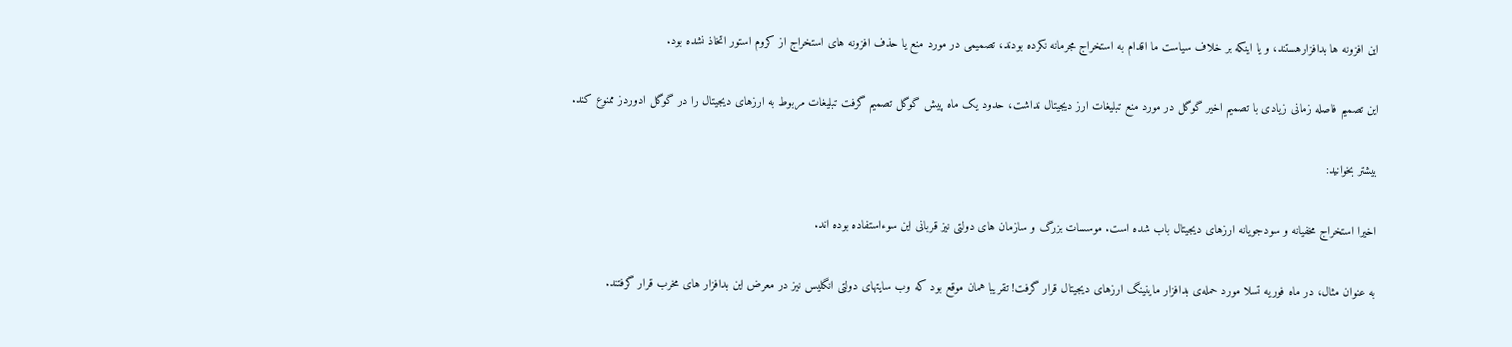این افزونه ها بدافزارهستند، و یا اینکه بر خلاف سیاست ما اقدام به استخراج مجرمانه نکرده بودند، تصمیمی در مورد منع یا حذف افزونه های استخراج از کروم استور اتخاذ نشده بود.

این تصمیم فاصله زمانی زیادی با تصمیم اخیر گوگل در مورد منع تبلیغات ارز دیجیتال نداشت، حدود یک ماه پیش گوگل تصمیم گرفت تبلیغات مربوط به ارزهای دیجیتال را در گوگل ادوردز ممنوع کند.

بیشتر بخوانید:

اخیرا استخراج مخفیانه و سودجویانه ارزهای دیجیتال باب شده است. موسسات بزرگ و سازمان های دولتی نیز قربانی این سوءاستفاده بوده اند.

به عنوان مثال، در ماه فوریه تسلا مورد حمله‌ی بدافزار ماینینگ ارزهای دیجیتال قرار گرفت! تقریبا همان موقع بود که وب سایتهای دولتی انگلیس نیز در معرض این بدافزار های مخرب قرار گرفتند.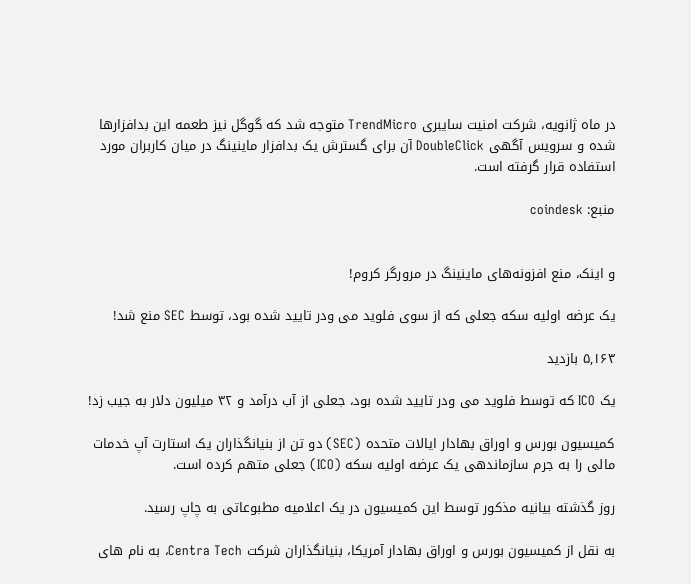در ماه ژانویه، شرکت امنیت سایبری TrendMicro متوجه شد که گوگل نیز طعمه این بدافزارها شده و سرویس آگهی DoubleClick آن برای گسترش یک بدافزار ماینینگ در میان کاربران مورد استفاده قرار گرفته است.

منبع: coindesk


و اینک، منع افزونه‌های ماینینگ در مرورگر کروم!

یک عرضه اولیه سکه جعلی که از سوی فلوید می ودر تایید شده بود، توسط SEC منع شد!

۵,۱۶۳ بازديد

یک ICO که توسط فلوید می ودر تایید شده بود، جعلی از آب درآمد و ۳۲ میلیون دلار به جیب زد!

کمیسیون بورس و اوراق بهادار ایالات متحده (SEC) دو تن از بنیانگذاران یک استارت آپ خدمات مالی را به جرم سازماندهی یک عرضه اولیه سکه (ICO) جعلی متهم کرده است.

روز گذشته بیانیه مذکور توسط این کمیسیون در یک اعلامیه مطبوعاتی به چاپ رسید.

به نقل از کمیسیون بورس و اوراق بهادار آمریکا، بنیانگذاران شرکت Centra Tech، به نام های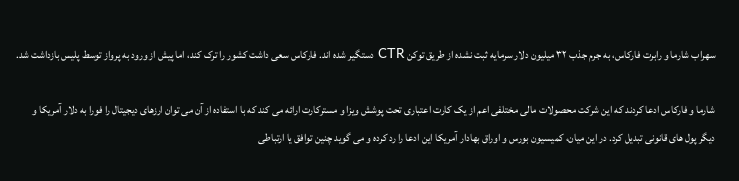سهراب شارما و رابرت فارکاس، به جرم جذب ۳۲ میلیون دلار سرمایه ثبت نشده از طریق توکن CTR دستگیر شده اند. فارکاس سعی داشت کشور را ترک کند، اما پیش از ورود به پرواز توسط پلیس بازداشت شد.

شارما و فارکاس ادعا کردند که این شرکت محصولات مالی مختلفی اعم از یک کارت اعتباری تحت پوشش ویزا و مسترکارت ارائه می کند که با استفاده از آن می توان ارزهای دیجیتال را فورا به دلار آمریکا و دیگر پول های قانونی تبدیل کرد. در این میان، کمیسیون بورس و اوراق بهادار آمریکا این ادعا را رد کرده و می گوید چنین توافق یا ارتباطی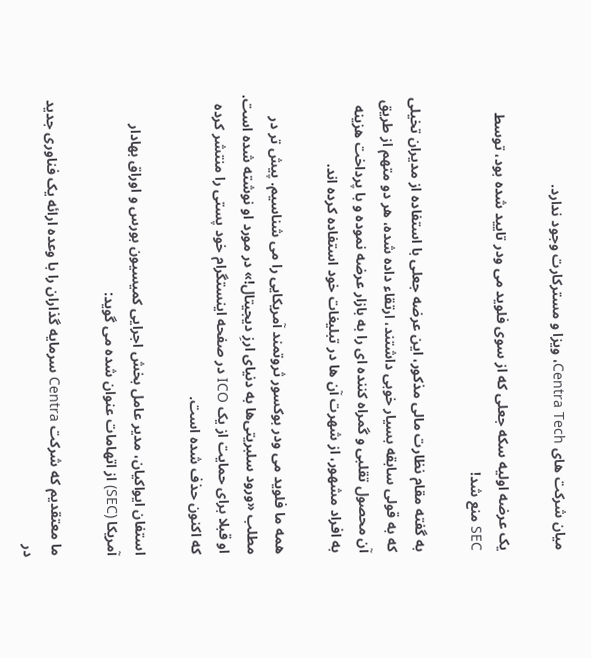میان شرکت های Centra Tech، ویزا و مسترکارت وجود ندارد.

یک عرضه اولیه سکه جعلی که از سوی فلوید می ودر تایید شده بود، توسط SEC منع شد!

به گفته مقام نظارت مالی مذکور، این عرضه جعلی با استفاده از مدیران تخیلی که به قولی سابقه بسیار خوبی داشتند، ارتقاء داده شده، هر دو متهم از طریق آن محصول تقلبی و گمراه کننده ای را به بازار عرضه نموده و با پرداخت هزینه به افراد مشهور، از شهرت آن ها در تبلیغات خود استفاده کرده اند.

همه ما فلوید می ودر بوکسور ثروتمند آمریکایی را می شناسیم. پیش تر در مطلب «ورود سلبریتی‌ها به دنیای ارزِ دیجیتال!» در مورد او نوشته شده است. او قبلا برای حمایت از یک ICO در صفحه اینستگرام خود پستی را منتشر کرده که اکنون حذف شده است.

استفان ایواکیان، مدیر عامل بخش اجرایی کمیسیون بورس و اوراق بهادار آمریکا (SEC) از اتهامات عنوان شده می گوید:

ما معتقدیم که شرکت Centra سرمایه گذاران را با وعده ارائه یک فناوری جدید در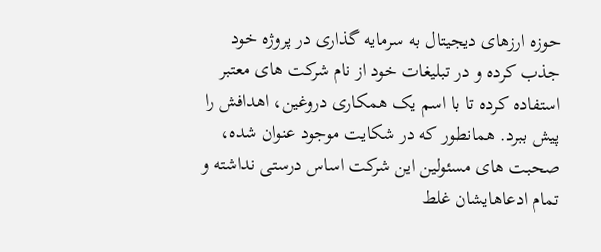حوزه ارزهای دیجیتال به سرمایه گذاری در پروژه خود جذب کرده و در تبلیغات خود از نام شرکت های معتبر استفاده کرده تا با اسم یک همکاری دروغین، اهدافش را پیش ببرد. همانطور که در شکایت موجود عنوان شده، صحبت های مسئولین این شرکت اساس درستی نداشته و تمام ادعاهایشان غلط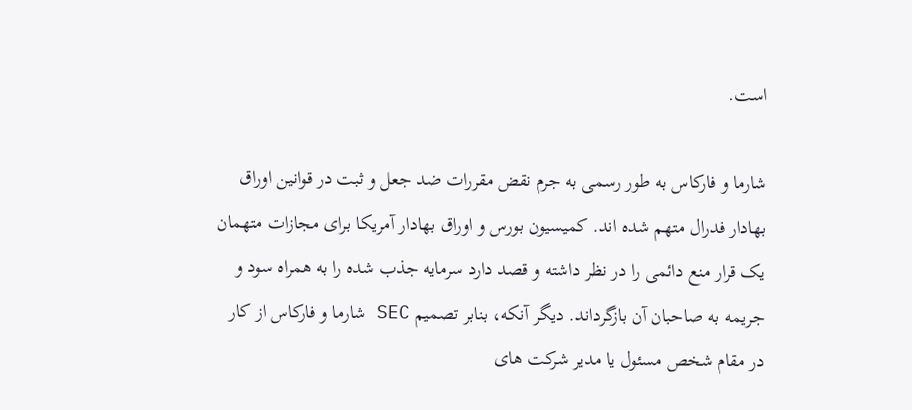است.

شارما و فارکاس به طور رسمی به جرم نقض مقررات ضد جعل و ثبت در قوانین اوراق بهادار فدرال متهم شده اند. کمیسیون بورس و اوراق بهادار آمریکا برای مجازات متهمان یک قرار منع دائمی را در نظر داشته و قصد دارد سرمایه جذب شده را به همراه سود و جریمه به صاحبان آن بازگرداند. دیگر آنکه، بنابر تصمیم SEC شارما و فارکاس از کار در مقام شخص مسئول یا مدیر شرکت های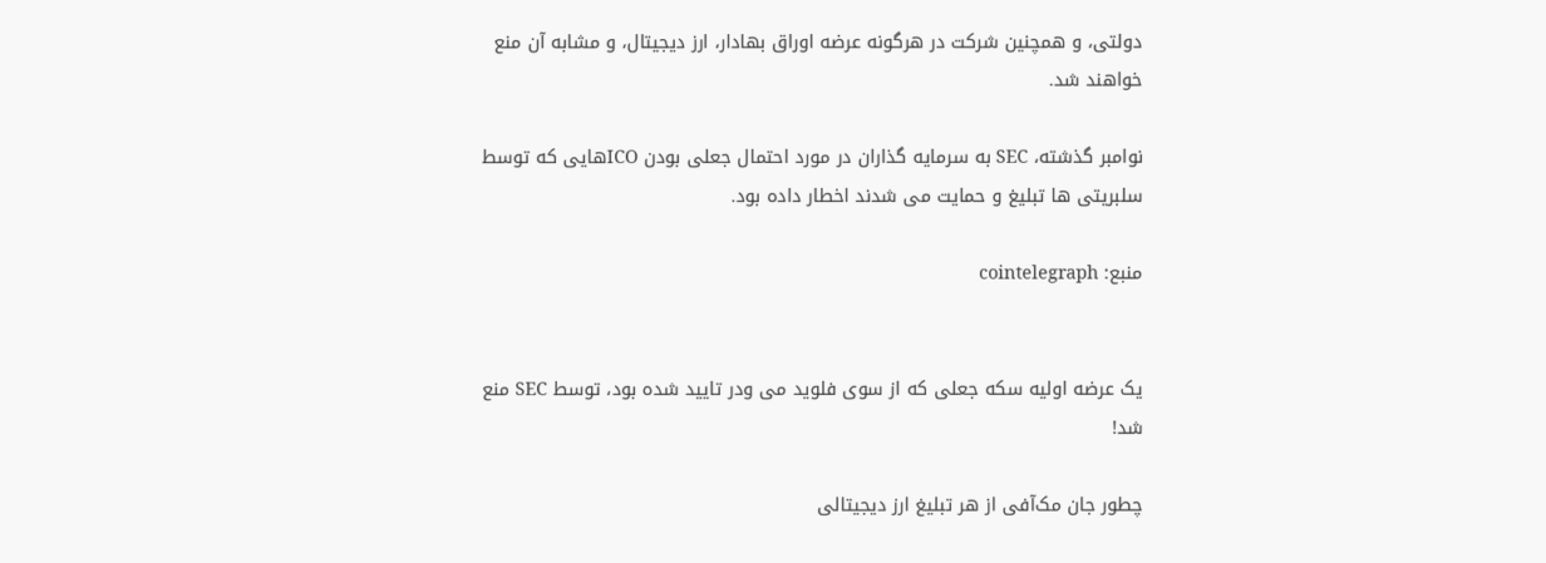دولتی، و همچنین شرکت در هرگونه عرضه اوراق بهادار، ارز دیجیتال، و مشابه آن منع خواهند شد.

نوامبر گذشته، SEC به سرمایه گذاران در مورد احتمال جعلی بودن ICOهایی که توسط سلبریتی ها تبلیغ و حمایت می شدند اخطار داده بود.

منبع: cointelegraph


یک عرضه اولیه سکه جعلی که از سوی فلوید می ودر تایید شده بود، توسط SEC منع شد!

چطور جان مک‌آفی از هر تبلیغ ارز دیجیتالی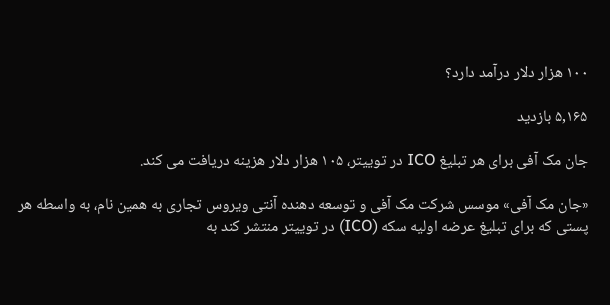۱۰۰ هزار دلار درآمد دارد؟

۵,۱۶۵ بازديد

جان مک آفی برای هر تبلیغ ICO در توییتر، ۱۰۵ هزار دلار هزینه دریافت می کند.

«جان مک آفی» موسس شرکت مک آفی و توسعه دهنده آنتی ویروس تجاری به همین نام، به واسطه هر پستی که برای تبلیغ عرضه اولیه سکه (ICO) در توییتر منتشر کند به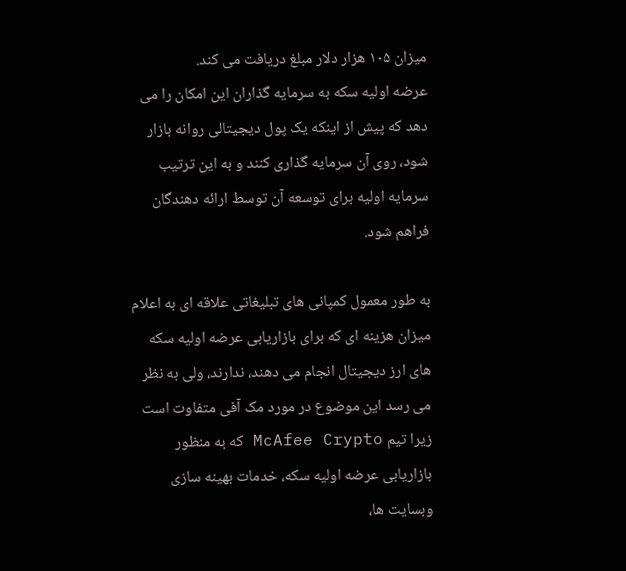میزان ۱۰۵ هزار دلار مبلغ دریافت می کند.
عرضه اولیه سکه به سرمایه گذاران این امکان را می دهد که پیش از اینکه یک پول دیجیتالی روانه بازار شود، روی آن سرمایه گذاری کنند و به این ترتیب سرمایه اولیه برای توسعه آن توسط ارائه دهندگان فراهم شود.

به طور معمول کمپانی های تبلیغاتی علاقه ای به اعلام میزان هزینه ای که برای بازاریابی عرضه اولیه سکه های ارز دیجیتال انجام می دهند، ندارند، ولی به نظر می رسد این موضوع در مورد مک آفی متفاوت است زیرا تیم McAfee Crypto که به منظور بازاریابی عرضه اولیه سکه، خدمات بهینه سازی وبسایت ها،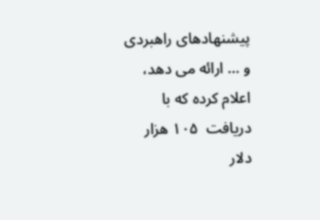پیشنهادهای راهبردی و … ارائه می دهد، اعلام کرده که با دریافت  ۱۰۵ هزار دلار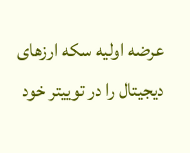عرضه اولیه سکه ارزهای دیجیتال را در توییتر خود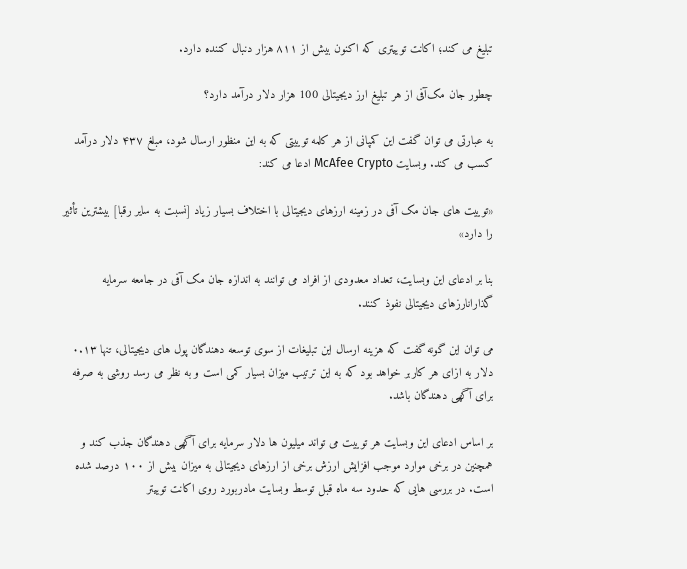تبلیغ می کند؛ اکانت توییتری که اکنون بیش از ۸۱۱ هزار دنبال کننده دارد.

چطور جان مک‌آفی از هر تبلیغ ارز دیجیتالی 100 هزار دلار درآمد دارد؟

به عبارتی می توان گفت این کمپانی از هر کلمه توییتی که به این منظور ارسال شود، مبلغ ۴۳۷ دلار درآمد کسب می کند. وبسایت McAfee Crypto ادعا می کند:

«توییت های جان مک آفی در زمینه ارزهای دیجیتالی با اختلاف بسیار زیاد [نسبت به سایر رقبا] بیشترین تأثیر را دارد»

بنا بر ادعای این وبسایت، تعداد معدودی از افراد می توانند به اندازه جان مک آفی در جامعه سرمایه گذارانارزهای دیجیتالی نفوذ کنند.

می توان این گونه گفت که هزینه ارسال این تبلیغات از سوی توسعه دهندگان پول های دیجیتالی، تنها ۰.۱۳ دلار به ازای هر کاربر خواهد بود که به این ترتیب میزان بسیار کمی است و به نظر می رسد روشی به صرفه برای آگهی دهندگان باشد.

بر اساس ادعای این وبسایت هر توییت می تواند میلیون ها دلار سرمایه برای آگهی دهندگان جذب کند و همچنین در برخی موارد موجب افزایش ارزش برخی از ارزهای دیجیتالی به میزان بیش از ۱۰۰ درصد شده است. در بررسی هایی که حدود سه ماه قبل توسط وبسایت مادربورد روی اکانت توییتر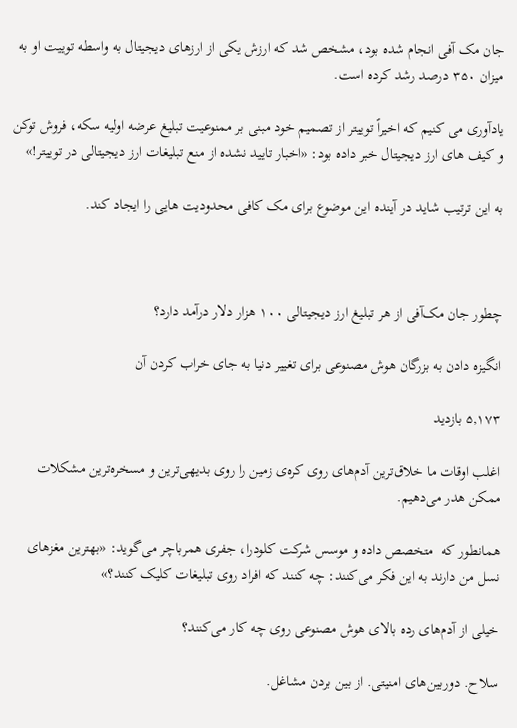جان مک آفی انجام شده بود، مشخص شد که ارزش یکی از ارزهای دیجیتال به واسطه توییت او به میزان ۳۵۰ درصد رشد کرده است.

یادآوری می کنیم که اخیراً توییتر از تصمیم خود مبنی بر ممنوعیت تبلیغ عرضه اولیه سکه، فروش توکن و کیف های ارز دیجیتال خبر داده بود: «اخبار تایید نشده از منع تبلیغات ارز دیجیتالی در توییتر!»

به این ترتیب شاید در آینده این موضوع برای مک کافی محدودیت هایی را ایجاد کند.



چطور جان مک‌آفی از هر تبلیغ ارز دیجیتالی ۱۰۰ هزار دلار درآمد دارد؟

انگیزه دادن به بزرگان هوش مصنوعی برای تغییر دنیا به جای خراب کردن آن

۵,۱۷۳ بازديد

اغلب اوقات ما خلاق‌ترین آدم‌های روی کره‌ی زمین را روی بدیهی‌ترین و مسخره‌ترین مشکلات ممکن هدر می‌دهیم.

همانطور که  متخصص داده و موسس شرکت کلودرا، جفری همرباچر می‌گوید: «بهترین مغزهای نسل من دارند به این فکر می‌کنند: چه کنند که افراد روی تبلیغات کلیک کنند؟»

خیلی از آدم‌های رده بالای هوش مصنوعی روی چه کار می‌کنند؟

سلاح. دوربین‌های امنیتی. از بین بردن مشاغل.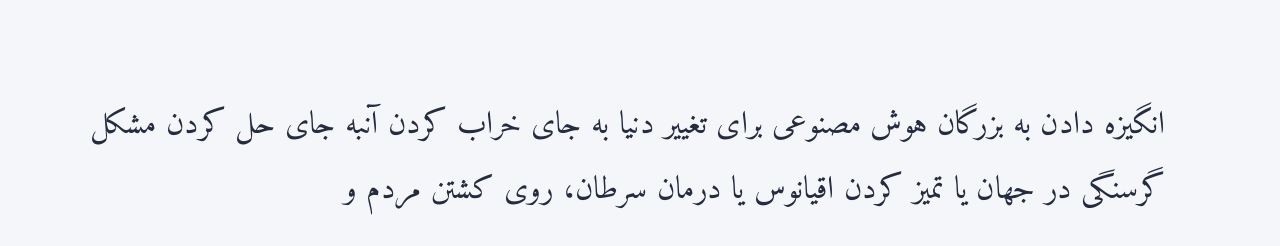انگیزه دادن به بزرگان هوش مصنوعی برای تغییر دنیا به جای خراب کردن آنبه جای حل کردن مشکل گرسنگی در جهان یا تمیز کردن اقیانوس یا درمان سرطان، روی کشتن مردم و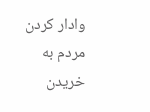وادار کردن مردم به خریدن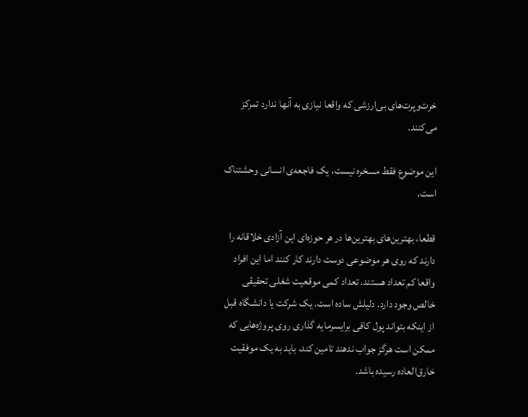خرت‌وپرت‌های بی‌ارزشی که واقعا نیازی به آنها ندارد تمرکز می‌کنند.

این موضوع فقط مسخره نیست، یک فاجعه‌ی انسانی وحشتناک است.

قطعا،‌ بهترین‌های بهترین‌ها در هر حوزه‌ای این آزادی خلاقانه‌ را دارند که روی هر موضوعی دوست دارند کار کنند اما این افراد واقعا کم تعداد هستند. تعداد کمی موقعیت شغلی تحقیقی خالص وجود دارد. دلیلش ساده است. یک شرکت یا دانشگاه قبل از اینکه بتواند پول کافی برایسرمایه گذاری روی پروژه‌هایی که ممکن است هرگز جواب ندهند تامین کند، باید به یک موفقیت خارق‌العاده رسیده باشد.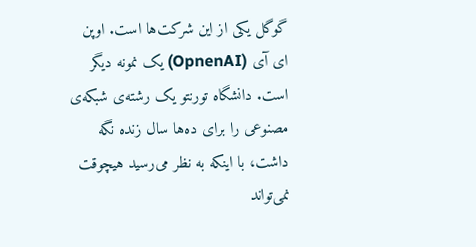گوگل یکی از این شرکت‌ها است. اوپن ای آی (OpnenAI) یک نمونه دیگر است. دانشگاه تورنتو یک رشته‌ی شبکه‌ی مصنوعی را برای ده‌ها سال زنده نگه داشت، با اینکه به نظر می‌رسید هیچوقت نمی‌تواند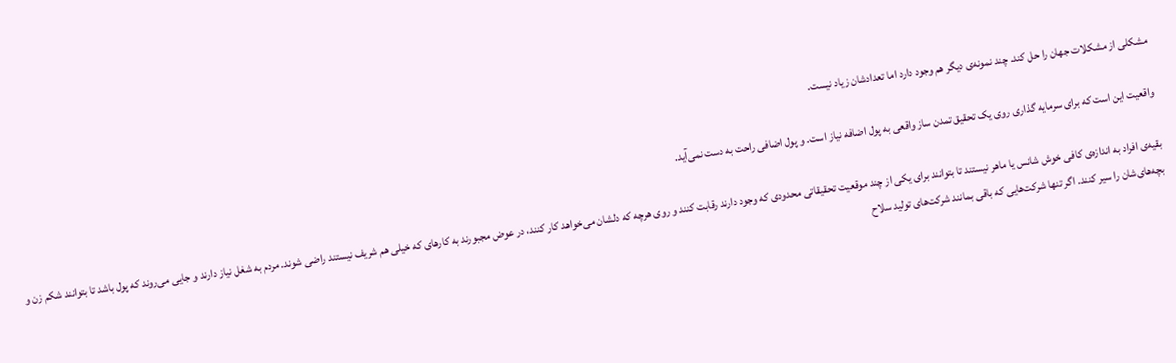مشکلی از مشکلات جهان را حل کند. چند نمونه‌ی دیگر هم وجود دارد اما تعدادشان زیاد نیست.

واقعیت این است که برای سرمایه گذاری روی یک تحقیق تمدن ساز واقعی به پول اضافه نیاز است. و پول اضافی راحت به دست نمی‌آید.

بقیه‌ی افراد به اندازه‌ی کافی خوش شانس یا ماهر نیستند تا بتوانند برای یکی از چند موقعیت‌ تحقیقاتی محدودی که وجود دارند رقابت کنند و روی هرچه که دلشان می‌خواهد کار کنند، در عوض مجبورند به کارهای که خیلی هم شریف نیستند راضی شوند. مردم به شغل نیاز دارند و جایی می‌روند که پول باشد تا بتوانند شکم زن و بچه‌های‌شان را سیر کنند. اگر تنها شرکت‌هایی که باقی بمانند شرکت‌های تولید سلاح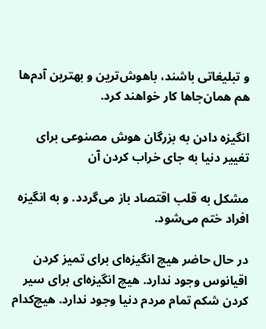و تبلیغاتی باشند، باهوش‌ترین و بهترین آدم‌ها هم همان‌جاها کار خواهند کرد.

انگیزه دادن به بزرگان هوش مصنوعی برای تغییر دنیا به جای خراب کردن آن

مشکل به قلب اقتصاد باز می‌گردد. و به انگیزه افراد ختم می‌شود.

در حال حاضر هیچ انگیزه‌ای برای تمیز کردن اقیانوس وجود ندارد. هیچ انگیزه‌ای برای سیر کردن شکم تمام مردم دنیا وجود ندارد. هیچ‌کدام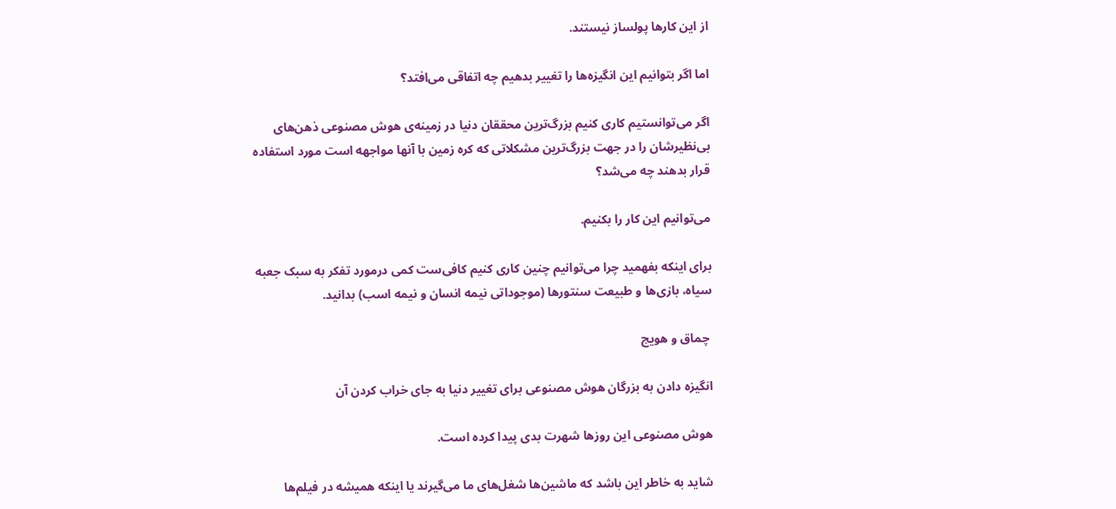از این کارها پولساز نیستند.

اما اگر بتوانیم این انگیزه‌ها را تغییر بدهیم چه اتفاقی می‌افتد؟‌

اگر می‌توانستیم کاری کنیم بزرگ‌ترین محققان دنیا در زمینه‌ی هوش مصنوعی ذهن‌های بی‌نظیرشان را در جهت بزرگ‌ترین مشکلاتی که کره زمین با آنها مواجهه است مورد استفاده قرار بدهند چه ‌می‌شد؟‌

می‌توانیم این کار را بکنیم.

برای اینکه بفهمید چرا می‌توانیم چنین کاری کنیم کافی‌ست کمی درمورد تفکر به سبک جعبه سیاه، بازی‌ها و طبیعت سنتورها (موجوداتی نیمه انسان و نیمه اسب) بدانید.

 چماق و هویج

انگیزه دادن به بزرگان هوش مصنوعی برای تغییر دنیا به جای خراب کردن آن

هوش مصنوعی این روزها شهرت بدی پیدا کرده است.

شاید به خاطر این باشد که ماشین‌ها شغل‌های ما می‌گیرند یا اینکه همیشه در فیلم‌ها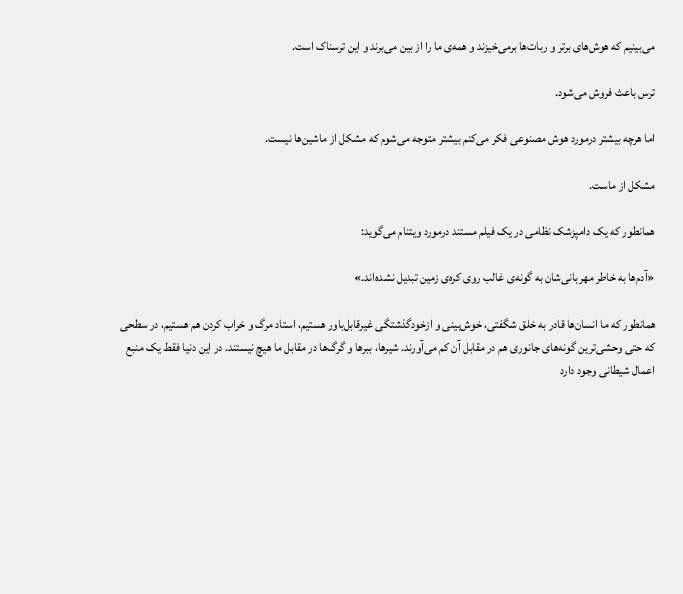می‌بینیم که هوش‌های برتر و ربات‌ها برمی‌خیزند و همه‌ی ما را از بین‌ می‌برند و این ترسناک است.

ترس باعث فروش می‌شود.

اما هرچه بیشتر درمورد هوش مصنوعی فکر می‌کنم بیشتر متوجه می‌شوم که مشکل از ماشین‌ها نیست.

مشکل از ماست.

همانطور که یک دامپزشک نظامی در یک فیلم مستند درمورد ویتنام می‌گوید:

«آدم‌ها به خاطر مهربانی‌شان به گونه‌ی غالب روی کره‌ی زمین تبدیل نشده‌اند.»

همانطور که ما انسان‌ها قادر به خلق شگفتی، خوش‌بینی و ازخودگذشتگی غیرقابل‌باور هستیم، استاد مرگ و خراب کردن هم هستیم، در سطحی که حتی وحشی‌ترین گونه‌های جانوری هم در مقابل آن کم می‌آورند. شیرها، ببرها و گرگ‌ها در مقابل ما هیچ نیستند. در این دنیا فقط یک منبع اعمال شیطانی وجود دارد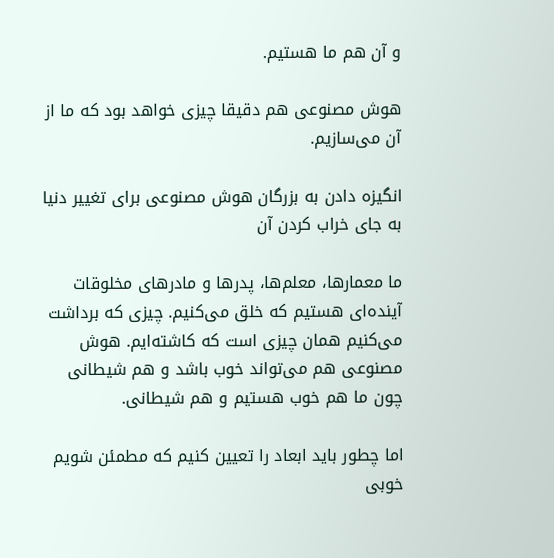و آن هم ما هستیم.

هوش مصنوعی هم دقیقا چیزی خواهد بود که ما از آن می‌سازیم.

انگیزه دادن به بزرگان هوش مصنوعی برای تغییر دنیا به جای خراب کردن آن

ما معمارها، معلم‌ها، پدرها و مادرهای مخلوقات آینده‌ای هستیم که خلق می‌کنیم. چیزی که برداشت می‌کنیم همان چیزی است که کاشته‌ایم. هوش مصنوعی هم می‌تواند خوب باشد و هم شیطانی چون ما هم خوب هستیم و هم شیطانی.

اما چطور باید ابعاد را تعیین کنیم که مطمئن شویم خوبی‌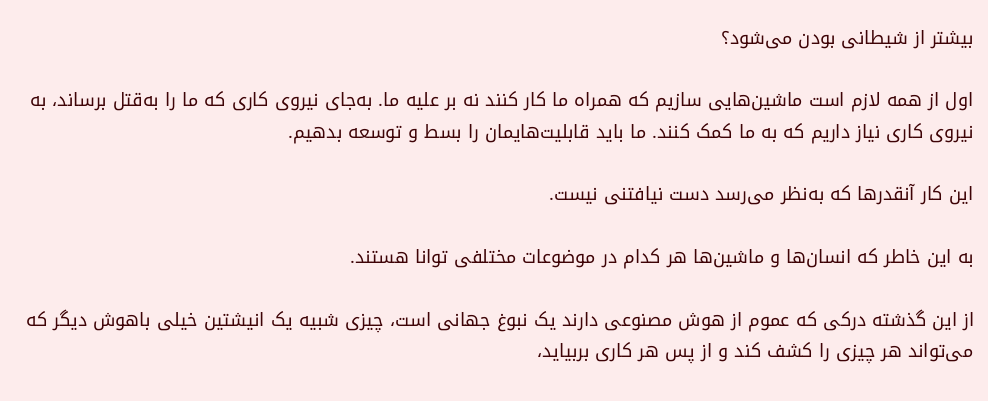بیشتر از شیطانی بودن می‌شود؟‌

اول از همه لازم است ماشین‌هایی سازیم که همراه ما کار کنند نه بر علیه ما. به‌جای نیروی کاری که ما را به‌قتل برساند، به نیروی کاری نیاز داریم که به ما کمک کنند. ما باید قابلیت‌هایمان را بسط و توسعه بدهیم.

این کار آنقدرها که به‌نظر می‌رسد دست نیافتنی نیست.

به این خاطر که انسان‌ها و ماشین‌ها هر کدام در موضوعات مختلفی توانا هستند.

از این گذشته درکی که عموم از هوش مصنوعی دارند یک نبوغ جهانی است، چیزی شبیه یک انیشتین خیلی باهوش دیگر که می‌تواند هر چیزی را کشف کند و از پس هر کاری بربیاید،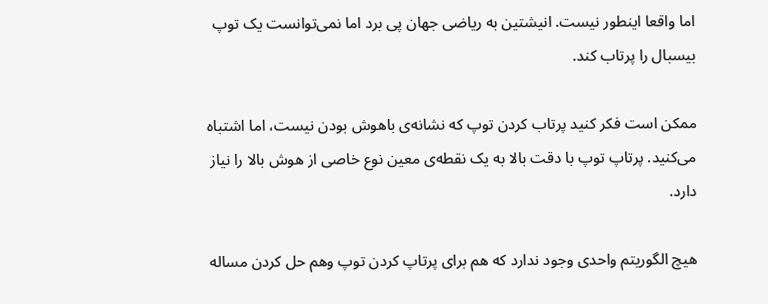اما واقعا اینطور نیست. انیشتین به ریاضی جهان پی برد اما نمی‌توانست یک توپ بیسبال را پرتاب کند.

ممکن است فکر کنید پرتاب کردن توپ که نشانه‌ی باهوش بودن نیست‌، اما اشتباه می‌کنید. پرتاپ توپ با دقت بالا به یک نقطه‌ی معین نوع خاصی از هوش بالا را نیاز دارد.

هیچ الگوریتم واحدی وجود ندارد که هم برای پرتاپ کردن توپ وهم حل کردن مساله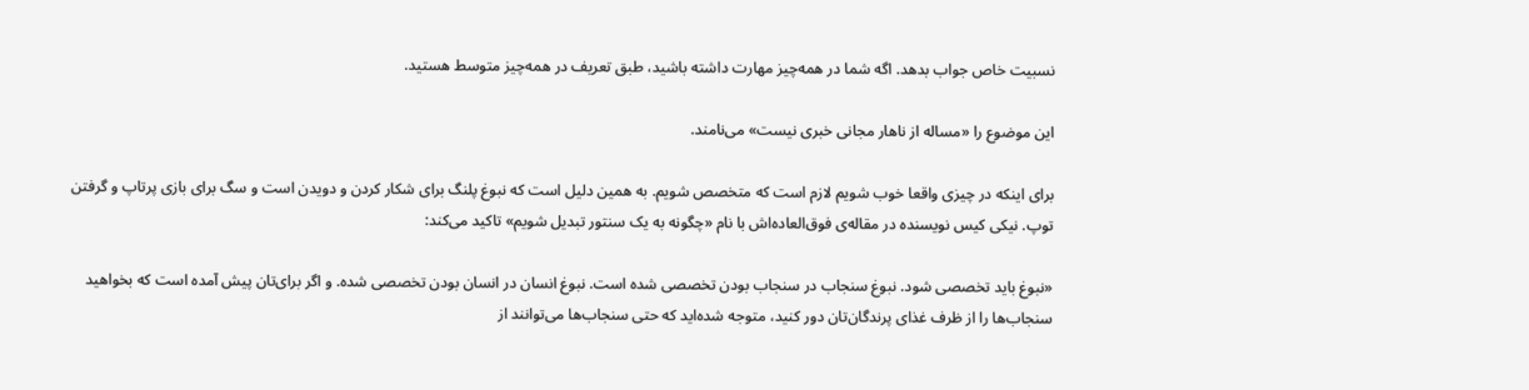نسبیت خاص جواب بدهد. اگه شما در همه‌چیز مهارت داشته باشید، طبق تعریف در همه‌چیز متوسط هستید.

این موضوع را «مساله از ناهار مجانی خبری نیست» می‌نامند.

برای اینکه در چیزی واقعا خوب شویم لازم است که متخصص شویم. به همین دلیل است که نبوغ پلنگ برای شکار کردن و دویدن است و سگ برای بازی پرتاپ و گرفتن توپ. نیکی کیس نویسنده در مقاله‌ی فوق‌العاده‌اش با نام «چگونه به یک سنتور تبدیل شویم» تاکید می‌کند:

«نبوغ باید تخصصی شود. نبوغ سنجاب در سنجاب بودن تخصصی شده است. نبوغ انسان در انسان بودن تخصصی شده. و اگر برای‌تان پیش آمده است که بخواهید سنجاب‌ها را از ظرف غذای پرندگان‌تان دور کنید، متوجه شده‌اید که حتی سنجاب‌ها می‌توانند از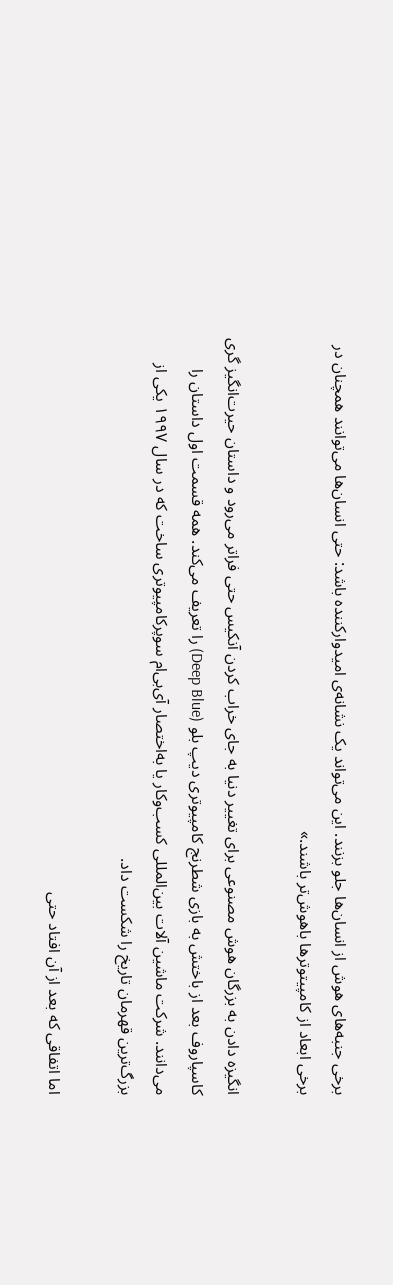برخی جنبه‌های هوش از انسان‌ها جلو بزنند. این می‌تواند یک نشانه‌ی امیدوارکننده باشد: حتی انسان‌ها می‌توانند همچنان در برخی ابعاد از کامپیتوترها باهوش‌تر باشند.»

انگیزه دادن به بزرگان هوش مصنوعی برای تغییر دنیا به جای خراب کردن آنکیس حتی فراتر می‌رود و داستان حیرت‌انگیز گری کاسپاروف بعد از باختش به بازی شطرنج کامپیوتری دیپ بلو (Deep Blue) را تعریف می‌کند. همه قسمت اول داستان را می‌دانند. شرکت ماشین آلات بین‌المللی کسب‌وکار یا به‌اختصار آی‌بی‌ام سوپرکامپیوتری ساخت که در سال ۱۹۹۷ یکی از بزرگ‌ترین قهرمان تاریخ را شکست داد.

اما اتفاقی که بعد از آن افتاد حتی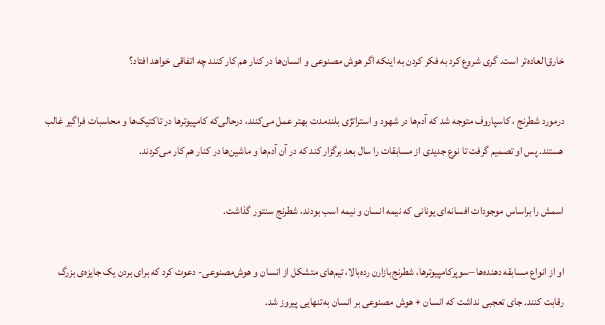خارق‌العاده‌تر است. گری شروع کرد به فکر کردن به اینکه اگر هوش مصنوعی و انسان‌ها در کنار هم کار کنند چه اتفاقی خواهد افتاد؟‌

درمورد شطرنج ، کاسپاروف متوجه شد که آدم‌ها در شهود و استراتژی‌ بلندمدت بهتر عمل می‌کنند، درحالی‌که کامپیوترها در تاکتیک‌ها و محاسبات فراگیر غالب هستند. پس او تصمیم گرفت تا نوع جدیدی از مسابقات را سال بعد برگزار کند که در آن آدم‌ها و ماشین‌ها در کنار هم کار می‌کردند.

اسمش را براساس موجودات افسانه‌ای یونانی که نیمه انسان و نیمه اسب بودند، شطرنج سنتور گذاشت.

او از انواع مسابقه دهنده‌ها –سوپرکامپیوترها، شطرنج‌بازارن رده‌بالا، تیم‌های متشکل از انسان و هوش‌مصنوعی- دعوت کرد که برای بردن یک جایزه‌ی بزرگ رقابت کنند. جای تعجبی نداشت که انسان + هوش مصنوعی بر انسان به‌تنهایی پیروز شد.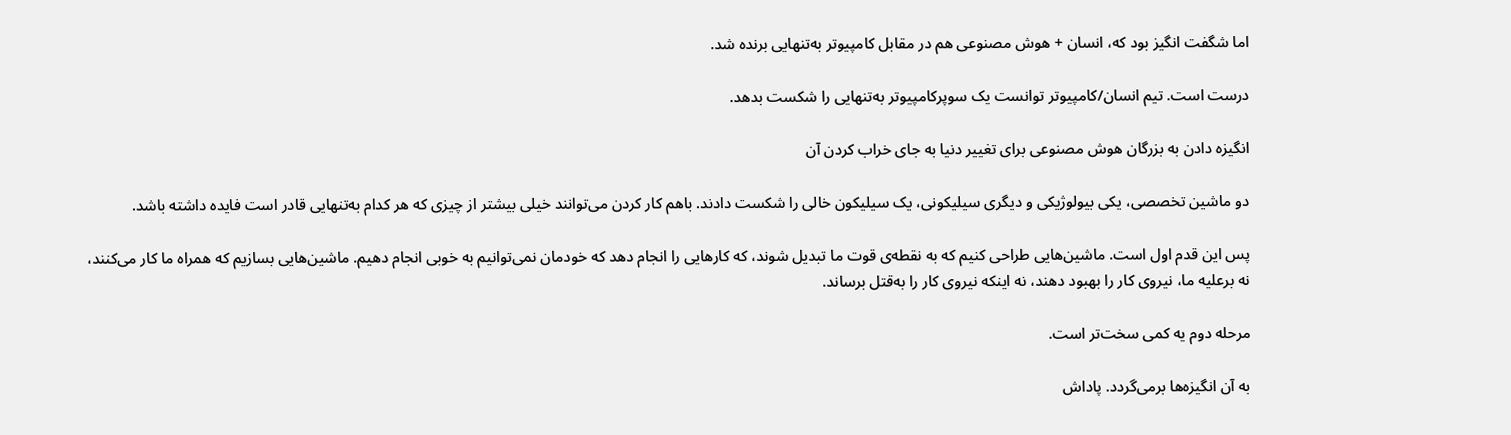اما شگفت انگیز بود که، انسان + هوش مصنوعی هم در مقابل کامپیوتر به‌تنهایی برنده شد.

درست است. تیم انسان/کامپیوتر توانست یک سوپرکامپیوتر به‌تنهایی را شکست بدهد.

انگیزه دادن به بزرگان هوش مصنوعی برای تغییر دنیا به جای خراب کردن آن

دو ماشین تخصصی، یکی بیولوژیکی و دیگری سیلیکونی، یک سیلیکون خالی را شکست دادند. باهم کار کردن می‌توانند خیلی بیشتر از چیزی که هر کدام به‌تنهایی قادر است فایده داشته باشد.

پس این قدم اول است. ماشین‌هایی طراحی کنیم که به نقطه‌ی قوت ما تبدیل شوند، که کارهایی را انجام دهد که خودمان نمی‌توانیم به خوبی انجام دهیم. ماشین‌هایی بسازیم که همراه ما کار می‌کنند، نه برعلیه ما، نیروی کار را بهبود دهند، نه اینکه نیروی کار را به‌قتل برساند.

مرحله‌ دوم یه کمی سخت‌تر است.

به آن انگیزه‌ها برمی‌گردد. پاداش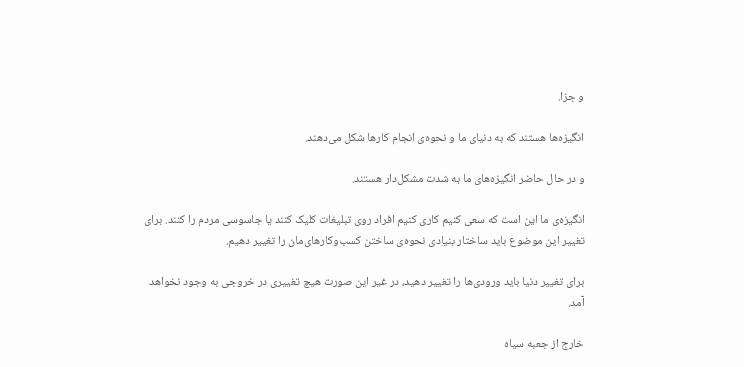و جزا.

انگیزه‌ها هستند که به دنیای ما و نحوه‌ی انجام کارها شکل می‌دهند.

و در حال حاضر انگیزه‌های ما به شدت مشکل‌دار هستند.

انگیزه‌ی ما این است که سعی کنیم کاری کنیم افراد روی تبلیغات کلیک کنند یا جاسوسی مردم را کنند. برای تغییر این موضوع باید ساختار بنیادی نحوه‌ی ساختن کسب‌وکارهای‌مان را تغییر دهیم.

برای تغییر دنیا باید ورودی‌ها را تغییر دهید، در غیر این صورت هیچ تغییری در خروجی به وجود نخواهد آمد.

خارج از جعبه سیاه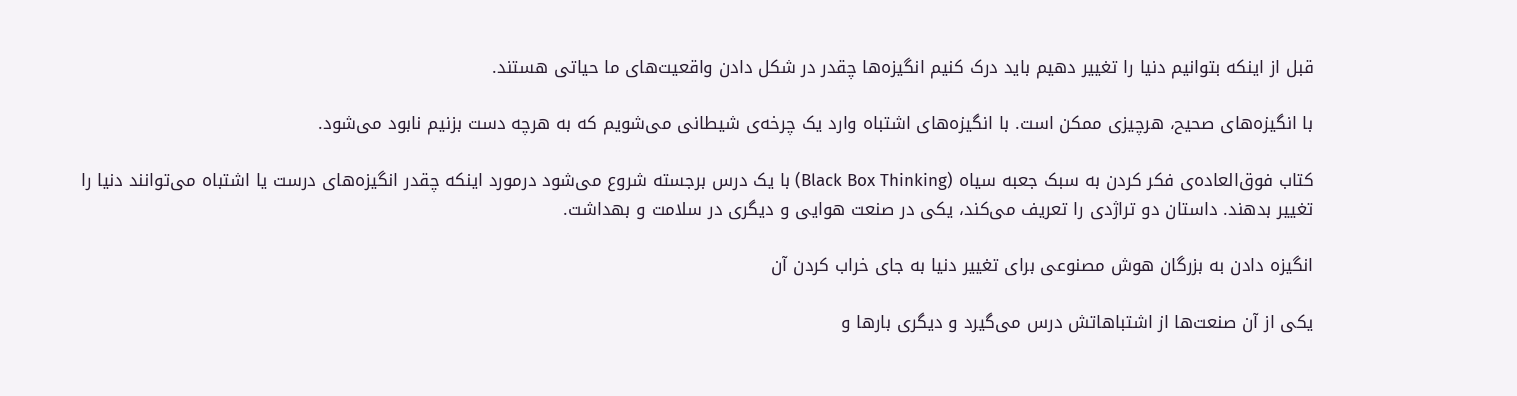قبل از اینکه بتوانیم دنیا را تغییر دهیم باید درک کنیم انگیزه‌ها چقدر در شکل دادن واقعیت‌های ما حیاتی هستند.

با انگیزه‌های صحیح، هرچیزی ممکن است. با انگیزه‌های اشتباه وارد یک چرخه‌ی شیطانی می‌شویم که به هرچه دست بزنیم نابود می‌شود.

کتاب فوق‌العاده‌ی فکر کردن به سبک جعبه سیاه (Black Box Thinking) با یک درس برجسته شروع می‌شود درمورد اینکه چقدر انگیزه‌های درست یا اشتباه می‌توانند دنیا را تغییر بدهند. داستان دو تراژدی را تعریف می‌کند، یکی در صنعت هوایی و دیگری در سلامت و بهداشت.

انگیزه دادن به بزرگان هوش مصنوعی برای تغییر دنیا به جای خراب کردن آن

یکی از آن صنعت‌ها از اشتباهاتش درس می‌گیرد و دیگری بارها و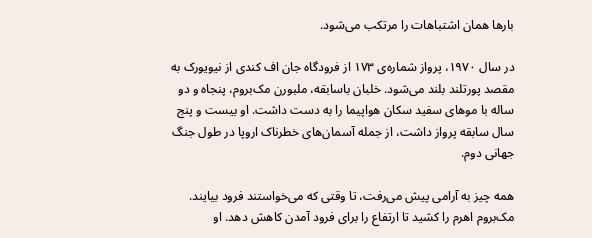بارها همان اشتباهات را مرتکب می‌شود.

در سال ۱۹۷۰، پرواز شماره‌ی ۱۷۳ از فرودگاه جان اف کندی از نیویورک به مقصد پورتلند بلند می‌شود. خلبان باسابقه، ملبورن مک‌بروم، پنجاه و دو ساله با موهای سفید سکان هواپیما را به دست داشت. او بیست و پنج سال سابقه پرواز داشت، از جمله آسمان‌های خطرناک اروپا در طول جنگ جهانی دوم.

همه چیز به آرامی پیش می‌رفت، تا وقتی که می‌خواستند فرود بیایند. مک‌بروم اهرم را کشید تا ارتفاع را برای فرود آمدن کاهش دهد. او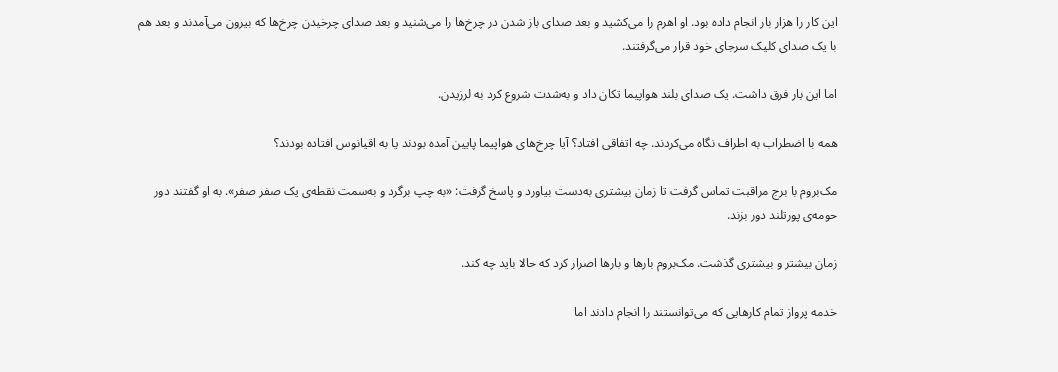این کار را هزار بار انجام داده بود. او اهرم را می‌کشید و بعد صدای باز شدن در چرخ‌ها را می‌شنید و بعد صدای چرخیدن چرخ‌ها که بیرون می‌آمدند و بعد هم با یک صدای کلیک سرجای خود قرار می‌گرفتند.

اما این بار فرق داشت. یک صدای بلند هواپیما تکان داد و به‌شدت شروع کرد به لرزیدن.

همه با اضطراب به اطراف نگاه می‌کردند. چه اتفاقی افتاد؟‌ آیا چرخ‌های هواپیما پایین آمده‌ بودند یا به اقیانوس افتاده بودند؟‌

مک‌بروم با برج مراقبت تماس گرفت تا زمان بیشتری به‌دست بیاورد و پاسخ گرفت: «به چپ برگرد و به‌سمت نقطه‌ی یک صفر صفر». به او گفتند دور حومه‌ی پورتلند دور بزند.

زمان بیشتر و بیشتری گذشت. مک‌بروم بارها و بارها اصرار کرد که حالا باید چه کند.

خدمه پرواز تمام کارهایی که می‌توانستند را انجام دادند اما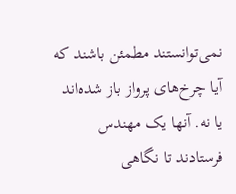نمی‌توانستند مطمئن باشند که آیا چرخ‌های پرواز باز شده‌اند یا نه. آنها یک مهندس فرستادند تا نگاهی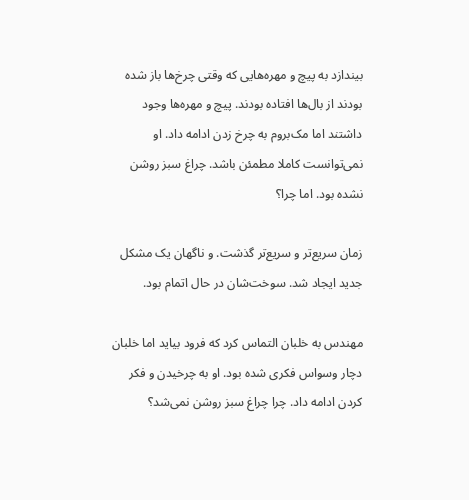بیندازد به پیچ‌ و مهره‌هایی که وقتی چرخ‌ها باز شده‌ بودند از بال‌ها افتاده بودند. پیچ و مهره‌ها وجود داشتند اما مک‌بروم به چرخ زدن ادامه داد. او نمی‌توانست کاملا مطمئن باشد. چراغ سبز روشن نشده بود. اما چرا؟

زمان سریع‌تر و سریع‌تر گذشت. و ناگهان یک مشکل جدید ایجاد شد. سوخت‌شان در حال اتمام بود.

مهندس به خلبان التماس کرد که فرود بیاید اما خلبان دچار وسواس فکری شده بود. او به چرخیدن و فکر کردن ادامه داد. چرا چراغ سبز روشن نمی‌شد؟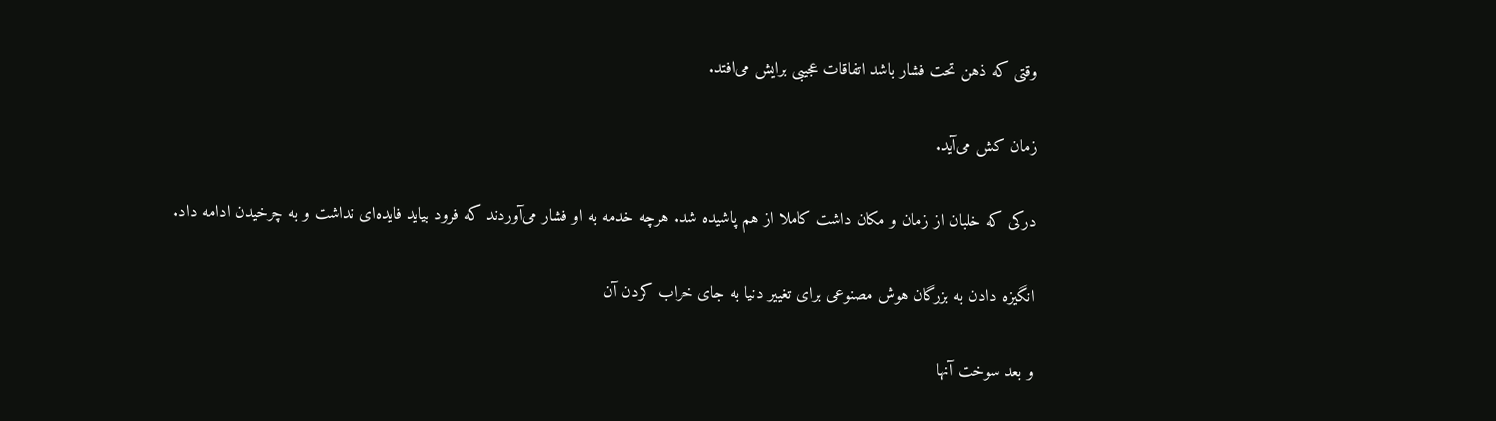وقتی که ذهن تحت فشار باشد اتفاقات عجیبی برایش می‌افتد.

زمان کش می‌آید.

درکی که خلبان از زمان و مکان داشت کاملا از هم پاشیده شد. هرچه خدمه به او فشار می‌آوردند که فرود بیاید فایده‌ای نداشت و به چرخیدن ادامه داد.

انگیزه دادن به بزرگان هوش مصنوعی برای تغییر دنیا به جای خراب کردن آن

و بعد سوخت آنها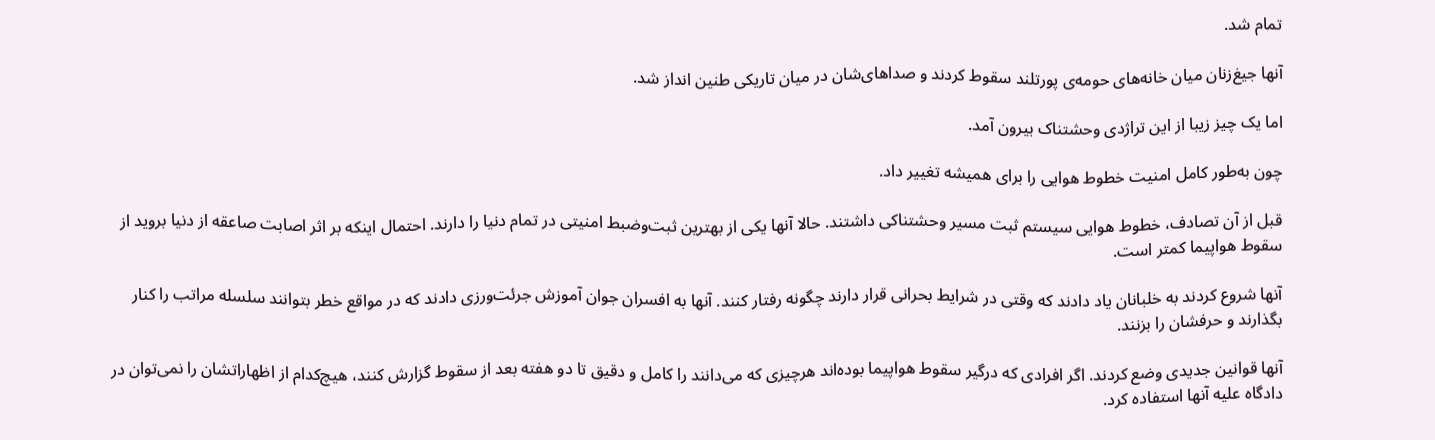تمام شد.

آنها جیغ‌زنان میان‌ خانه‌های حومه‌ی پورتلند سقوط کردند و صداهای‌شان در میان تاریکی طنین انداز شد.

اما یک چیز زیبا از این تراژدی وحشتناک بیرون آمد.

چون به‌طور کامل امنیت خطوط هوایی را برای همیشه تغییر داد.

قبل از آن تصادف، خطوط هوایی سیستم ثبت مسیر وحشتناکی داشتند. حالا آنها یکی از بهترین ثبت‌وضبط امنیتی در تمام دنیا را دارند. احتمال اینکه بر اثر اصابت صاعقه از دنیا بروید از سقوط هواپیما کمتر است.

آنها شروع کردند به خلبانان یاد دادند که وقتی در شرایط بحرانی قرار دارند چگونه رفتار کنند. آنها به افسران جوان آموزش جرئت‌ورزی دادند که در مواقع خطر بتوانند سلسله مراتب را کنار بگذارند و حرفشان را بزنند.

آنها قوانین جدیدی وضع کردند. اگر افرادی که درگیر سقوط هواپیما بوده‌اند هرچیزی که می‌دانند را کامل و دقیق تا دو هفته بعد از سقوط گزارش کنند، هیچ‌کدام از اظهاراتشان را نمی‌توان در دادگاه علیه آنها استفاده کرد.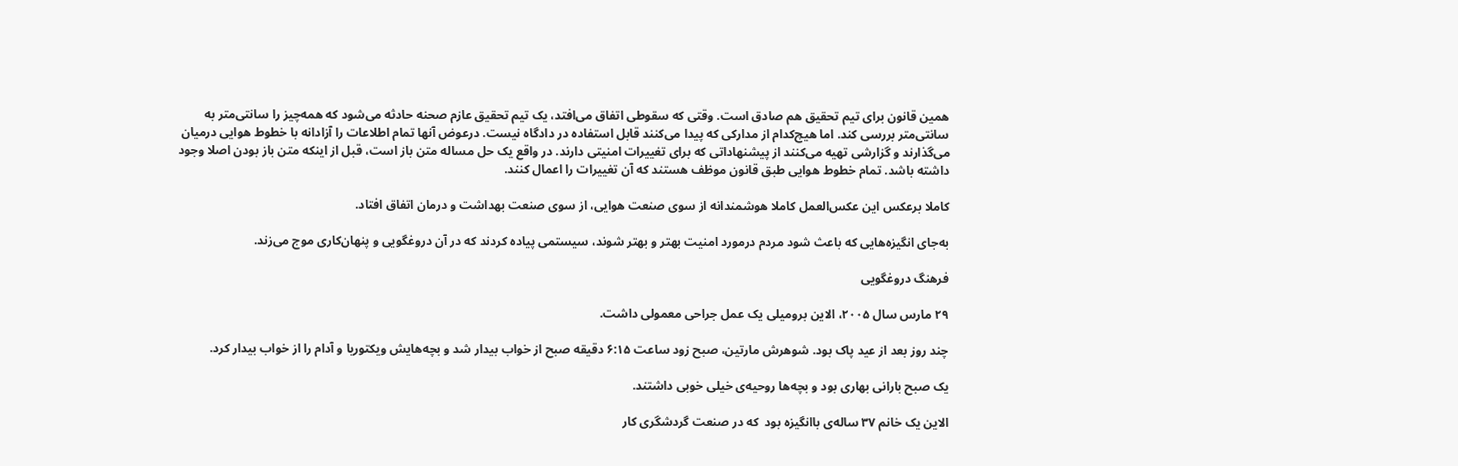همین قانون برای تیم تحقیق هم صادق است. وقتی که سقوطی اتفاق می‌افتد، یک تیم تحقیق عازم صحنه حادثه می‌شود که همه‌چیز را سانتی‌متر به سانتی‌متر بررسی کند. اما هیچ‌‌کدام از مدارکی که پیدا می‌کنند قابل استفاده در دادگاه نیست. درعوض آنها تمام اطلاعات را آزادانه با خطوط هوایی درمیان می‌گذارند و گزارشی تهیه می‌کنند از پیشنهاداتی که برای تغییرات امنیتی دارند. در واقع یک حل‌ مساله متن باز است، قبل از اینکه متن باز بودن اصلا وجود داشته باشد. تمام خطوط هوایی طبق قانون موظف هستند که آن تغییرات را اعمال کنند.

کاملا برعکس این عکس‌العمل کاملا هوشمندانه از سوی صنعت هوایی، از سوی صنعت بهداشت و درمان اتفاق افتاد.

به‌جای انگیزه‌هایی که باعث شود مردم درمورد امنیت بهتر و بهتر شوند، سیستمی پیاده کردند که در آن دروغگویی و پنهان‌کاری موج می‌زند.

فرهنگ دروغگویی

۲۹ مارس سال ۲۰۰۵، الاین برومیلی یک عمل جراحی معمولی داشت.

چند روز بعد از عید پاک بود. شوهرش مارتین، صبح زود ساعت ۶:۱۵ دقیقه صبح از خواب بیدار شد و بچه‌هایش ویکتوریا و آدام را از خواب بیدار کرد.

یک صبح بارانی بهاری بود و بچه‌ها روحیه‌ی خیلی خوبی داشتند.

الاین یک خانم ۳۷ ساله‌ی باانگیزه بود  که در صنعت گردشگری کار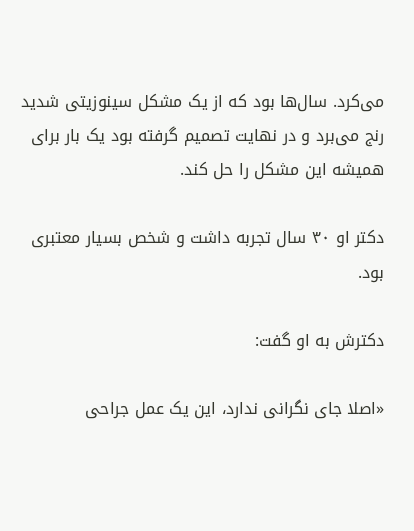می‌کرد. سال‌ها بود که از یک مشکل سینوزیتی شدید رنج می‌برد و در نهایت تصمیم گرفته بود یک بار برای همیشه این مشکل را حل کند.

دکتر او ۳۰ سال تجربه داشت و شخص بسیار معتبری بود.

دکترش به او گفت:

«اصلا جای نگرانی ندارد، این یک عمل جراحی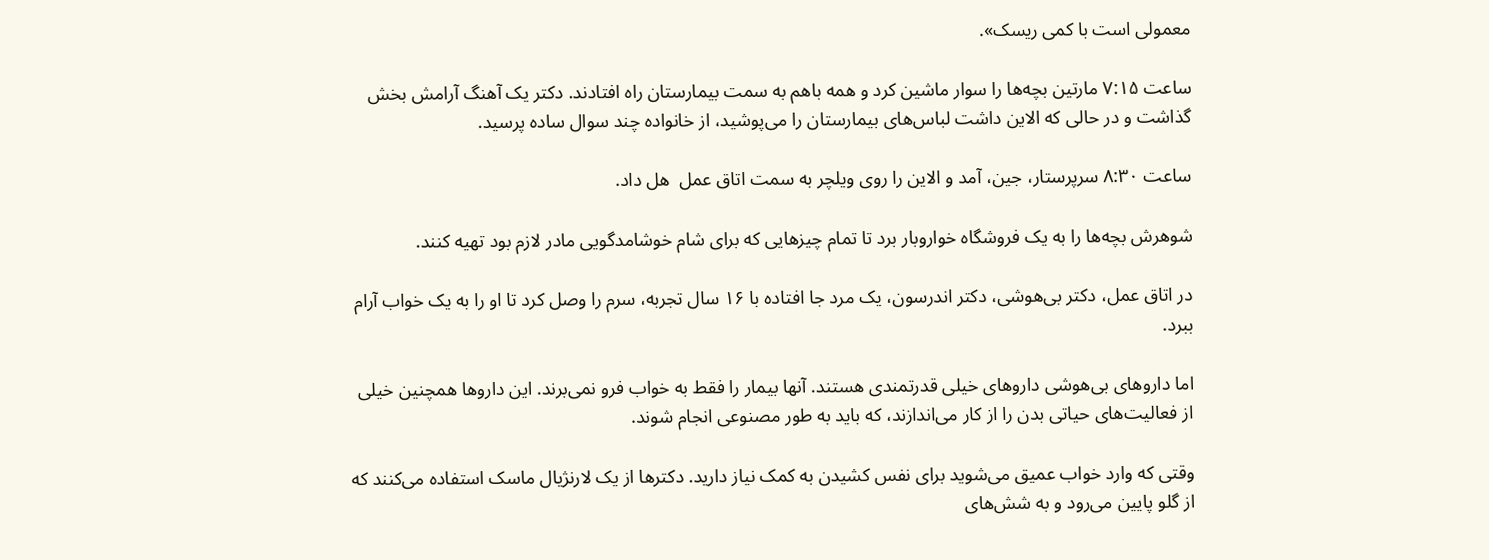معمولی است با کمی ریسک».

ساعت ۷:۱۵ مارتین بچه‌ها را سوار ماشین کرد و همه باهم به سمت بیمارستان راه افتادند. دکتر یک آهنگ آرامش بخش گذاشت و در حالی که الاین داشت لباس‌های بیمارستان را می‌پوشید، از خانواده چند سوال ساده پرسید.

ساعت ۸:۳۰ سرپرستار، جین، آمد و الاین را روی ویلچر به سمت اتاق عمل  هل داد.

شوهرش بچه‌ها را به یک فروشگاه خواروبار برد تا تمام چیزهایی که برای شام خوشامدگویی مادر لازم بود تهیه کنند.

در اتاق عمل، دکتر بی‌هوشی، دکتر اندرسون، یک مرد جا افتاده با ۱۶ سال تجربه، سرم را وصل کرد تا او را به یک خواب آرام ببرد.

اما داروهای بی‌هوشی داروهای خیلی قدرتمندی هستند. آنها بیمار را فقط به خواب فرو نمی‌برند. این داروها همچنین خیلی از فعالیت‌های حیاتی بدن را از کار می‌اندازند، که باید به طور مصنوعی انجام شوند.

وقتی که وارد خواب عمیق می‌شوید برای نفس کشیدن به کمک نیاز دارید. دکترها از یک لارنژیال ماسک استفاده می‌کنند که از گلو پایین می‌رود و به شش‌های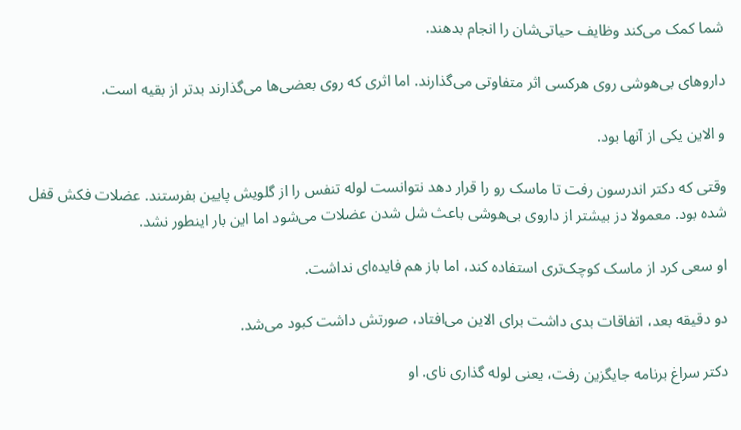شما کمک می‌کند وظایف حیاتی‌شان را انجام بدهند.

داروهای بی‌هوشی روی هرکسی اثر متفاوتی می‌گذارند. اما اثری که روی بعضی‌ها می‌گذارند بدتر از بقیه است.

و الاین یکی از آنها بود.

وقتی که دکتر اندرسون رفت تا ماسک رو را قرار دهد نتوانست لوله تنفس را از گلویش پایین بفرستند. عضلات فکش قفل شده بود. معمولا دز بیشتر از داروی بی‌هوشی باعث شل شدن عضلات می‌شود اما این بار اینطور نشد.

او سعی کرد از ماسک کوچک‌تری استفاده کند، اما باز هم فایده‌ای نداشت.

دو دقیقه بعد، اتفاقات بدی داشت برای الاین می‌افتاد، صورتش داشت کبود می‌شد.

دکتر سراغ برنامه جایگزین رفت، یعنی لوله گذاری نای. او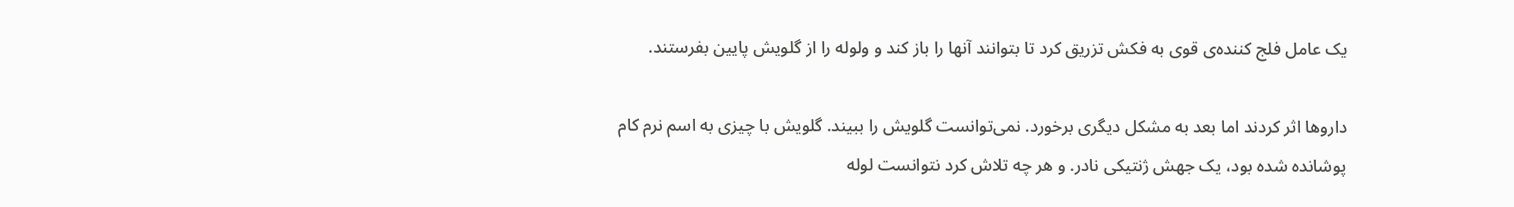یک عامل فلج کننده‌ی قوی به فکش تزریق کرد تا بتوانند آنها را باز کند و ولوله را از گلویش پایین بفرستند.

داروها اثر کردند اما بعد به مشکل دیگری برخورد. نمی‌توانست گلویش را ببیند. گلویش با چیزی به اسم نرم کام پوشانده شده بود، یک جهش ژنتیکی نادر. و هر چه تلاش کرد نتوانست لوله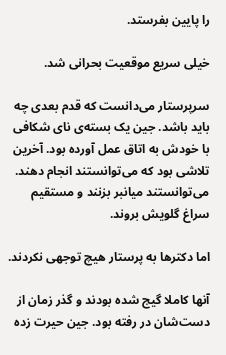را پایین بفرستد.

خیلی سریع موقعیت بحرانی شد.

سرپرستار می‌دانست که قدم بعدی چه باید باشد. جین یک بسته‌ی نای شکافی با خودش به اتاق عمل آورده بود. آخرین تلاشی بود که می‌توانستند انجام دهند. می‌توانستند میانبر بزنند و مستقیم سراغ گلویش بروند.

اما دکترها به پرستار هیچ توجهی نکردند.

آنها کاملا گیج شده بودند و گذر زمان از دست‌شان در رفته بود. جین حیرت زده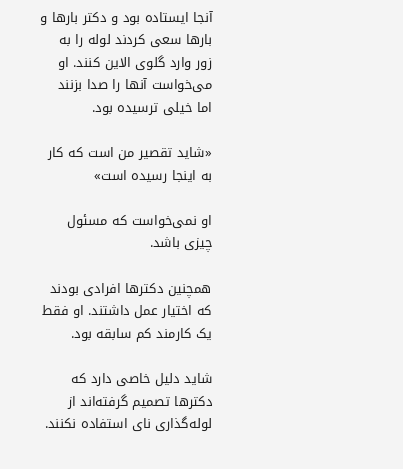آنجا ایستاده بود و دکتر بارها و بارها سعی کردند لوله را به زور وارد گلوی الاین کنند. او می‌خواست آنها را صدا بزنند اما خیلی ترسیده بود.

«شاید تقصیر من است که کار به اینجا رسیده است»

او نمی‌خواست که مسئول چیزی باشد.

همچنین دکترها افرادی بودند که اختیار عمل داشتند. او فقط یک کارمند کم سابقه بود.

شاید دلیل خاصی دارد که دکترها تصمیم گرفته‌اند از لوله‌گذاری نای استفاده نکنند.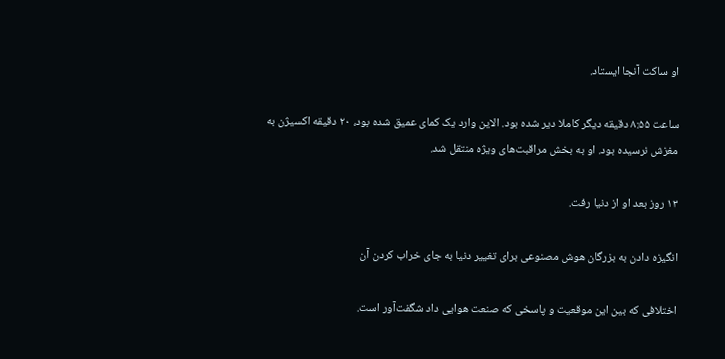او ساکت آنجا ایستاد.

ساعت ۸:۵۵ دقیقه دیگر کاملا دیر شده بود. الاین وارد یک کمای عمیق شده بود، ۲۰ دقیقه اکسیژن به مغزش نرسیده بود. او به بخش مراقبت‌های ویژه منتقل شد.

۱۳ روز بعد او از دنیا رفت.

انگیزه دادن به بزرگان هوش مصنوعی برای تغییر دنیا به جای خراب کردن آن

اختلافی که بین این موقعیت و پاسخی که صنعت هوایی داد شگفت‌آور است.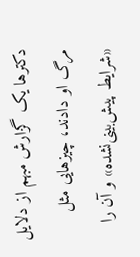دکترها یک گزارش مبهم از دلایل مرگ او دادند، چیزهایی مثل «شرایط پیش‌بینی‌نشده» و آن را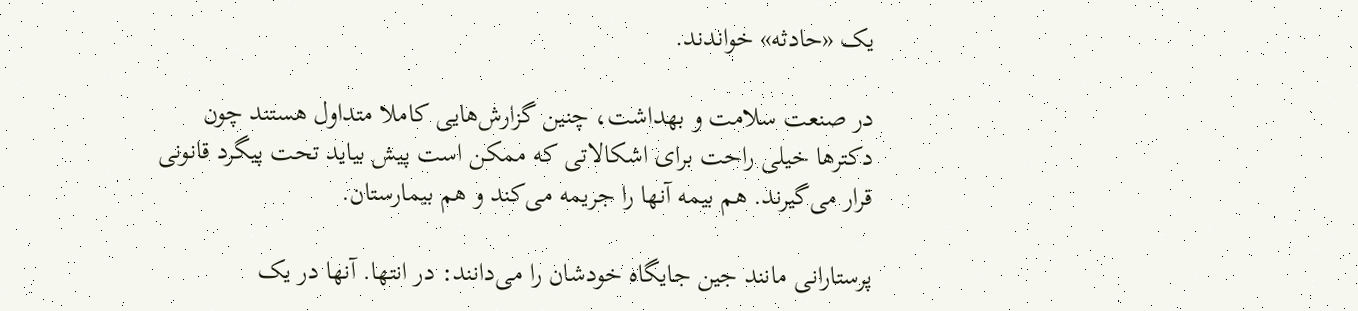یک «حادثه» خواندند.

در صنعت سلامت و بهداشت، چنین گزارش‌هایی کاملا متداول هستند چون دکتر‌ها خیلی راحت برای اشکالاتی که ممکن است پیش بیاید تحت پیگرد قانونی قرار می‌گیرند. هم بیمه آنها را جریمه می‌کند و هم بیمارستان.

پرستارانی مانند جین جایگاه خودشان را می‌دانند: در انتها. آنها در یک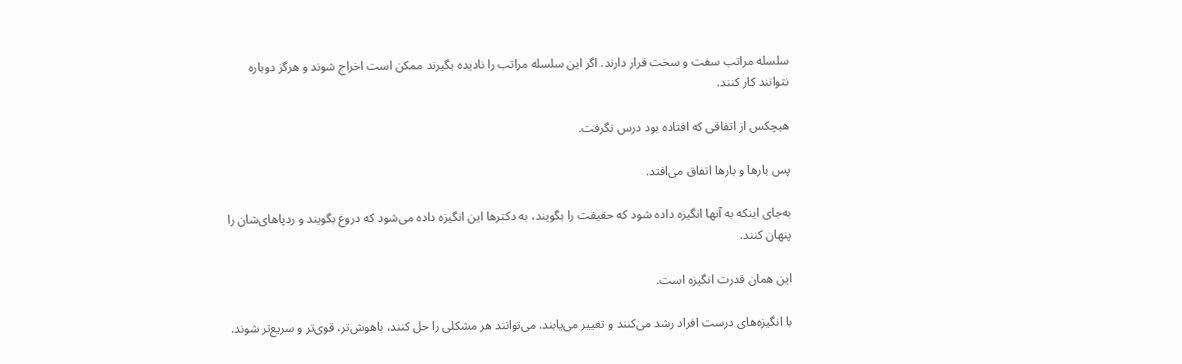سلسله مراتب سفت و سخت قرار دارند. اگر این سلسله مراتب را نادیده بگیرند ممکن است اخراج شوند و هرگز دوباره نتوانند کار کنند.

هیچکس از اتفاقی که افتاده بود درس نگرفت.

پس بارها و بارها اتفاق می‌افتد.

به‌جای اینکه به آنها انگیزه داده شود که حقیقت را بگویند، به دکترها این انگیزه داده می‌شود که دروغ بگویند و ردپاهای‌شان را پنهان کنند.

این همان قدرت انگیزه است.

با انگیزه‌های درست افراد رشد می‌کنند و تغییر می‌یابند. می‌توانند هر مشکلی را حل کنند، باهوش‌تر، قوی‌تر و سریع‌تر شوند.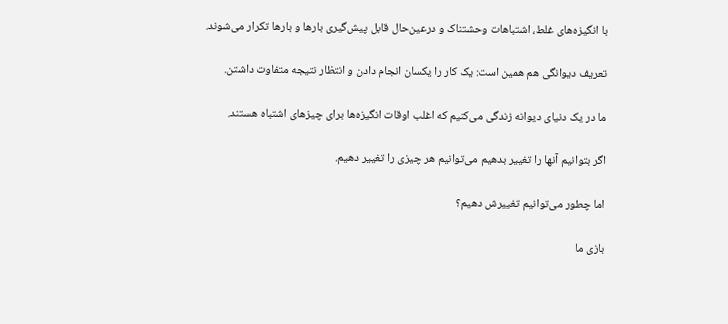با انگیزه‌های غلط، اشتباهات وحشتناک و درعین‌حال قابل پیش‌گیری بارها و بارها تکرار می‌شوند.

تعریف دیوانگی هم همین است: یک کار را یکسان انجام دادن و انتظار نتیجه متفاوت داشتن.

ما در یک دنیای دیوانه زندگی می‌کنیم که اغلب اوقات انگیزه‌ها برای چیزهای اشتباه هستند.

اگر بتوانیم آنها را تغییر بدهیم می‌توانیم هر چیزی را تغییر دهیم.

اما چطور می‌توانیم تغییرش دهیم؟‌

بازی ما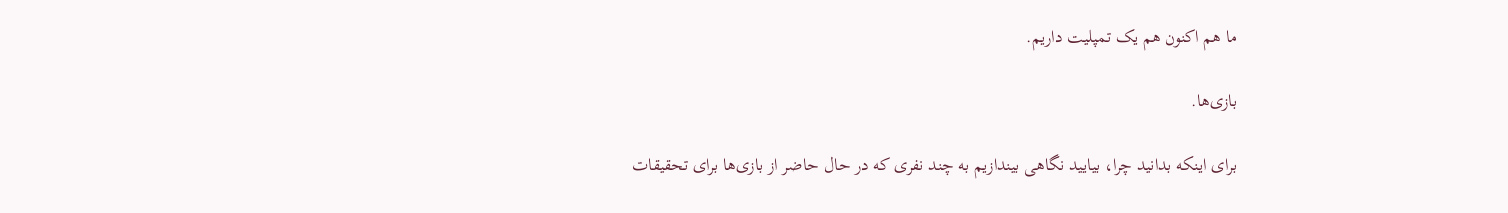ما هم‌ اکنون هم یک تمپلیت داریم.

بازی‌ها.

برای اینکه بدانید چرا، بیایید نگاهی بیندازیم به چند نفری که در حال حاضر از بازی‌ها برای تحقیقات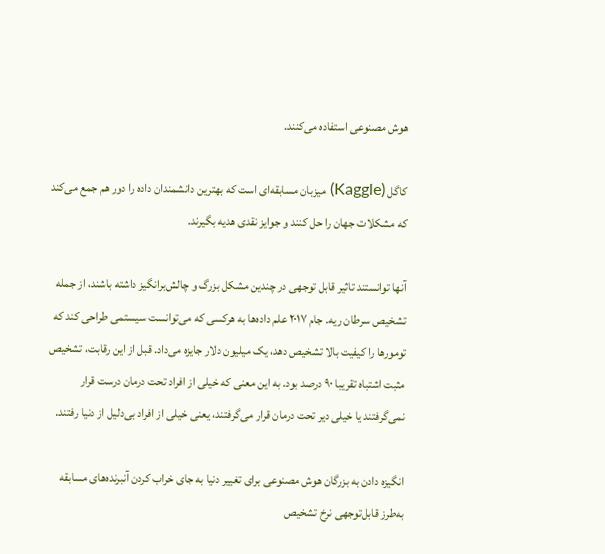هوش مصنوعی استفاده می‌کنند.

کاگل (Kaggle) میزبان مسابقه‌ای است که بهترین‌ دانشمندان داده را دور هم جمع می‌کند که مشکلات جهان را حل کنند و جوایز نقدی هدیه بگیرند.

آنها توانستند تاثیر قابل توجهی در چندین مشکل بزرگ و چالش‌برانگیز داشته باشند، از جمله تشخیص سرطان ریه. جام ۲۰۱۷ علم داده‌ها به هرکسی که می‌توانست سیستمی طراحی کند که تومورها را کیفیت بالا تشخیص دهد، یک میلیون دلار جایزه می‌داد. قبل از این رقابت، تشخیص مثبت اشتباه تقریبا ۹۰ درصد بود. به این معنی که خیلی از افراد تحت درمان درست قرار نمی‌گرفتند یا خیلی دیر تحت درمان قرار می‌گرفتند، یعنی خیلی از افراد بی‌دلیل از دنیا رفتند.

انگیزه دادن به بزرگان هوش مصنوعی برای تغییر دنیا به جای خراب کردن آنبرنده‌های مسابقه به‌طرز قابل‌توجهی نرخ تشخیص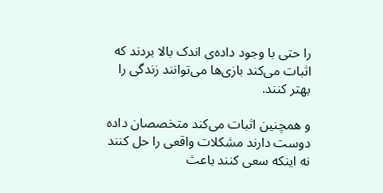را حتی با وجود داده‌ی اندک بالا بردند که اثبات می‌کند بازی‌ها می‌توانند زندگی را بهتر کنند.

و همچنین اثبات می‌کند متخصصان داده دوست دارند مشکلات واقعی را حل کنند نه اینکه سعی کنند باعث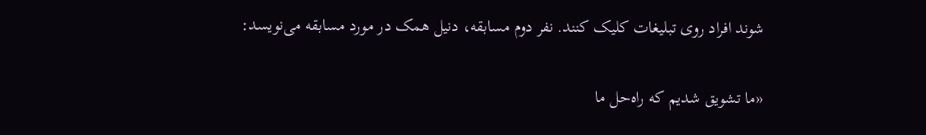شوند افراد روی تبلیغات کلیک کنند. نفر دوم مسابقه، دنیل همک در مورد مسابقه می‌نویسد:

«ما تشویق شدیم که راه‌حل ما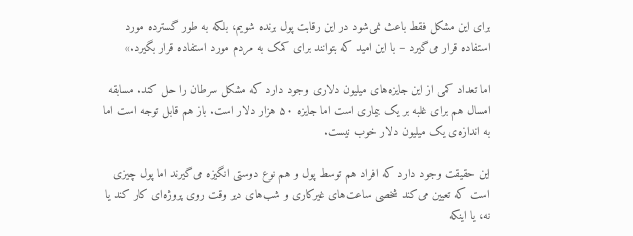برای این مشکل فقط باعث نمی‌شود در این رقابت پول برنده شویم، بلکه به طور گسترده مورد استفاده قرار می‌گیرد – با این امید که بتوانند برای کمک به مردم مورد استفاده قرار بگیرد.»

اما تعداد کمی از این جایزه‌های میلیون دلاری وجود دارد که مشکل سرطان را حل کند. مسابقه امسال هم برای غلبه بر یک بیماری است اما جایزه ۵۰ هزار دلار است. باز هم قابل توجه است اما به اندازه‌ی یک میلیون دلار خوب نیست.

این حقیقت وجود دارد که افراد هم توسط پول و هم نوع دوستی انگیزه می‌گیرند اما پول چیزی است که تعیین می‌کند شخصی ساعت‌های غیرکاری و شب‌های دیر وقت روی پروژه‌ای کار کند یا نه، یا اینکه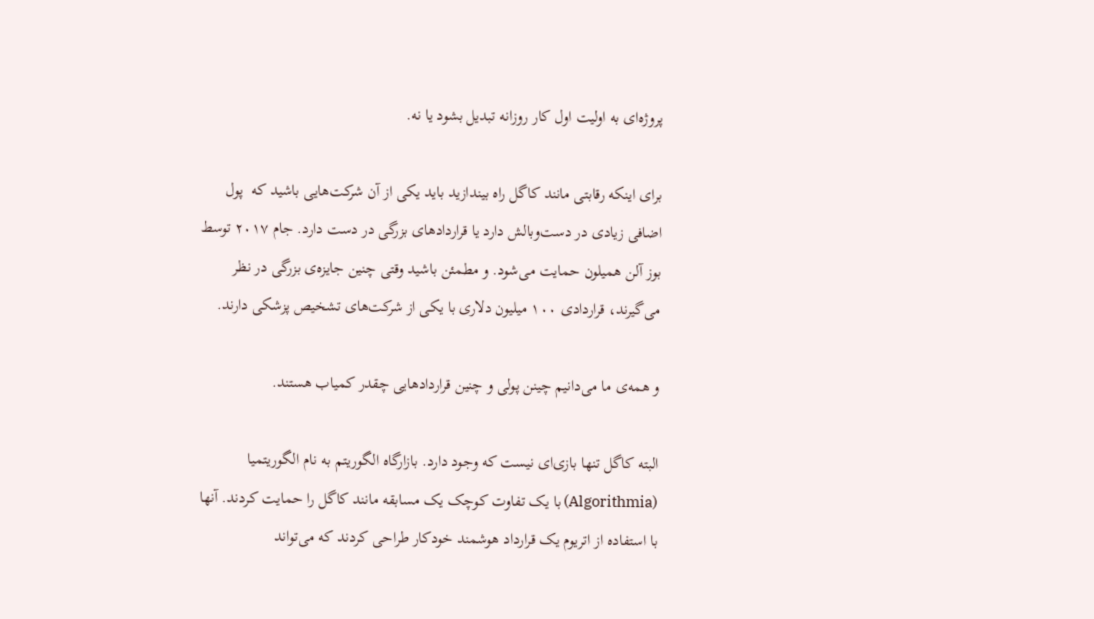پروژه‌ای به اولیت اول کار روزانه تبدیل بشود یا نه.

برای اینکه رقابتی مانند کاگل راه بیندازید باید یکی از آن شرکت‌هایی باشید که  پول اضافی زیادی در دست‌وبالش دارد یا قراردادهای بزرگی در دست دارد. جام ۲۰۱۷ توسط بوز آلن همیلون حمایت می‌شود. و مطمئن باشید وقتی چنین جایزه‌ی بزرگی در نظر می‌گیرند، قراردادی ۱۰۰ میلیون دلاری با یکی از شرکت‌های تشخیص پزشکی دارند.

و همه‌ی ما می‌دانیم چینن پولی و چنین قراردادهایی چقدر کمیاب هستند.

البته کاگل تنها بازی‌ای نیست که وجود دارد. بازارگاه الگوریتم به نام الگوریتمیا (Algorithmia) با یک تفاوت کوچک یک مسابقه مانند کاگل را حمایت کردند. آنها با استفاده از اتریوم یک قرارداد هوشمند خودکار طراحی کردند که می‌تواند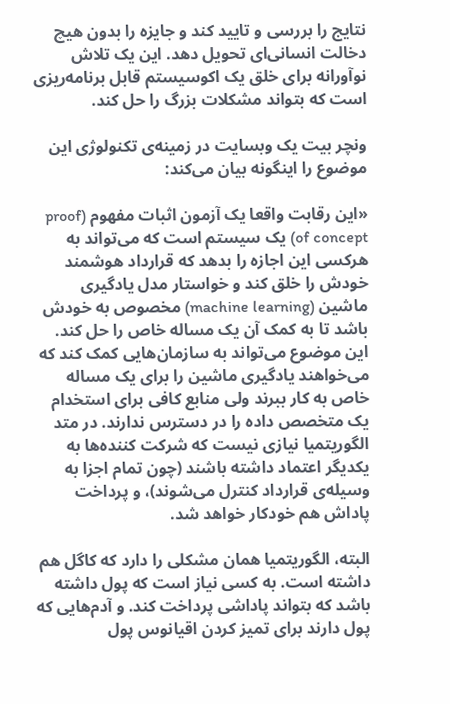نتایج را بررسی و تایید کند و جایزه را بدون هیچ دخالت انسانی‌ای تحویل دهد. این یک تلاش نوآورانه برای خلق یک اکوسیستم قابل برنامه‌ریزی است که بتواند مشکلات بزرگ را حل کند.

ونچر بیت یک وبسایت در زمینه‌ی تکنولوژی این موضوع را اینگونه بیان می‌کند:

«این رقابت واقعا یک آزمون اثبات مفهوم (proof of concept) یک سیستم است که می‌تواند به هرکسی این اجازه را بدهد که قرارداد هوشمند خودش را خلق کند و خواستار مدل یادگیری ماشین (machine learning) مخصوص به خودش باشد تا به کمک آن یک مساله خاص را حل کند. این موضوع می‌تواند به سازمان‌هایی کمک کند که می‌خواهند یادگیری ماشین را برای یک مساله خاص به کار ببرند ولی منابع کافی برای استخدام یک متخصص داده را در دسترس ندارند. در متد الگوریتمیا نیازی نیست که شرکت‌ کننده‌ها به یکدیگر اعتماد داشته باشند (چون تمام اجزا به وسیله‌ی قرارداد کنترل می‌شوند)، و پرداخت پاداش هم خودکار خواهد شد.

البته، الگوریتمیا همان مشکلی را دارد که کاگل هم داشته است. به کسی نیاز است که پول داشته باشد که بتواند پاداشی پرداخت کند. و آدم‌هایی که پول دارند برای تمیز کردن اقیانوس پول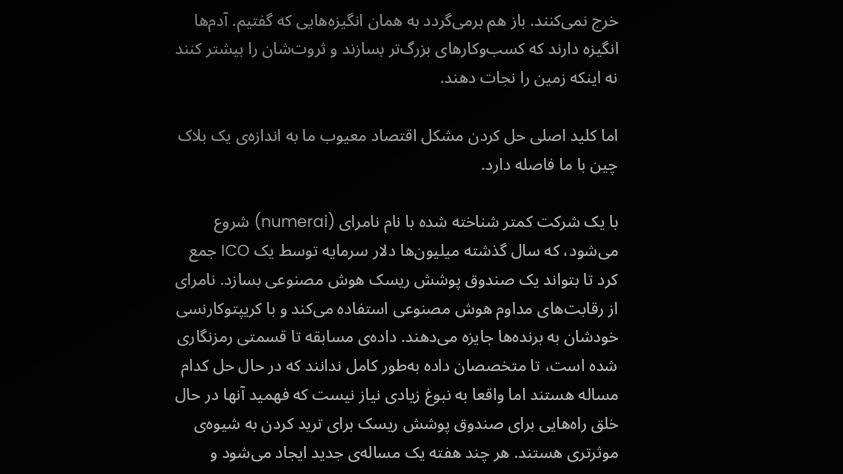خرج نمی‌کنند. باز هم برمی‌گردد به همان انگیزه‌هایی که گفتیم. آدم‌ها انگیزه دارند که کسب‌وکارهای بزرگ‌تر بسازند و ثروت‌شان را بیشتر کنند نه اینکه زمین را نجات دهند.

اما کلید اصلی حل کردن مشکل اقتصاد معیوب ما به اندازه‌ی یک بلاک چین با ما فاصله دارد.

با یک شرکت کمتر شناخته شده با نام نامرای (numerai) شروع می‌شود، که سال گذشته میلیون‌ها دلار سرمایه توسط یک ICO جمع کرد تا بتواند یک صندوق پوشش ریسک هوش مصنوعی بسازد. نامرای از رقابت‌های مداوم هوش مصنوعی استفاده می‌کند و با کریپتوکارنسی خودشان به برنده‌ها جایزه می‌دهند. داده‌ی مسابقه تا قسمتی رمزنگاری شده است، تا متخصصان داده به‌طور کامل ندانند که در حال حل کدام مساله هستند اما واقعا به نبوغ زیادی نیاز نیست که فهمید آنها در حال خلق راه‌هایی برای صندوق پوشش ریسک برای ترید کردن به شیوه‌ی موثرتری هستند. هر چند هفته یک مساله‌ی جدید ایجاد می‌شود و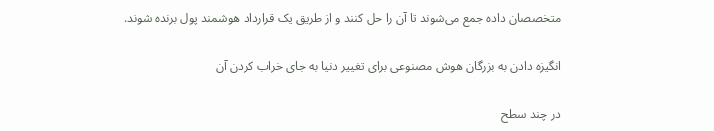متخصصان داده جمع می‌شوند تا آن را حل کنند و از طریق یک قرارداد هوشمند پول برنده شوند.

انگیزه دادن به بزرگان هوش مصنوعی برای تغییر دنیا به جای خراب کردن آن

در چند سطح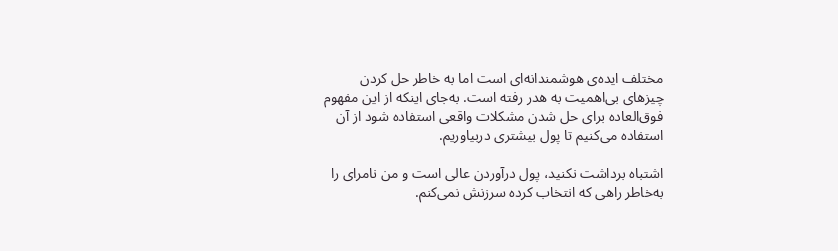مختلف ایده‌ی هوشمندانه‌ای است اما به خاطر حل کردن چیزهای بی‌اهمیت به هدر رفته است. به‌جای اینکه از این مفهوم فوق‌العاده برای حل شدن مشکلات واقعی استفاده شود از آن استفاده می‌کنیم تا پول بیشتری دربیاوریم.

اشتباه برداشت نکنید، پول درآوردن عالی است و من نامرای را به‌خاطر راهی که انتخاب کرده سرزنش نمی‌کنم.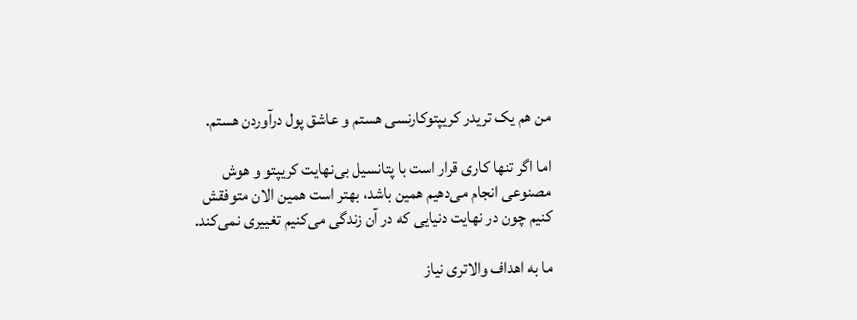من هم یک تریدر کریپتوکارنسی هستم و عاشق پول درآوردن هستم.

اما اگر تنها کاری قرار است با پتانسیل بی‌نهایت کریپتو و هوش مصنوعی انجام می‌دهیم همین باشد، بهتر است همین الان متوفقش کنیم چون در نهایت دنیایی که در آن زندگی می‌کنیم تغییری نمی‌کند.

ما به اهداف والاتری نیاز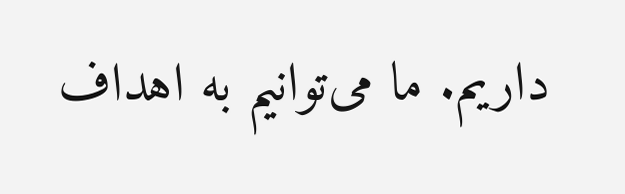داریم. ما می‌توانیم به اهداف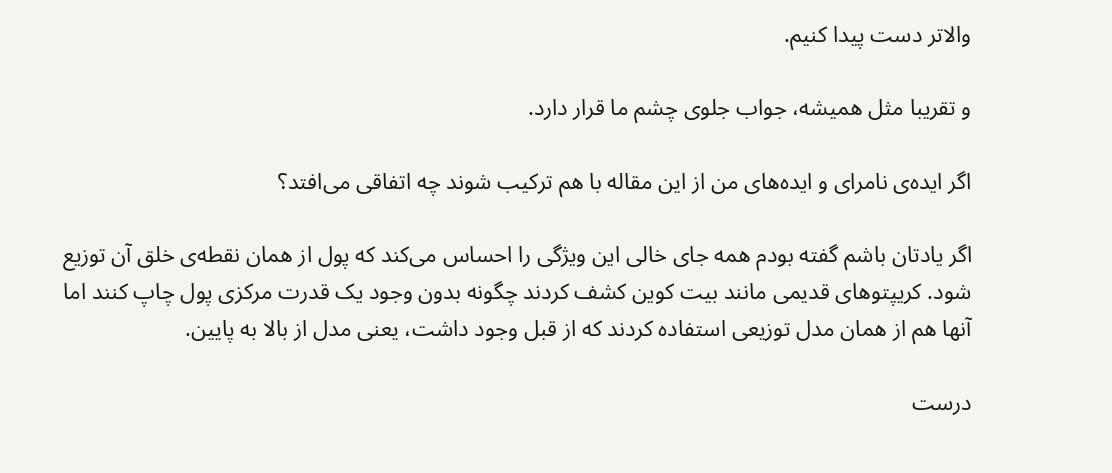والاتر دست پیدا کنیم.

و تقریبا مثل همیشه، جواب جلوی چشم ما قرار دارد.

اگر ایده‌ی نامرای و ایده‌های من از این مقاله با هم ترکیب شوند چه اتفاقی می‌افتد؟

اگر یادتان باشم گفته بودم همه جای خالی این ویژگی را احساس می‌کند که پول از همان نقطه‌ی خلق آن توزیع شود. کریپتوهای قدیمی مانند بیت کوین کشف کردند چگونه بدون وجود یک قدرت مرکزی پول چاپ کنند اما آنها هم از همان مدل توزیعی استفاده کردند که از قبل وجود داشت، یعنی مدل از بالا به پایین.

درست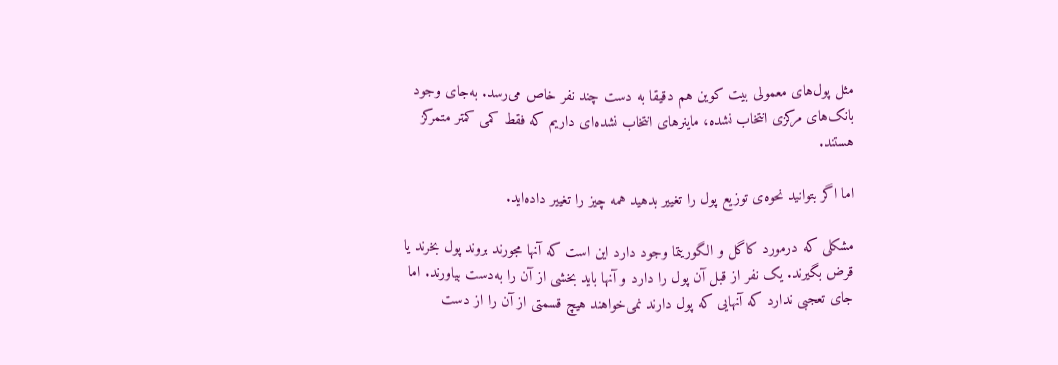مثل پول‌های معمولی بیت کوین هم دقیقا به دست چند نفر خاص می‌رسد. به‌جای وجود بانک‌های مرکزی انتخاب نشده، ماینرهای انتخاب نشده‌ای داریم که فقط کمی کمتر متمرکز هستند.

اما اگر بتوانید نحوه‌ی توزیع پول را تغییر بدهید همه چیز را تغییر داده‌اید.

مشکلی که درمورد کاگل و الگوریتما وجود دارد این است که آنها مجورند بروند پول بخرند یا قرض بگیرند. یک نفر از قبل آن پول را دارد و آنها باید بخشی از آن را به‌دست بیاورند. اما جای تعجبی ندارد که آنهایی که پول دارند نمی‌خواهند هیچ قسمتی از آن را از دست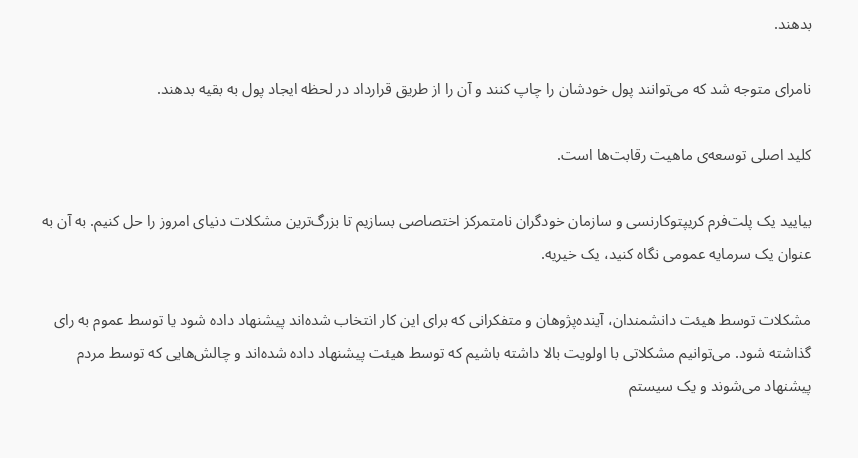بدهند.

نامرای متوجه شد که می‌توانند پول خودشان را چاپ کنند و آن را از طریق قرارداد در لحظه ایجاد پول به بقیه بدهند.

کلید اصلی توسعه‌ی ماهیت رقابت‌ها است.

بیایید یک پلت‌فرم کریپتوکارنسی و سازمان خودگران نامتمرکز اختصاصی بسازیم تا بزرگ‌ترین مشکلات دنیای امروز را حل کنیم. به آن به عنوان یک سرمایه عمومی نگاه کنید، یک خیریه.

مشکلات توسط هیئت دانشمندان، آینده‌پژوهان و متفکرانی که برای این کار انتخاب شده‌اند پیشنهاد داده شود یا توسط عموم به رای گذاشته شود. می‌توانیم مشکلاتی با اولویت بالا داشته باشیم که توسط هیئت پیشنهاد داده شده‌اند و چالش‌هایی که توسط مردم پیشنهاد می‌شوند و یک سیستم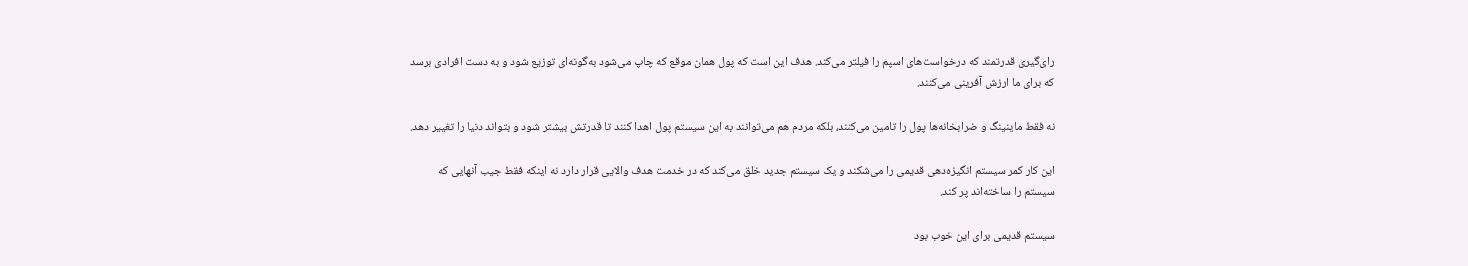رای‌گیری قدرتمند که درخواست‌های اسپم را فیلتر می‌کند. هدف این است که پول همان‌ موقع که چاپ می‌شود به‌گونه‌ای توزیع شود و به دست افرادی برسد که برای ما ارزش آفرینی می‌کنند.

نه فقط ماینینگ و ضرابخانه‌ها پول را تامین می‌کنند، بلکه مردم هم می‌توانند به این سیستم پول اهدا کنند تا قدرتش بیشتر شود و بتواند دنیا را تغییر دهد.

این کار کمر سیستم‌ انگیزه‌دهی قدیمی را می‌شکند و یک سیستم جدید خلق می‌کند که در خدمت هدف والایی قرار دارد نه اینکه فقط جیب آنهایی که سیستم را ساخته‌اند پر کند.

سیستم قدیمی برای این خوب بود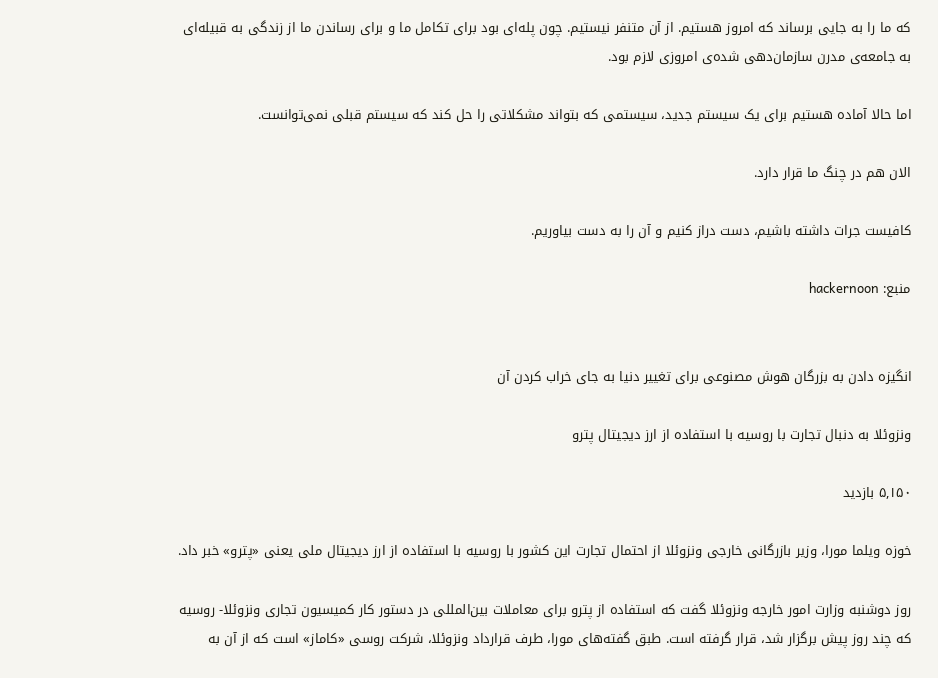که ما را به جایی برساند که امروز هستیم. از آن متنفر نیستیم. چون پله‌ای بود برای تکامل ما و برای رساندن ما از زندگی به قبیله‌ای به جامعه‌ی مدرن سازمان‌دهی شده‌ی امروزی لازم بود.

اما حالا آماده هستیم برای یک سیستم جدید، سیستمی که بتواند مشکلاتی را حل کند که سیستم قبلی نمی‌توانست.

الان هم در چنگ ما قرار دارد.

کافیست جرات داشته باشیم، دست دراز کنیم و آن را به دست بیاوریم.

منبع: hackernoon


انگیزه دادن به بزرگان هوش مصنوعی برای تغییر دنیا به جای خراب کردن آن

ونزوئلا به دنبال تجارت با روسیه با استفاده از ارز دیجیتال پترو

۵,۱۵۰ بازديد

خوزه ویلما مورا، وزیر بازرگانی خارجی ونزوئلا از احتمال تجارت این کشور با روسیه با استفاده از ارز دیجیتال ملی یعنی «پترو» خبر داد.

روز دوشنبه وزارت امور خارجه ونزوئلا گفت که استفاده از پترو برای معاملات بین‌المللی در دستور کار کمیسیون تجاری ونزوئلا- روسیه که چند روز پیش برگزار شد، قرار گرفته است. طبق گفته‌های مورا، طرف قرارداد ونزوئلا، شرکت روسی «کاماز» است که از آن به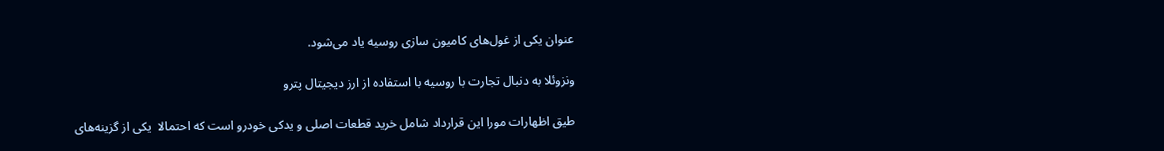عنوان یکی از غول‌های کامیون سازی روسیه یاد می‌شود.

ونزوئلا به دنبال تجارت با روسیه با استفاده از ارز دیجیتال پترو

طیق اظهارات مورا این قرارداد شامل خرید قطعات اصلی و یدکی خودرو است که احتمالا  یکی از گزینه‌های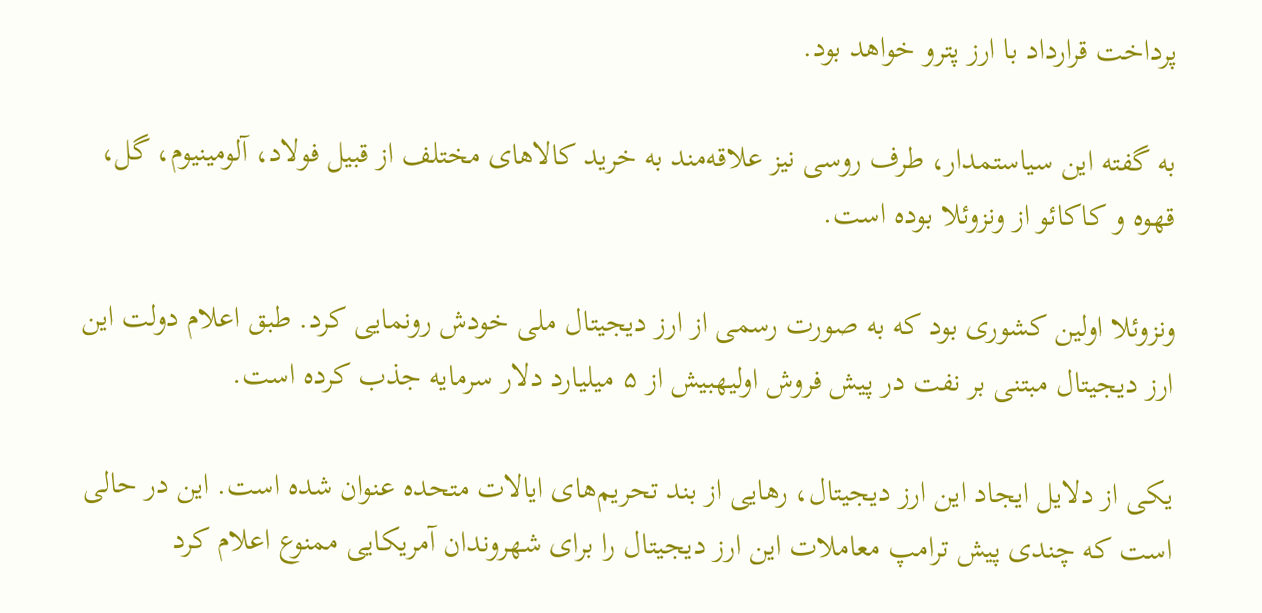پرداخت قرارداد با ارز پترو خواهد بود.

به گفته این سیاستمدار، طرف روسی نیز علاقه‌مند به خرید کالاهای مختلف از قبیل فولاد، آلومینیوم، گل، قهوه و کاکائو از ونزوئلا بوده است.

ونزوئلا اولین کشوری بود که به صورت رسمی از ارز دیجیتال ملی خودش رونمایی کرد. طبق اعلام دولت این ارز دیجیتال مبتنی بر نفت در پیش فروش اولیهبیش از ۵ میلیارد دلار سرمایه جذب کرده است.

یکی از دلایل ایجاد این ارز دیجیتال، رهایی از بند تحریم‌های ایالات متحده عنوان شده است. این در حالی است که چندی پیش ترامپ معاملات این ارز دیجیتال را برای شهروندان آمریکایی ممنوع اعلام کرد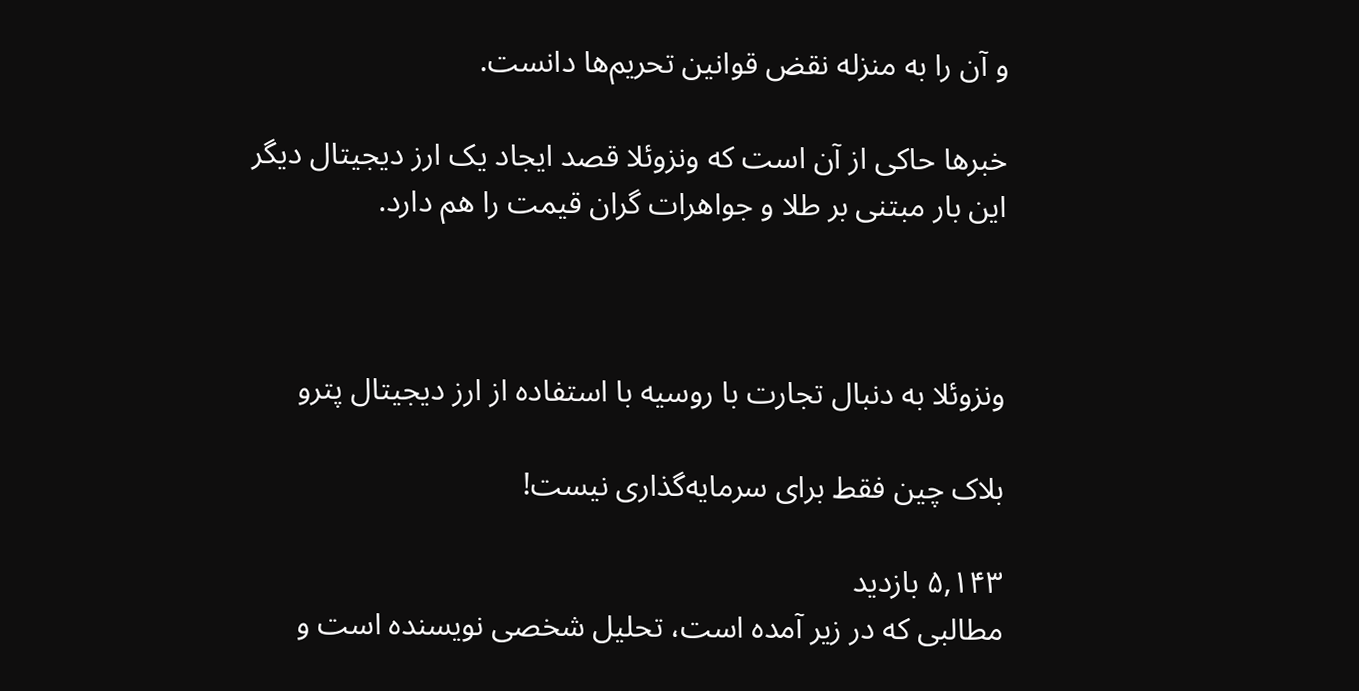و آن را به منزله نقض قوانین تحریم‌ها دانست.

خبرها حاکی از آن است که ونزوئلا قصد ایجاد یک ارز دیجیتال دیگر این بار مبتنی بر طلا و جواهرات گران قیمت را هم دارد.



ونزوئلا به دنبال تجارت با روسیه با استفاده از ارز دیجیتال پترو

بلاک چین فقط برای سرمایه‌گذاری نیست!

۵,۱۴۳ بازديد
مطالبی که در زیر آمده است، تحلیل شخصی نویسنده است و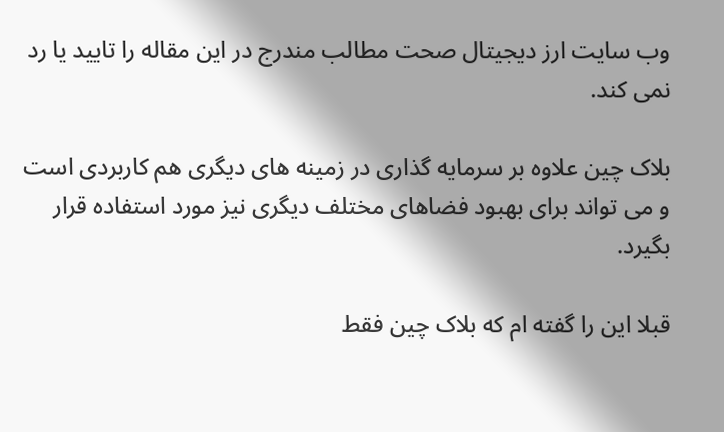وب سایت ارز دیجیتال صحت مطالب مندرج در این مقاله را تایید یا رد نمی کند.

بلاک چین علاوه بر سرمایه گذاری در زمینه های دیگری هم کاربردی است و می تواند برای بهبود فضاهای مختلف دیگری نیز مورد استفاده قرار بگیرد.

قبلا این را گفته ام که بلاک چین فقط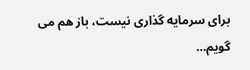برای سرمایه گذاری نیست، باز هم می گویم…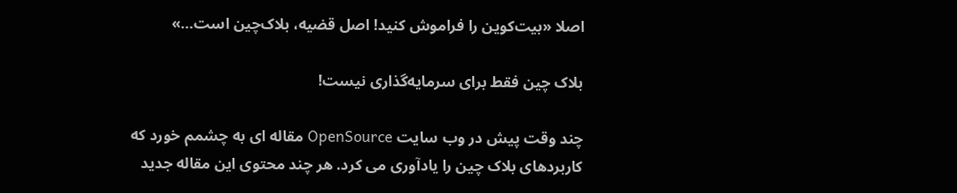اصلا «بیت‌کوین را فراموش کنید! اصل قضیه، بلاک‌چین است…»

بلاک چین فقط برای سرمایه‌گذاری نیست!

چند وقت پیش در وب سایت OpenSource مقاله ای به چشمم خورد که کاربردهای بلاک چین را یادآوری می کرد. هر چند محتوی این مقاله جدید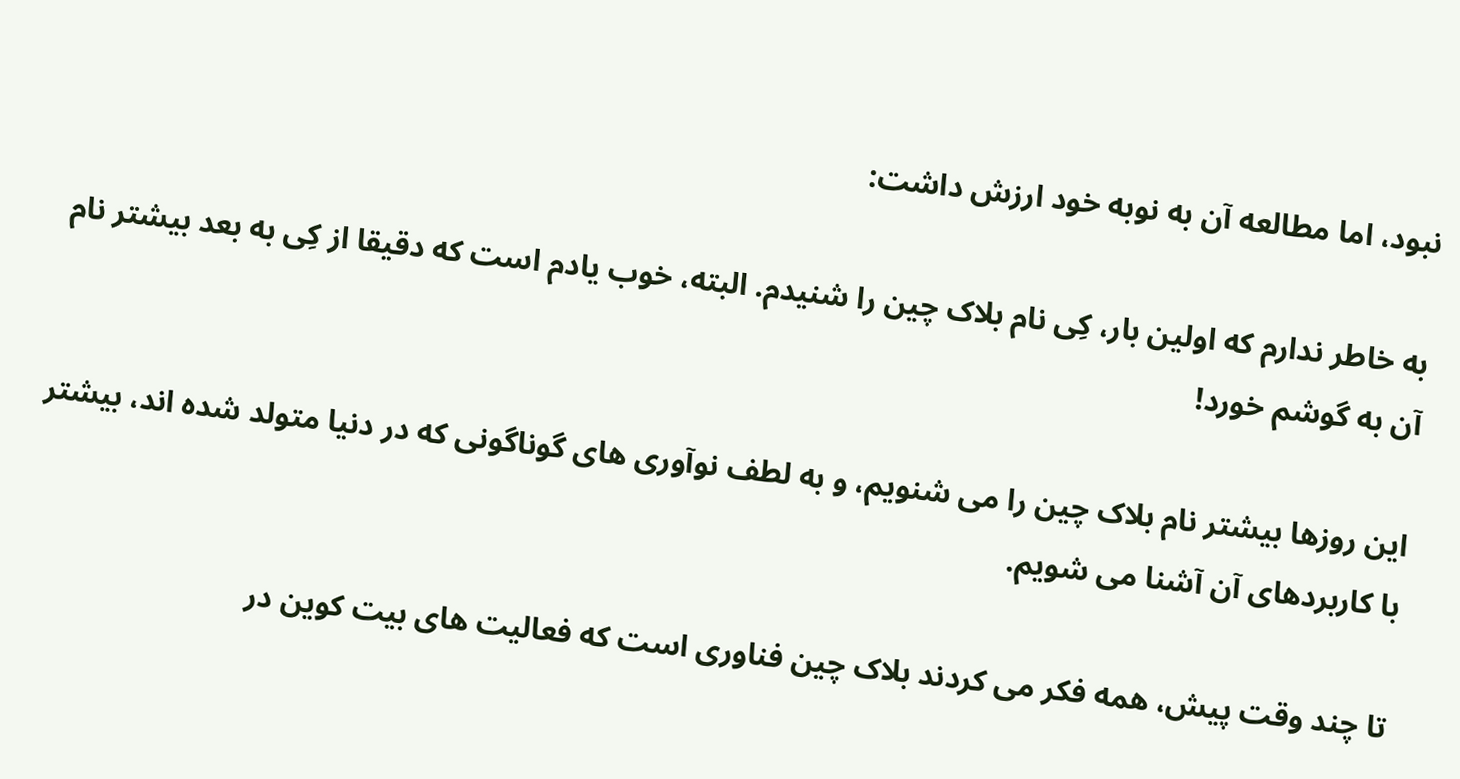نبود، اما مطالعه آن به نوبه خود ارزش داشت:

به خاطر ندارم که اولین بار، کِی نام بلاک چین را شنیدم. البته، خوب یادم است که دقیقا از کِی به بعد بیشتر نام آن به گوشم خورد!

این روزها بیشتر نام بلاک چین را می شنویم، و به لطف نوآوری های گوناگونی که در دنیا متولد شده اند، بیشتر با کاربردهای آن آشنا می شویم.

تا چند وقت پیش، همه فکر می کردند بلاک چین فناوری است که فعالیت های بیت کوین در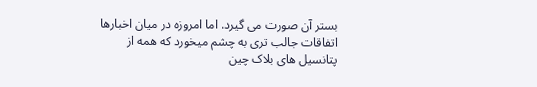بستر آن صورت می گیرد. اما امروزه در میان اخبارها اتفاقات جالب تری به چشم میخورد که همه از پتانسیل های بلاک چین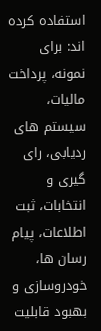استفاده کرده اند: برای نمونه، پرداخت مالیات، سیستم های ردیابی، رای گیری و انتخابات، ثبت اطلاعات، پیام رسان ها، خودروسازی و بهبود قابلیت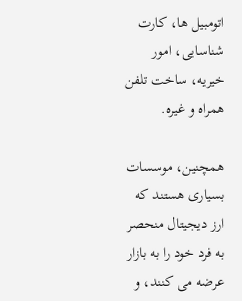اتومبیل ها، کارت شناسایی، امور خیریه، ساخت تلفن همراه و غیره.

همچنین، موسسات بسیاری هستند که ارز دیجیتال منحصر به فرد خود را به بازار عرضه می کنند، و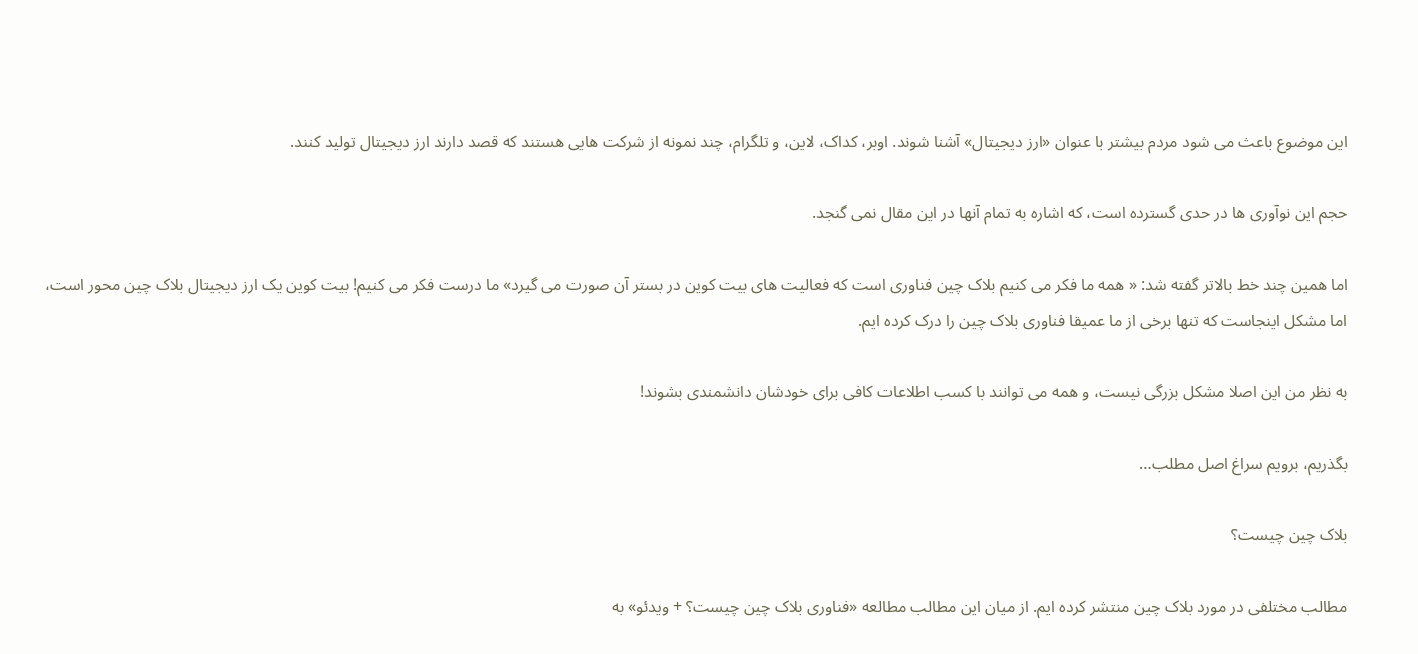این موضوع باعث می شود مردم بیشتر با عنوان «ارز دیجیتال» آشنا شوند. اوبر، کداک، لاین، و تلگرام، چند نمونه از شرکت هایی هستند که قصد دارند ارز دیجیتال تولید کنند.

حجم این نوآوری ها در حدی گسترده است، که اشاره به تمام آنها در این مقال نمی گنجد.

اما همین چند خط بالاتر گفته شد: « همه ما فکر می کنیم بلاک چین فناوری است که فعالیت های بیت کوین در بستر آن صورت می گیرد» ما درست فکر می کنیم! بیت کوین یک ارز دیجیتال بلاک چین محور است، اما مشکل اینجاست که تنها برخی از ما عمیقا فناوری بلاک چین را درک کرده ایم.

به نظر من این اصلا مشکل بزرگی نیست، و همه می توانند با کسب اطلاعات کافی برای خودشان دانشمندی بشوند!

بگذریم، برویم سراغ اصل مطلب…

بلاک چین چیست؟

مطالب مختلفی در مورد بلاک چین منتشر کرده ایم. از میان این مطالب مطالعه «فناوری بلاک چین چیست؟ + ویدئو» به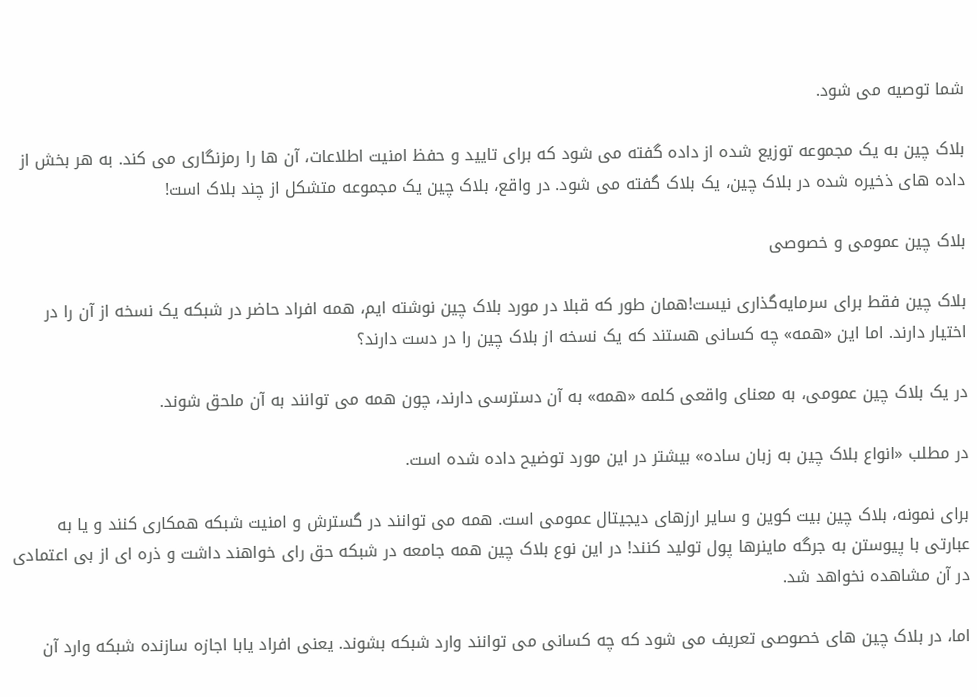شما توصیه می شود.

بلاک چین به یک مجموعه توزیع شده از داده گفته می شود که برای تایید و حفظ امنیت اطلاعات، آن ها را رمزنگاری می کند. به هر بخش از داده های ذخیره شده در بلاک چین، یک بلاک گفته می شود. در واقع، بلاک چین یک مجموعه متشکل از چند بلاک است!

بلاک چین عمومی و خصوصی

بلاک چین فقط برای سرمایه‌گذاری نیست!همان طور که قبلا در مورد بلاک چین نوشته ایم، همه افراد حاضر در شبکه یک نسخه از آن را در اختیار دارند. اما این «همه» چه کسانی هستند که یک نسخه از بلاک چین را در دست دارند؟

در یک بلاک چین عمومی، به معنای واقعی کلمه «همه» به آن دسترسی دارند، چون همه می توانند به آن ملحق شوند.

در مطلب «انواع بلاک چین به زبان ساده» بیشتر در این مورد توضیح داده شده است.

برای نمونه، بلاک چین بیت کوین و سایر ارزهای دیجیتال عمومی است. همه می توانند در گسترش و امنیت شبکه همکاری کنند و یا به عبارتی با پیوستن به جرگه ماینرها پول تولید کنند! در این نوع بلاک چین همه جامعه در شبکه حق رای خواهند داشت و ذره ای از بی اعتمادی در آن مشاهده نخواهد شد.

اما، در بلاک چین های خصوصی تعریف می شود که چه کسانی می توانند وارد شبکه بشوند. یعنی افراد یابا اجازه سازنده شبکه وارد آن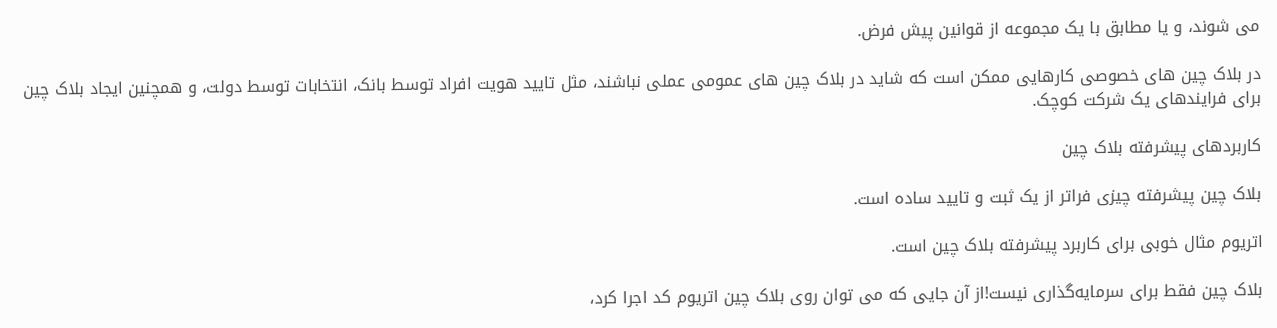می شوند، و یا مطابق با یک مجموعه از قوانین پیش فرض.

در بلاک چین های خصوصی کارهایی ممکن است که شاید در بلاک چین های عمومی عملی نباشند، مثل تایید هویت افراد توسط بانک، انتخابات توسط دولت، و همچنین ایجاد بلاک چین برای فرایندهای یک شرکت کوچک.

کاربردهای پیشرفته بلاک چین

بلاک چین پیشرفته چیزی فراتر از یک ثبت و تایید ساده است.

اتریوم مثال خوبی برای کاربرد پیشرفته بلاک چین است.

بلاک چین فقط برای سرمایه‌گذاری نیست!از آن جایی که می توان روی بلاک چین اتریوم کد اجرا کرد،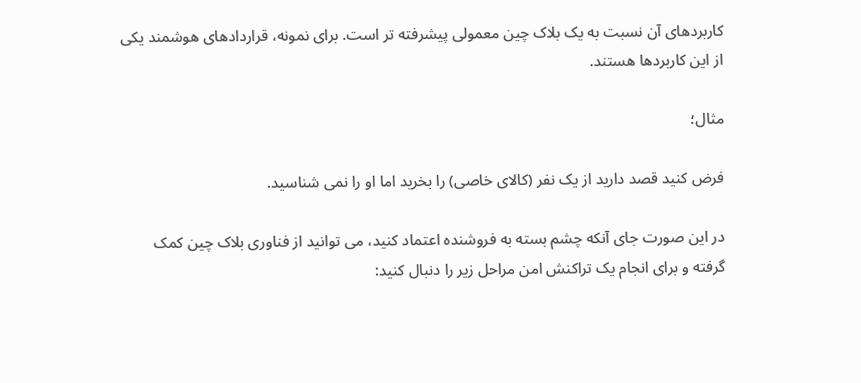کاربردهای آن نسبت به یک بلاک چین معمولی پیشرفته تر است. برای نمونه، قراردادهای هوشمند یکی از این کاربردها هستند.

مثال؛

فرض کنید قصد دارید از یک نفر (کالای خاصی) را بخرید اما او را نمی شناسید.

در این صورت جای آنکه چشم بسته به فروشنده اعتماد کنید، می توانید از فناوری بلاک چین کمک گرفته و برای انجام یک تراکنش امن مراحل زیر را دنبال کنید: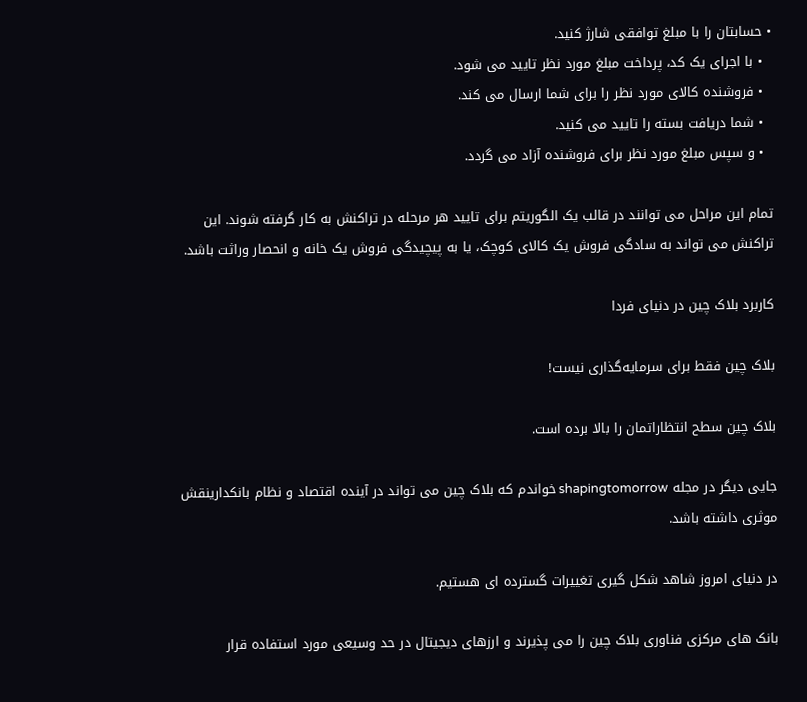• حسابتان را با مبلغ توافقی شارژ کنید.
  • با اجرای یک کد، پرداخت مبلغ مورد نظر تایید می شود.
  • فروشنده کالای مورد نظر را برای شما ارسال می کند.
  • شما دریافت بسته را تایید می کنید.
  • و سپس مبلغ مورد نظر برای فروشنده آزاد می گردد.

تمام این مراحل می توانند در قالب یک الگوریتم برای تایید هر مرحله در تراکنش به کار گرفته شوند. این تراکنش می تواند به سادگی فروش یک کالای کوچک، یا به پیچیدگی فروش یک خانه و انحصار وراثت باشد.

کاربرد بلاک چین در دنیای فردا

بلاک چین فقط برای سرمایه‌گذاری نیست!

بلاک چین سطح انتظاراتمان را بالا برده است.

جایی دیگر در مجله shapingtomorrow خواندم که بلاک چین می تواند در آینده اقتصاد و نظام بانکدارینقش موثری داشته باشد.

در دنیای امروز شاهد شکل گیری تغییرات گسترده ای هستیم.

بانک های مرکزی فناوری بلاک چین را می پذیرند و ارزهای دیجیتال در حد وسیعی مورد استفاده قرار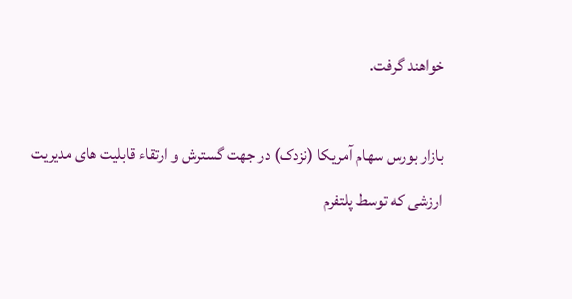خواهند گرفت.

بازار بورس سهام آمریکا (نزدک) در جهت گسترش و ارتقاء قابلیت های مدیریت ارزشی که توسط پلتفرم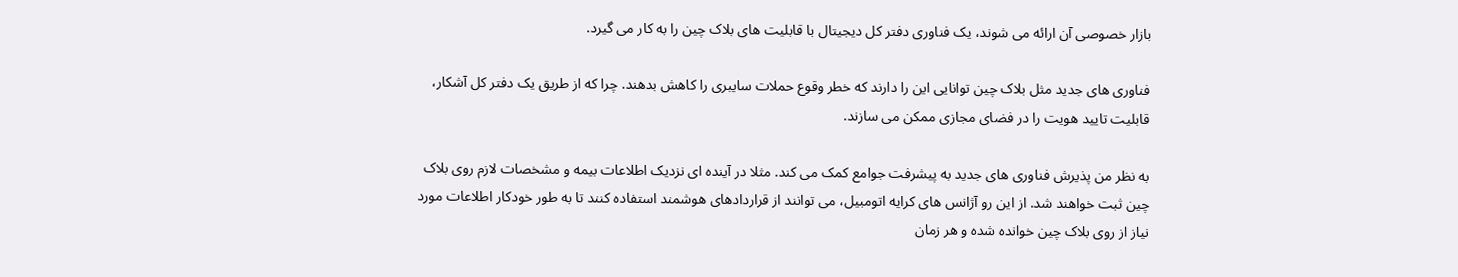بازار خصوصی آن ارائه می شوند، یک فناوری دفتر کل دیجیتال با قابلیت های بلاک چین را به کار می گیرد.

فناوری های جدید مثل بلاک چین توانایی این را دارند که خطر وقوع حملات سایبری را کاهش بدهند. چرا که از طریق یک دفتر کل آشکار، قابلیت تایید هویت را در فضای مجازی ممکن می سازند.

به نظر من پذیرش فناوری های جدید به پیشرفت جوامع کمک می کند. مثلا در آینده ای نزدیک اطلاعات بیمه و مشخصات لازم روی بلاک چین ثبت خواهند شد. از این رو آژانس های کرایه اتومبیل، می توانند از قراردادهای هوشمند استفاده کنند تا به طور خودکار اطلاعات مورد نیاز از روی بلاک چین خوانده شده و هر زمان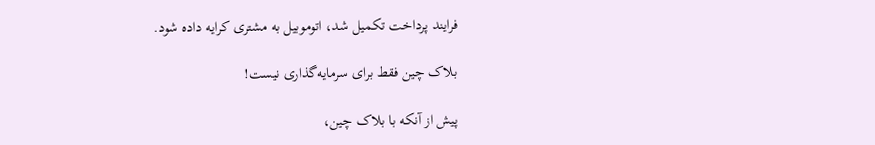فرایند پرداخت تکمیل شد، اتوموبیل به مشتری کرایه داده شود.

بلاک چین فقط برای سرمایه‌گذاری نیست!

پیش از آنکه با بلاک چین،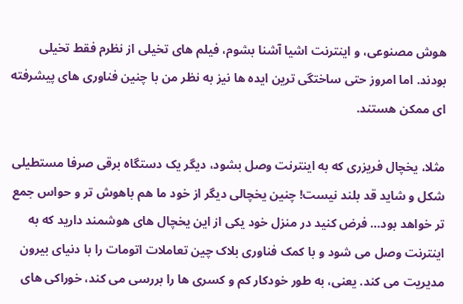هوش مصنوعی، و اینترنت اشیا آشنا بشوم، فیلم های تخیلی از نظرم فقط تخیلی بودند. اما امروز حتی ساختگی ترین ایده ها نیز به نظر من با چنین فناوری های پیشرفته ای ممکن هستند.

مثلا، یخچال فریزری که به اینترنت وصل بشود، دیگر یک دستگاه برقی صرفا مستطیلی شکل و شاید قد بلند نیست! چنین یخچالی دیگر از خود ما هم باهوش تر و حواس جمع تر خواهد بود… فرض کنید در منزل خود یکی از این یخچال های هوشمند دارید که به اینترنت وصل می شود و با کمک فناوری بلاک چین تعاملات اتومات را با دنیای بیرون مدیریت می کند. یعنی، به طور خودکار کم و کسری ها را بررسی می کند، خوراکی های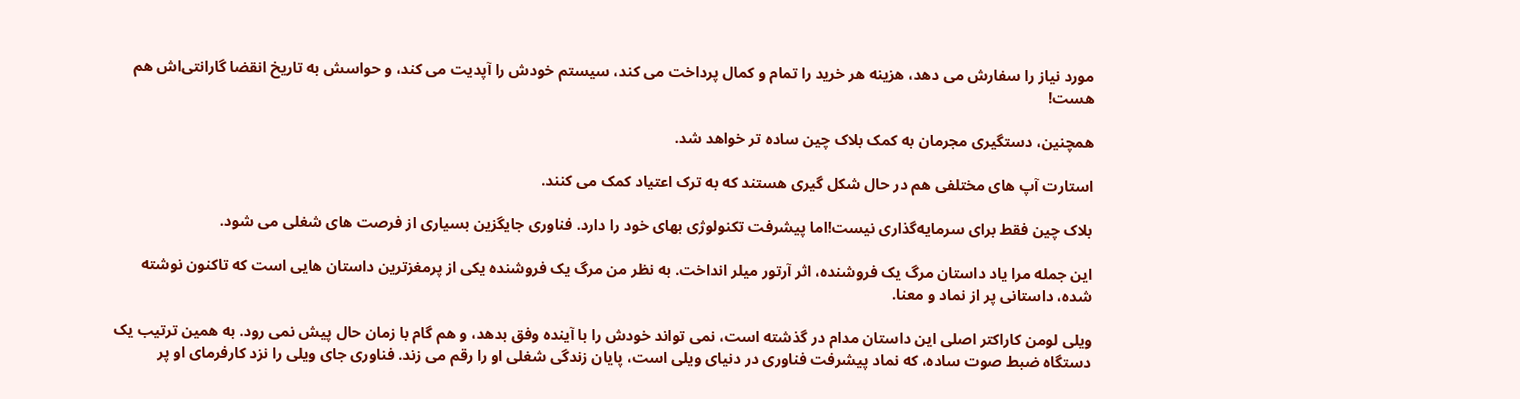مورد نیاز را سفارش می دهد، هزینه هر خرید را تمام و کمال پرداخت می کند، سیستم خودش را آپدیت می کند، و حواسش به تاریخ انقضا گارانتی‌اش هم هست!

همچنین، دستگیری مجرمان به کمک بلاک چین ساده تر خواهد شد.

استارت آپ های مختلفی هم در حال شکل گیری هستند که به ترک اعتیاد کمک می کنند.

بلاک چین فقط برای سرمایه‌گذاری نیست!اما پیشرفت تکنولوژی بهای خود را دارد. فناوری جایگزین بسیاری از فرصت های شغلی می شود.

این جمله مرا یاد داستان مرگ یک فروشنده، اثر آرتور میلر انداخت. به نظر من مرگ یک فروشنده یکی از پرمغزترین داستان هایی است که تاکنون نوشته شده، داستانی پر از نماد و معنا.

ویلی لومن کاراکتر اصلی این داستان مدام در گذشته است، نمی تواند خودش را با آینده وفق بدهد، و هم گام با زمان حال پیش نمی رود. به همین ترتیب یک دستگاه ضبط صوت ساده، که نماد پیشرفت فناوری در دنیای ویلی است، پایان زندگی شغلی او را رقم می زند. فناوری جای ویلی را نزد کارفرمای او پر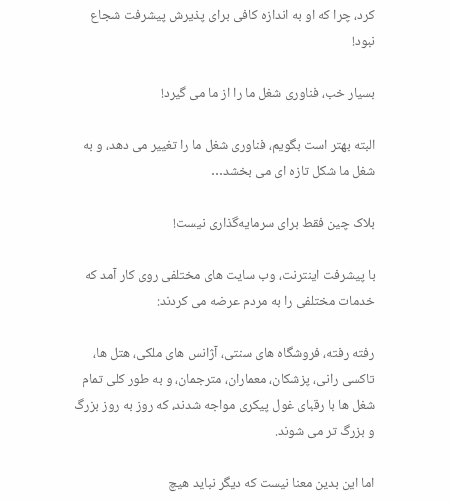کرد، چرا که او به اندازه کافی برای پذیرش پیشرفت شجاع نبود!

بسیار خب، فناوری شغل ما را از ما می گیرد!

البته بهتر است بگویم، فناوری شغل ما را تغییر می دهد، و به شغل ما شکل تازه ای می بخشد…

بلاک چین فقط برای سرمایه‌گذاری نیست!

با پیشرفت اینترنت، وب سایت های مختلفی روی کار آمد که خدمات مختلفی را به مردم عرضه می کردند:

رفته رفته، فروشگاه های سنتی، آژانس های ملکی، هتل ها، تاکسی رانی، پزشکان، معماران، مترجمان، و به طور کلی تمام شغل ها با رقبای غول پیکری مواجه شدند، که روز به روز بزرگ و بزرگ تر می شوند.

اما این بدین معنا نیست که دیگر نباید هیچ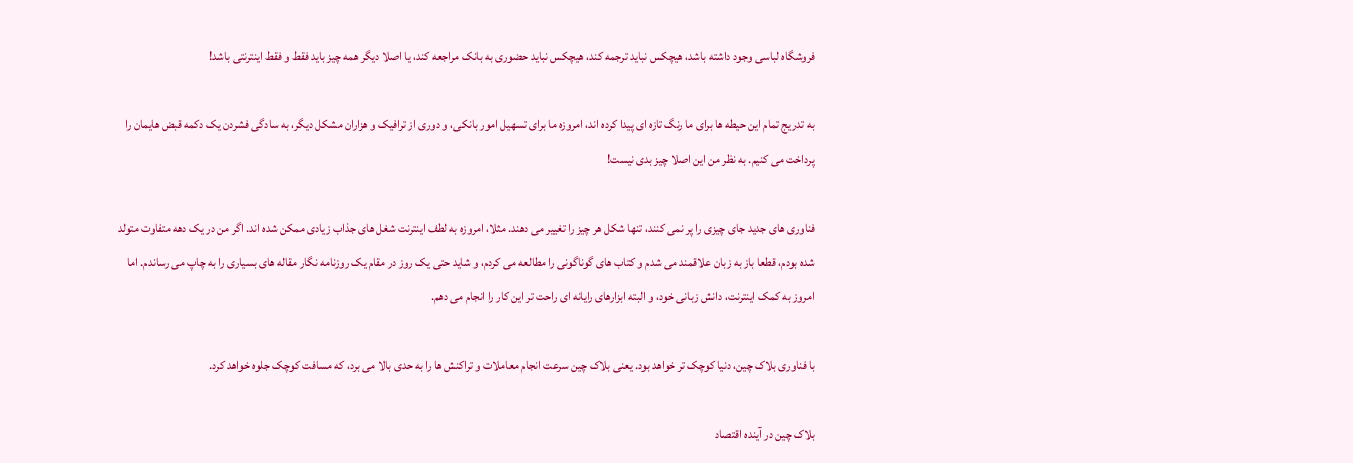فروشگاه لباسی وجود داشته باشد، هیچکس نباید ترجمه کند، هیچکس نباید حضوری به بانک مراجعه کند، یا اصلا دیگر همه چیز باید فقط و فقط اینترنتی باشد!

به تدریج تمام این حیطه ها برای ما رنگ تازه ای پیدا کرده اند، امروزه ما برای تسهیل امور بانکی، و دوری از ترافیک و هزاران مشکل دیگر، به سادگی فشردن یک دکمه قبض هایمان را پرداخت می کنیم. به نظر من این اصلا چیز بدی نیست!

فناوری های جدید جای چیزی را پر نمی کنند، تنها شکل هر چیز را تغییر می دهند. مثلا، امروزه به لطف اینترنت شغل های جذاب زیادی ممکن شده اند. اگر من در یک دهه متفاوت متولد شده بودم، قطعا باز به زبان علاقمند می شدم و کتاب های گوناگونی را مطالعه می کردم، و شاید حتی یک روز در مقام یک روزنامه نگار مقاله های بسیاری را به چاپ می رساندم. اما امروز به کمک اینترنت، دانش زبانی خود، و البته ابزارهای رایانه ای راحت تر این کار را انجام می دهم.

با فناوری بلاک چین، دنیا کوچک تر خواهد بود. یعنی بلاک چین سرعت انجام معاملات و تراکنش ها را به حدی بالا می برد، که مسافت کوچک جلوه خواهد کرد.

بلاک چین در آینده اقتصاد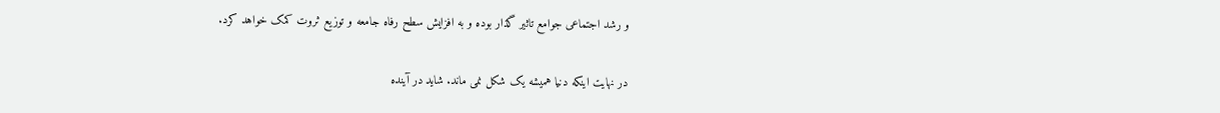و رشد اجتماعی جوامع تاثیر گذار بوده و به افزایش سطح رفاه جامعه و توزیع ثروت کمک خواهد کرد.

در نهایت اینکه دنیا همیشه یک شکل نمی ماند. شاید در آینده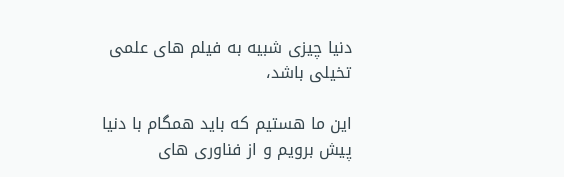دنیا چیزی شبیه به فیلم های علمی تخیلی باشد،

این ما هستیم که باید همگام با دنیا پیش برویم و از فناوری های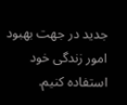جدید در جهت بهبود امور زندگی خود استفاده کنیم.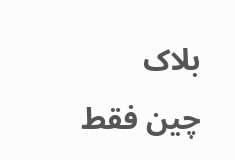بلاک چین فقط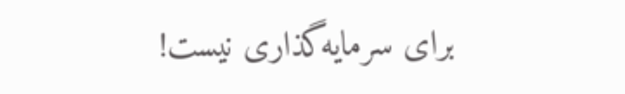برای سرمایه‌گذاری نیست!